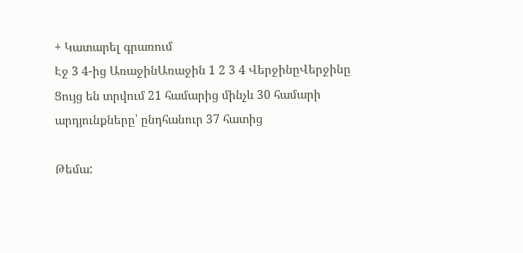+ Կատարել գրառում
Էջ 3 4-ից ԱռաջինԱռաջին 1 2 3 4 ՎերջինըՎերջինը
Ցույց են տրվում 21 համարից մինչև 30 համարի արդյունքները՝ ընդհանուր 37 հատից

Թեմա: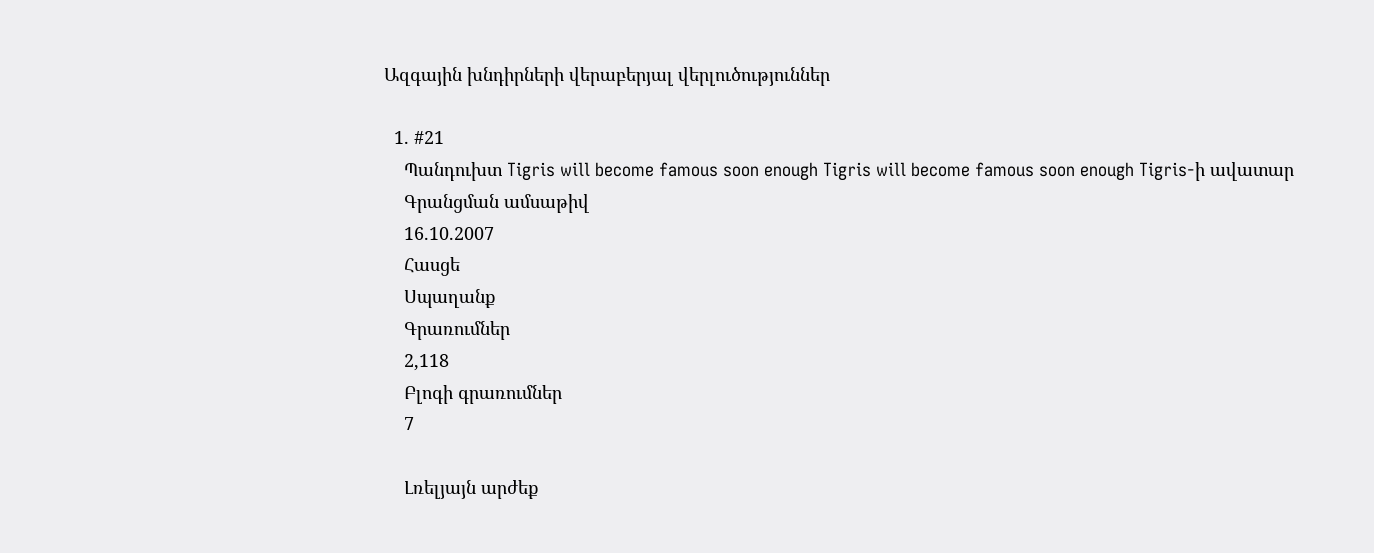Ազգային խնդիրների վերաբերյալ վերլուծություններ

  1. #21
    Պանդուխտ Tigris will become famous soon enough Tigris will become famous soon enough Tigris-ի ավատար
    Գրանցման ամսաթիվ
    16.10.2007
    Հասցե
    Սպաղանք
    Գրառումներ
    2,118
    Բլոգի գրառումներ
    7

    Լռելյայն արժեք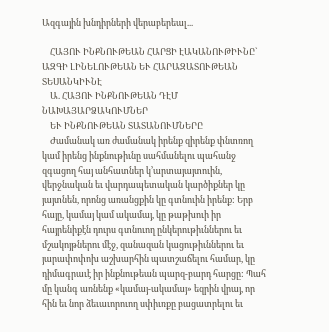Ազգային խնդիրների վերաբերեալ...

    ՀԱՅՈՒ ԻՆՔՆՈՒԹԵԱՆ ՀԱՐՑԻ ԷԱԿԱՆՈՒԹԻՒՆԸ` ԱԶԳԻ ԼԻՆԵԼՈՒԹԵԱՆ ԵՒ ՀԱՐԱԶԱՏՈՒԹԵԱՆ ՏԵՍԱՆԿԻՒՆԷ
    Ա. ՀԱՅՈՒ ԻՆՔՆՈՒԹԵԱՆ ԴԷՄ ՆԱԽԱՅԱՐՁԱԿՈՒՄՆԵՐ
    ԵՒ ԻՆՔՆՈՒԹԵԱՆ ՏԱՏԱՆՈՒՄՆԵՐԸ
    Ժամանակ առ ժամանակ իրենք զիրենք փնտռող կամ իրենց ինքնութիւնը սահմանելու պահանջ զգացող հայ անհատներ կ՚արտայայտուին, վերջնական եւ վարդապետական կարծիքներ կը յայտնեն, որոնց առանցքին կը գտնուին իրենք: Երբ հայը, կամայ կամ ակամայ, կը թաթխուի իր հայրենիքէն դուրս գտնուող ընկերութիւններու եւ մշակոյթներու մէջ, զանազան կացութիւններու եւ յարափոփոխ աշխարհին պատշաճելու համար, կը դիմագրաւէ իր ինքնութեան պարզ-բարդ հարցը: Պահ մը կանգ առնենք «կամայ-ակամայ» եզրին վրայ, որ հին եւ նոր ձեւաւորուող սփիւռքը բացատրելու եւ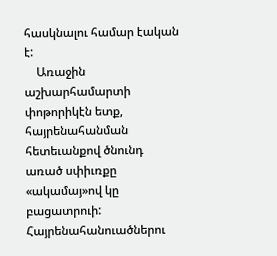հասկնալու համար էական է:
    Առաջին աշխարհամարտի փոթորիկէն ետք, հայրենահանման հետեւանքով ծնունդ առած սփիւռքը «ակամայ»ով կը բացատրուի: Հայրենահանուածներու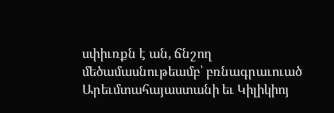սփիւռքն է ան, ճնշող մեծամասնութեամբ՝ բռնագրաւուած Արեւմտահայաստանի եւ Կիլիկիոյ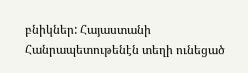բնիկներ: Հայաստանի Հանրապետութենէն տեղի ունեցած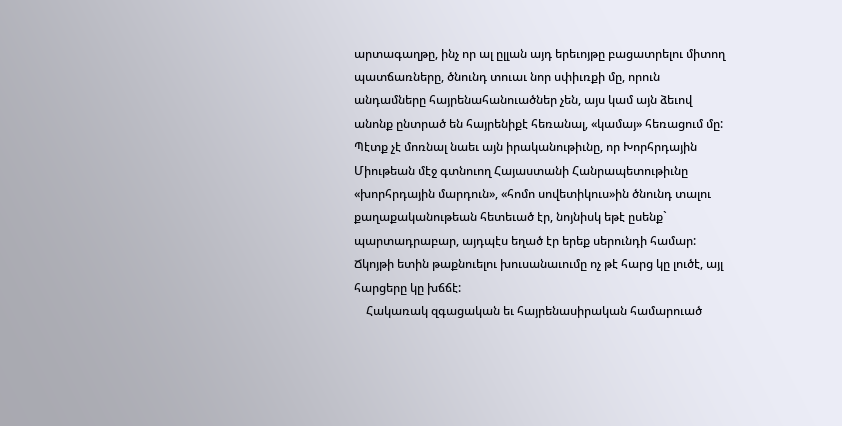արտագաղթը, ինչ որ ալ ըլլան այդ երեւոյթը բացատրելու միտող պատճառները, ծնունդ տուաւ նոր սփիւռքի մը, որուն անդամները հայրենահանուածներ չեն, այս կամ այն ձեւով անոնք ընտրած են հայրենիքէ հեռանալ, «կամայ» հեռացում մը: Պէտք չէ մոռնալ նաեւ այն իրականութիւնը, որ Խորհրդային Միութեան մէջ գտնուող Հայաստանի Հանրապետութիւնը «խորհրդային մարդուն», «հոմո սովետիկուս»ին ծնունդ տալու քաղաքականութեան հետեւած էր, նոյնիսկ եթէ ըսենք` պարտադրաբար, այդպէս եղած էր երեք սերունդի համար: Ճկոյթի ետին թաքնուելու խուսանաւումը ոչ թէ հարց կը լուծէ, այլ հարցերը կը խճճէ:
    Հակառակ զգացական եւ հայրենասիրական համարուած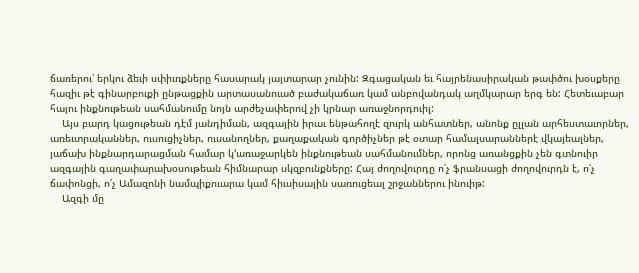ճառերու՝ երկու ձեւի սփիւռքները հասարակ յայտարար չունին: Զգացական եւ հայրենասիրական թափծու խօսքերը հազիւ թէ գինարբուքի ընթացքին արտասանուած բաժակաճառ կամ անբովանդակ աղմկարար երգ են: Հետեւաբար հայու ինքնութեան սահմանումը նոյն արժեչափերով չի կրնար առաջնորդուիլ:
    Այս բարդ կացութեան դէմ յանդիման, ազգային իրաւ ենթահողէ զուրկ անհատներ, անոնք ըլլան արհեստաւորներ, առեւտրականներ, ուսուցիչներ, ուսանողներ, քաղաքական գործիչներ թէ օտար համալսարաններէ վկայեալներ, յաճախ ինքնարդարացման համար կ՚առաջարկեն ինքնութեան սահմանումներ, որոնց առանցքին չեն գտնուիր ազգային գաղափարախօսութեան հիմնարար սկզբունքները: Հայ ժողովուրդը ո՛չ ֆրանսացի ժողովուրդն է, ո՛չ ճափոնցի, ո՛չ Ամազոնի նամպիքուարա կամ հիւսիսային սառուցեալ շրջաններու ինուիթ:
    Ազգի մը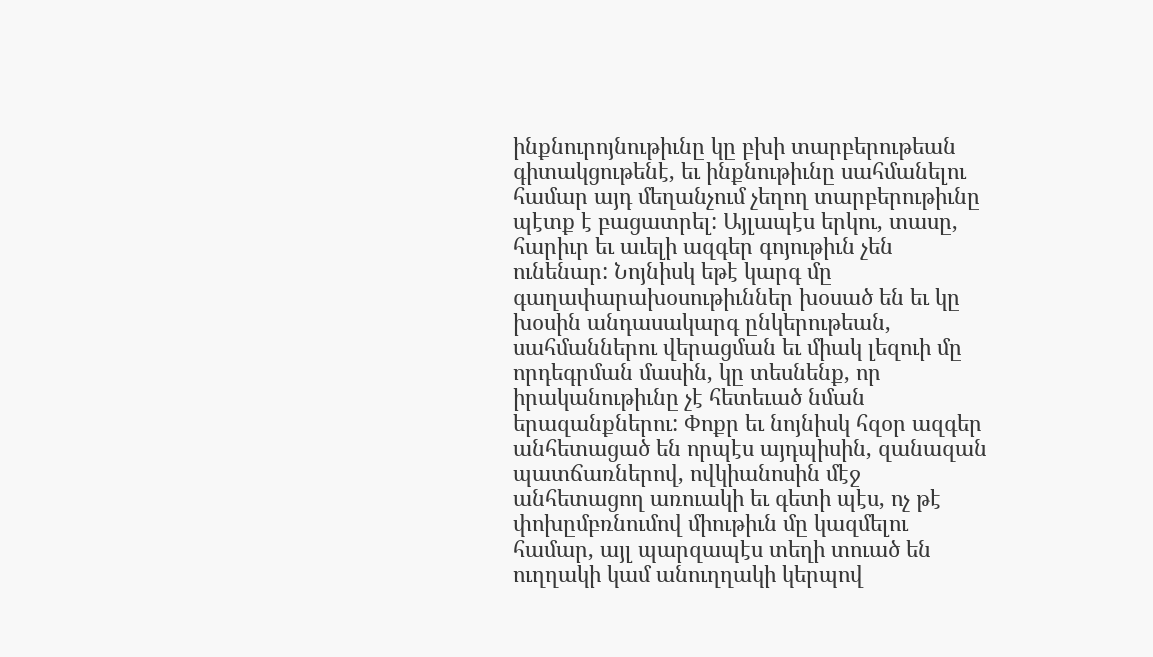ինքնուրոյնութիւնը կը բխի տարբերութեան գիտակցութենէ, եւ ինքնութիւնը սահմանելու համար այդ մեղանչում չեղող տարբերութիւնը պէտք է բացատրել: Այլապէս երկու, տասը, հարիւր եւ աւելի ազգեր գոյութիւն չեն ունենար: Նոյնիսկ եթէ կարգ մը գաղափարախօսութիւններ խօսած են եւ կը խօսին անդասակարգ ընկերութեան, սահմաններու վերացման եւ միակ լեզուի մը որդեգրման մասին, կը տեսնենք, որ իրականութիւնը չէ հետեւած նման երազանքներու: Փոքր եւ նոյնիսկ հզօր ազգեր անհետացած են որպէս այդպիսին, զանազան պատճառներով, ովկիանոսին մէջ անհետացող առուակի եւ գետի պէս, ոչ թէ փոխըմբռնումով միութիւն մը կազմելու համար, այլ պարզապէս տեղի տուած են ուղղակի կամ անուղղակի կերպով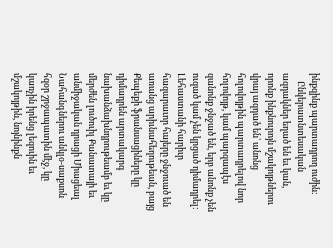ինքզինք պարտադրող ուժին:
    Ընկերատնտեսական ազդակներ եղած են եւ կան, որոնք ինքնուրոյն մշակոյթներու վրայ ազդած են՝ անոնց հոլովոյթին պարտադրելով նոր հոլովոյթ, կամ պարզապէս զանոնք ջնջած են, երբ անոնք չեն ուզած կամ չեն կրցած դիմադրել: Լեհաստանի հարիւր հազարաւոր հայերը ջնջուած են առանց արիւնահեղութեան, բայց Քեպեքի ֆրանսացիները կը դիմադրեն արտակարգ նախանձախնդրութեամբ եւ կը մերժեն լուծուիլ Քանատայի եւ անմիջական դրացի Միացեալ Նահանգներու անկլօ-սաքսոն հզօր շրջապատին մէջ, կը կառչին իրենց լեզուին եւ մշակոյթին, նոյնինքն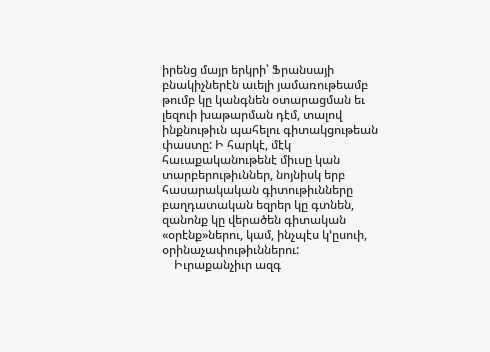իրենց մայր երկրի՝ Ֆրանսայի բնակիչներէն աւելի յամառութեամբ թումբ կը կանգնեն օտարացման եւ լեզուի խաթարման դէմ, տալով ինքնութիւն պահելու գիտակցութեան փաստը: Ի հարկէ, մէկ հաւաքականութենէ միւսը կան տարբերութիւններ, նոյնիսկ երբ հասարակական գիտութիւնները բաղդատական եզրեր կը գտնեն, զանոնք կը վերածեն գիտական «օրէնք»ներու, կամ, ինչպէս կ՚ըսուի, օրինաչափութիւններու:
    Իւրաքանչիւր ազգ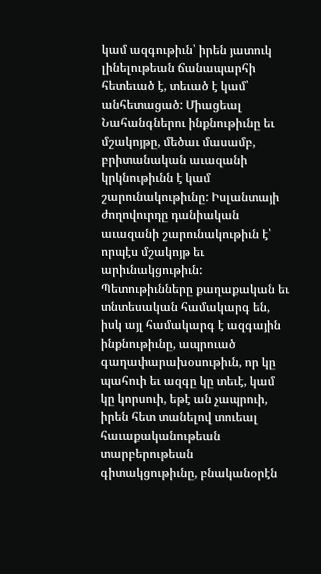կամ ազգութիւն՝ իրեն յատուկ լինելութեան ճանապարհի հետեւած է, տեւած է կամ՝ անհետացած: Միացեալ Նահանգներու ինքնութիւնը եւ մշակոյթը, մեծաւ մասամբ, բրիտանական աւազանի կրկնութիւնն է կամ շարունակութիւնը: Իսլանտայի ժողովուրդը դանիական աւազանի շարունակութիւն է՝ որպէս մշակոյթ եւ արիւնակցութիւն: Պետութիւնները քաղաքական եւ տնտեսական համակարգ են, իսկ այլ համակարգ է ազգային ինքնութիւնը, ապրուած գաղափարախօսութիւն, որ կը պահուի եւ ազգը կը տեւէ, կամ կը կորսուի, եթէ ան չապրուի, իրեն հետ տանելով տուեալ հաւաքականութեան տարբերութեան գիտակցութիւնը, բնականօրէն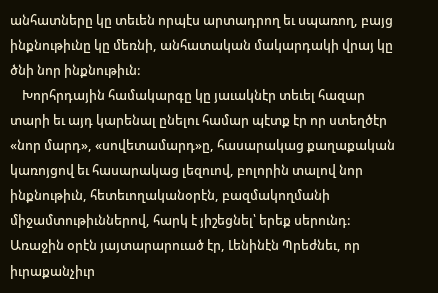անհատները կը տեւեն որպէս արտադրող եւ սպառող, բայց ինքնութիւնը կը մեռնի, անհատական մակարդակի վրայ կը ծնի նոր ինքնութիւն:
    Խորհրդային համակարգը կը յաւակնէր տեւել հազար տարի եւ այդ կարենալ ընելու համար պէտք էր որ ստեղծէր «նոր մարդ», «սովետամարդ»ը, հասարակաց քաղաքական կառոյցով եւ հասարակաց լեզուով, բոլորին տալով նոր ինքնութիւն, հետեւողականօրէն, բազմակողմանի միջամտութիւններով, հարկ է յիշեցնել՝ երեք սերունդ: Առաջին օրէն յայտարարուած էր, Լենինէն Պրեժնեւ, որ իւրաքանչիւր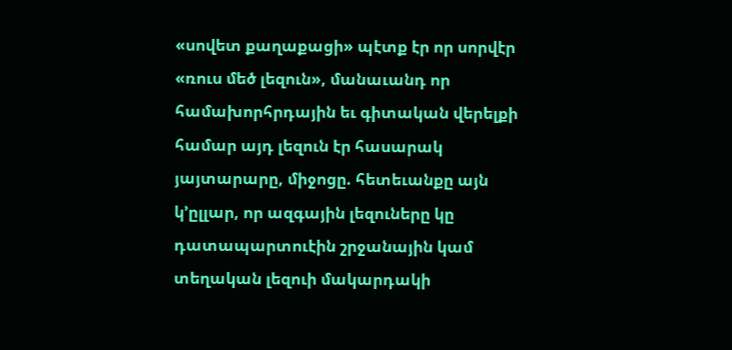«սովետ քաղաքացի» պէտք էր որ սորվէր «ռուս մեծ լեզուն», մանաւանդ որ համախորհրդային եւ գիտական վերելքի համար այդ լեզուն էր հասարակ յայտարարը, միջոցը. հետեւանքը այն կ՚ըլլար, որ ազգային լեզուները կը դատապարտուէին շրջանային կամ տեղական լեզուի մակարդակի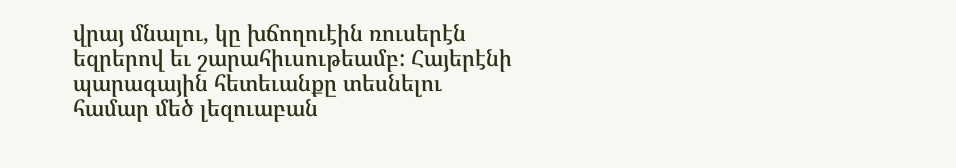վրայ մնալու, կը խճողուէին ռուսերէն եզրերով եւ շարահիւսութեամբ: Հայերէնի պարագային հետեւանքը տեսնելու համար մեծ լեզուաբան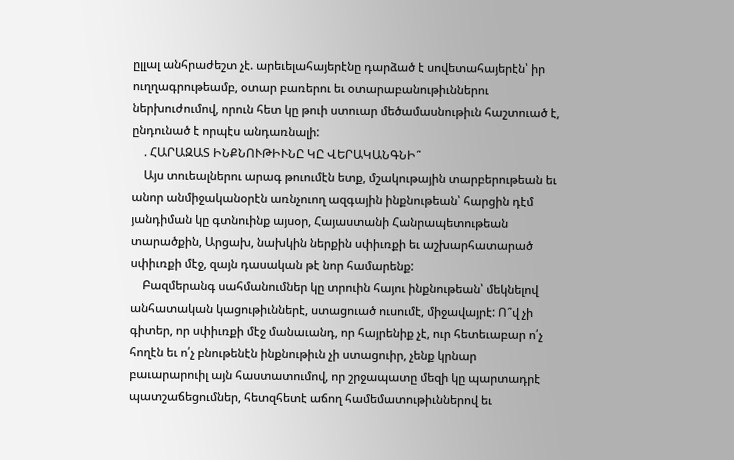ըլլալ անհրաժեշտ չէ. արեւելահայերէնը դարձած է սովետահայերէն՝ իր ուղղագրութեամբ, օտար բառերու եւ օտարաբանութիւններու ներխուժումով, որուն հետ կը թուի ստուար մեծամասնութիւն հաշտուած է, ընդունած է որպէս անդառնալի:
    . ՀԱՐԱԶԱՏ ԻՆՔՆՈՒԹԻՒՆԸ ԿԸ ՎԵՐԱԿԱՆԳՆԻ՞
    Այս տուեալներու արագ թուումէն ետք, մշակութային տարբերութեան եւ անոր անմիջականօրէն առնչուող ազգային ինքնութեան՝ հարցին դէմ յանդիման կը գտնուինք այսօր, Հայաստանի Հանրապետութեան տարածքին, Արցախ, նախկին ներքին սփիւռքի եւ աշխարհատարած սփիւռքի մէջ, զայն դասական թէ նոր համարենք:
    Բազմերանգ սահմանումներ կը տրուին հայու ինքնութեան՝ մեկնելով անհատական կացութիւններէ, ստացուած ուսումէ, միջավայրէ: Ո՞վ չի գիտեր, որ սփիւռքի մէջ մանաւանդ, որ հայրենիք չէ, ուր հետեւաբար ո՛չ հողէն եւ ո՛չ բնութենէն ինքնութիւն չի ստացուիր, չենք կրնար բաւարարուիլ այն հաստատումով, որ շրջապատը մեզի կը պարտադրէ պատշաճեցումներ, հետզհետէ աճող համեմատութիւններով եւ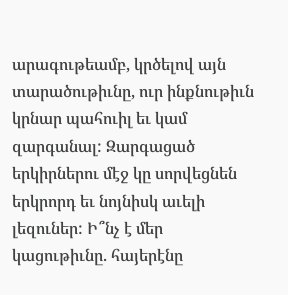արագութեամբ, կրծելով այն տարածութիւնը, ուր ինքնութիւն կրնար պահուիլ եւ կամ զարգանալ: Զարգացած երկիրներու մէջ կը սորվեցնեն երկրորդ եւ նոյնիսկ աւելի լեզուներ: Ի՞նչ է մեր կացութիւնը. հայերէնը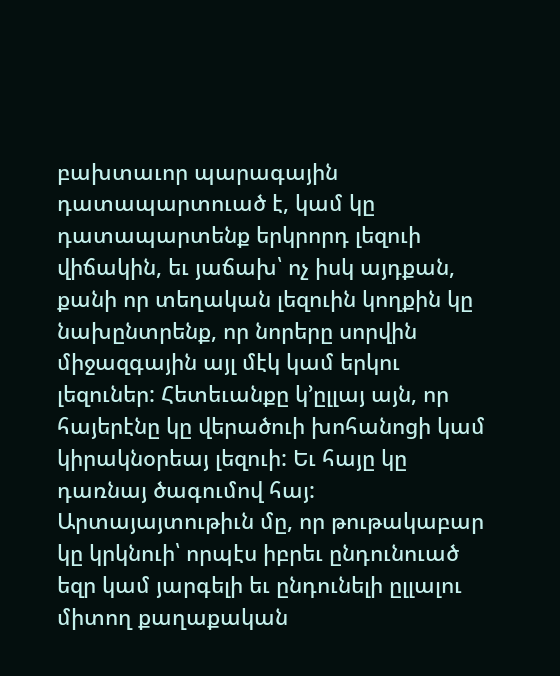բախտաւոր պարագային դատապարտուած է, կամ կը դատապարտենք երկրորդ լեզուի վիճակին, եւ յաճախ՝ ոչ իսկ այդքան, քանի որ տեղական լեզուին կողքին կը նախընտրենք, որ նորերը սորվին միջազգային այլ մէկ կամ երկու լեզուներ: Հետեւանքը կ՚ըլլայ այն, որ հայերէնը կը վերածուի խոհանոցի կամ կիրակնօրեայ լեզուի: Եւ հայը կը դառնայ ծագումով հայ: Արտայայտութիւն մը, որ թութակաբար կը կրկնուի՝ որպէս իբրեւ ընդունուած եզր կամ յարգելի եւ ընդունելի ըլլալու միտող քաղաքական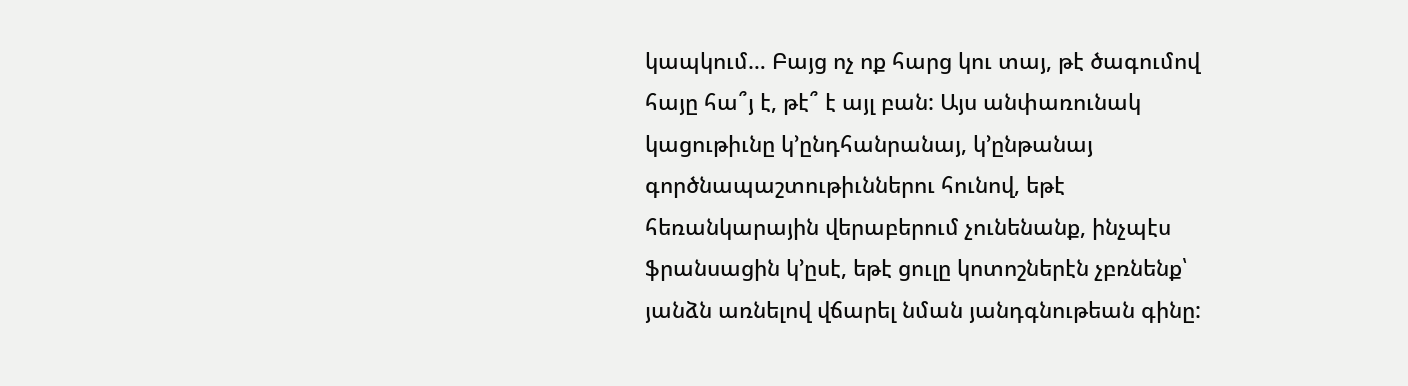կապկում… Բայց ոչ ոք հարց կու տայ, թէ ծագումով հայը հա՞յ է, թէ՞ է այլ բան: Այս անփառունակ կացութիւնը կ՚ընդհանրանայ, կ՚ընթանայ գործնապաշտութիւններու հունով, եթէ հեռանկարային վերաբերում չունենանք, ինչպէս ֆրանսացին կ՚ըսէ, եթէ ցուլը կոտոշներէն չբռնենք՝ յանձն առնելով վճարել նման յանդգնութեան գինը: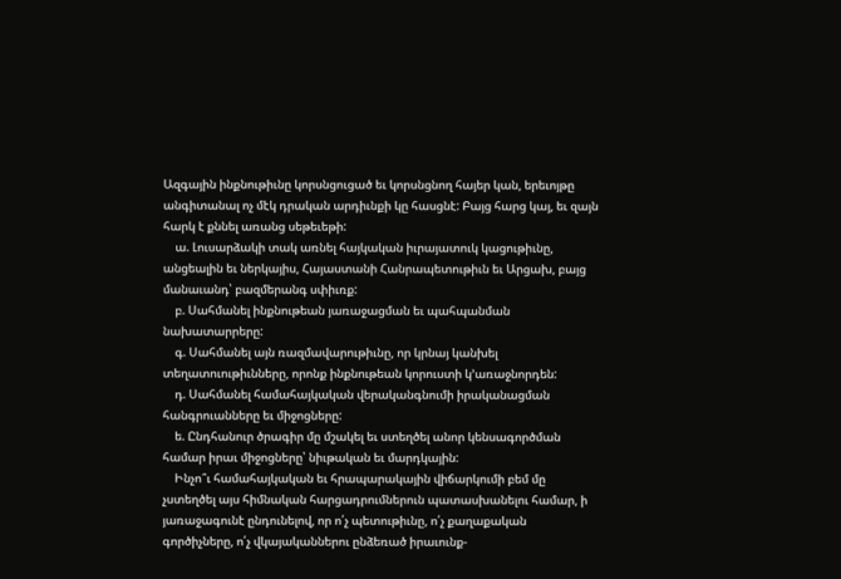Ազգային ինքնութիւնը կորսնցուցած եւ կորսնցնող հայեր կան, երեւոյթը անգիտանալ ոչ մէկ դրական արդիւնքի կը հասցնէ: Բայց հարց կայ, եւ զայն հարկ է քննել առանց սեթեւեթի:
    ա. Լուսարձակի տակ առնել հայկական իւրայատուկ կացութիւնը, անցեալին եւ ներկայիս, Հայաստանի Հանրապետութիւն եւ Արցախ, բայց մանաւանդ՝ բազմերանգ սփիւռք:
    բ. Սահմանել ինքնութեան յառաջացման եւ պահպանման նախատարրերը:
    գ. Սահմանել այն ռազմավարութիւնը, որ կրնայ կանխել տեղատուութիւնները, որոնք ինքնութեան կորուստի կ՚առաջնորդեն:
    դ. Սահմանել համահայկական վերականգնումի իրականացման հանգրուանները եւ միջոցները:
    ե. Ընդհանուր ծրագիր մը մշակել եւ ստեղծել անոր կենսագործման համար իրաւ միջոցները՝ նիւթական եւ մարդկային:
    Ինչո՞ւ համահայկական եւ հրապարակային վիճարկումի բեմ մը չստեղծել այս հիմնական հարցադրումներուն պատասխանելու համար, ի յառաջագունէ ընդունելով, որ ո՛չ պետութիւնը, ո՛չ քաղաքական գործիչները, ո՛չ վկայականներու ընձեռած իրաւունք-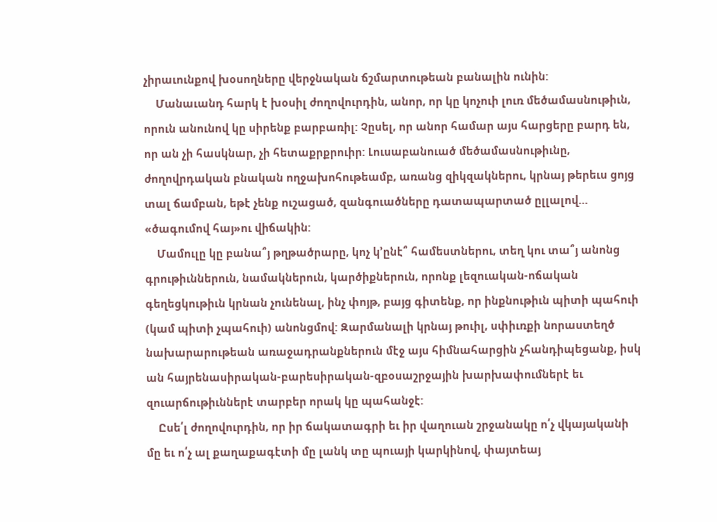չիրաւունքով խօսողները վերջնական ճշմարտութեան բանալին ունին:
    Մանաւանդ հարկ է խօսիլ ժողովուրդին, անոր, որ կը կոչուի լուռ մեծամասնութիւն, որուն անունով կը սիրենք բարբառիլ: Չըսել, որ անոր համար այս հարցերը բարդ են, որ ան չի հասկնար, չի հետաքրքրուիր: Լուսաբանուած մեծամասնութիւնը, ժողովրդական բնական ողջախոհութեամբ, առանց զիկզակներու, կրնայ թերեւս ցոյց տալ ճամբան, եթէ չենք ուշացած, զանգուածները դատապարտած ըլլալով… «ծագումով հայ»ու վիճակին:
    Մամուլը կը բանա՞յ թղթածրարը, կոչ կ՚ընէ՞ համեստներու, տեղ կու տա՞յ անոնց գրութիւններուն, նամակներուն, կարծիքներուն, որոնք լեզուական-ոճական գեղեցկութիւն կրնան չունենալ, ինչ փոյթ, բայց գիտենք, որ ինքնութիւն պիտի պահուի (կամ պիտի չպահուի) անոնցմով: Զարմանալի կրնայ թուիլ, սփիւռքի նորաստեղծ նախարարութեան առաջադրանքներուն մէջ այս հիմնահարցին չհանդիպեցանք, իսկ ան հայրենասիրական-բարեսիրական-զբօսաշրջային խարխափումներէ եւ զուարճութիւններէ տարբեր որակ կը պահանջէ:
    Ըսե՛լ ժողովուրդին, որ իր ճակատագրի եւ իր վաղուան շրջանակը ո՛չ վկայականի մը եւ ո՛չ ալ քաղաքագէտի մը լանկ տը պուայի կարկինով, փայտեայ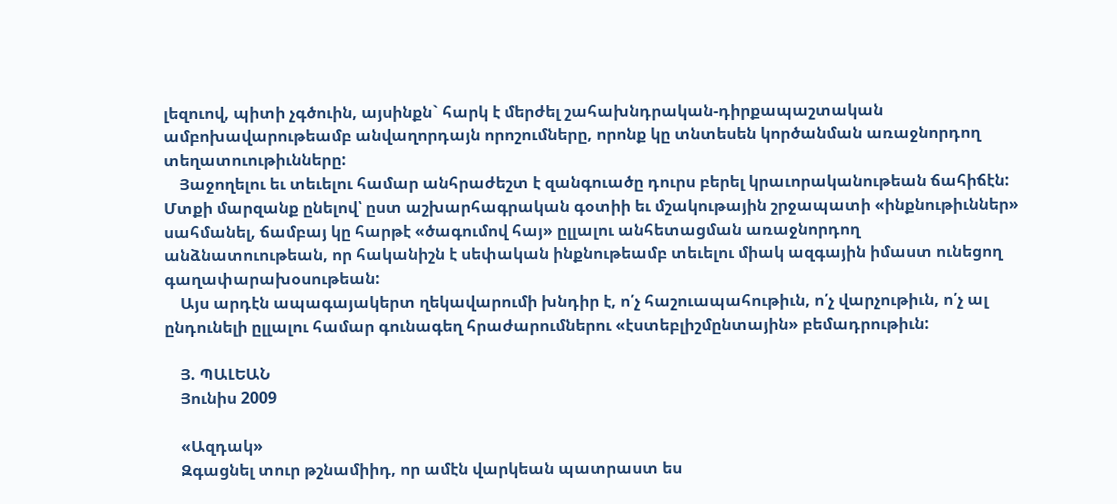լեզուով, պիտի չգծուին, այսինքն` հարկ է մերժել շահախնդրական-դիրքապաշտական ամբոխավարութեամբ անվաղորդայն որոշումները, որոնք կը տնտեսեն կործանման առաջնորդող տեղատուութիւնները:
    Յաջողելու եւ տեւելու համար անհրաժեշտ է զանգուածը դուրս բերել կրաւորականութեան ճահիճէն: Մտքի մարզանք ընելով՝ ըստ աշխարհագրական գօտիի եւ մշակութային շրջապատի «ինքնութիւններ» սահմանել, ճամբայ կը հարթէ «ծագումով հայ» ըլլալու անհետացման առաջնորդող անձնատուութեան, որ հականիշն է սեփական ինքնութեամբ տեւելու միակ ազգային իմաստ ունեցող գաղափարախօսութեան:
    Այս արդէն ապագայակերտ ղեկավարումի խնդիր է, ո՛չ հաշուապահութիւն, ո՛չ վարչութիւն, ո՛չ ալ ընդունելի ըլլալու համար գունագեղ հրաժարումներու «էստեբլիշմընտային» բեմադրութիւն:

    Յ. ՊԱԼԵԱՆ
    Յունիս 2009

    «Ազդակ»
    Զգացնել տուր թշնամիիդ, որ ամէն վարկեան պատրաստ ես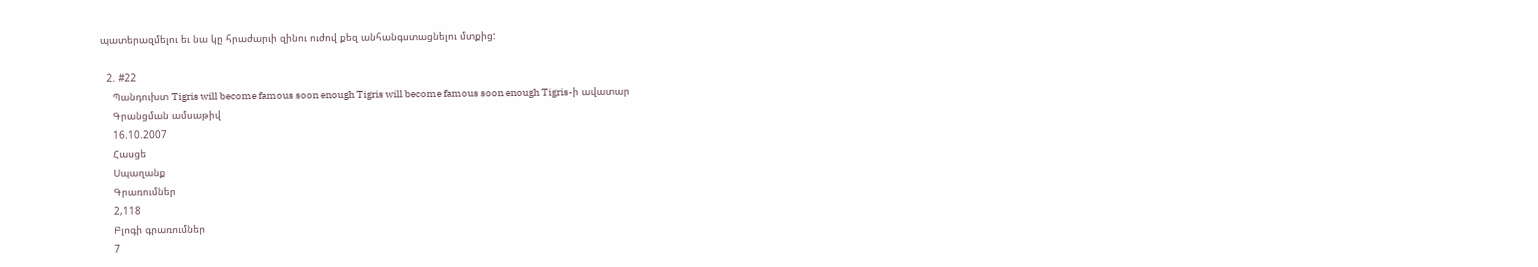պատերազմելու եւ նա կը հրաժարւի զինու ուժով քեզ անհանգստացնելու մտքից:

  2. #22
    Պանդուխտ Tigris will become famous soon enough Tigris will become famous soon enough Tigris-ի ավատար
    Գրանցման ամսաթիվ
    16.10.2007
    Հասցե
    Սպաղանք
    Գրառումներ
    2,118
    Բլոգի գրառումներ
    7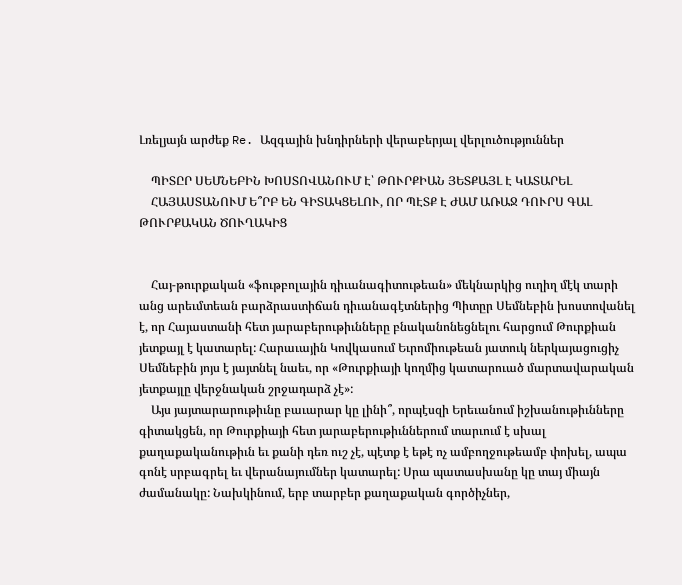Լռելյայն արժեք Re. Ազգային խնդիրների վերաբերյալ վերլուծություններ

    ՊԻՏԸՐ ՍԵՄՆԵԲԻՆ ԽՈՍՏՈՎԱՆՈՒՄ Է՝ ԹՈՒՐՔԻԱՆ ՅԵՏՔԱՅԼ Է ԿԱՏԱՐԵԼ
    ՀԱՅԱՍՏԱՆՈՒՄ Ե՞ՐԲ ԵՆ ԳԻՏԱԿՑԵԼՈՒ, ՈՐ ՊԷՏՔ Է ԺԱՄ ԱՌԱՋ ԴՈՒՐՍ ԳԱԼ ԹՈՒՐՔԱԿԱՆ ԾՈՒՂԱԿԻՑ


    Հայ-թուրքական «ֆութբոլային դիւանագիտութեան» մեկնարկից ուղիղ մէկ տարի անց արեւմտեան բարձրաստիճան դիւանագէտներից Պիտըր Սեմնեբին խոստովանել է, որ Հայաստանի հետ յարաբերութիւնները բնականոնեցնելու հարցում Թուրքիան յետքայլ է կատարել: Հարաւային Կովկասում Եւրոմիութեան յատուկ ներկայացուցիչ Սեմնեբին յոյս է յայտնել նաեւ, որ «Թուրքիայի կողմից կատարուած մարտավարական յետքայլը վերջնական շրջադարձ չէ»:
    Այս յայտարարութիւնը բաւարար կը լինի՞, որպէսզի Երեւանում իշխանութիւնները գիտակցեն, որ Թուրքիայի հետ յարաբերութիւններում տարւում է սխալ քաղաքականութիւն եւ քանի դեռ ուշ չէ, պէտք է եթէ ոչ ամբողջութեամբ փոխել, ապա գոնէ սրբագրել եւ վերանայումներ կատարել: Սրա պատասխանը կը տայ միայն ժամանակը: Նախկինում, երբ տարբեր քաղաքական գործիչներ,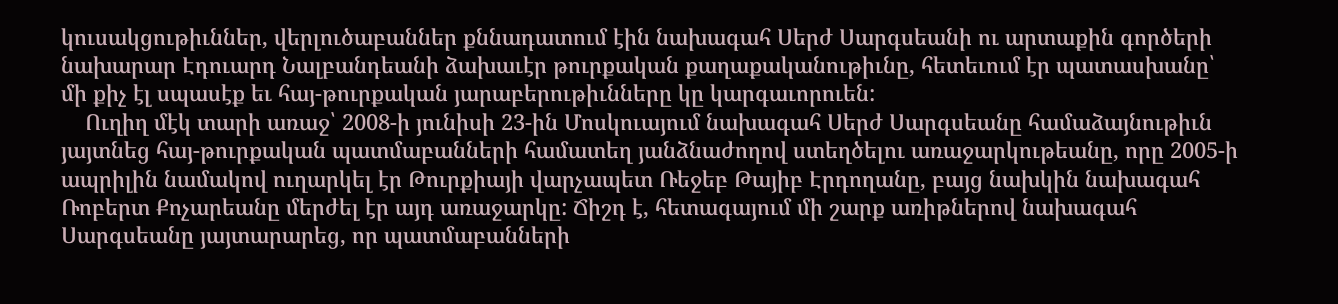կուսակցութիւններ, վերլուծաբաններ քննադատում էին նախագահ Սերժ Սարգսեանի ու արտաքին գործերի նախարար Էդուարդ Նալբանդեանի ձախաւէր թուրքական քաղաքականութիւնը, հետեւում էր պատասխանը՝ մի քիչ էլ սպասէք եւ հայ-թուրքական յարաբերութիւնները կը կարգաւորուեն:
    Ուղիղ մէկ տարի առաջ՝ 2008-ի յունիսի 23-ին Մոսկուայում նախագահ Սերժ Սարգսեանը համաձայնութիւն յայտնեց հայ-թուրքական պատմաբանների համատեղ յանձնաժողով ստեղծելու առաջարկութեանը, որը 2005-ի ապրիլին նամակով ուղարկել էր Թուրքիայի վարչապետ Ռեջեբ Թայիբ Էրդողանը, բայց նախկին նախագահ Ռոբերտ Քոչարեանը մերժել էր այդ առաջարկը: Ճիշդ է, հետագայում մի շարք առիթներով նախագահ Սարգսեանը յայտարարեց, որ պատմաբանների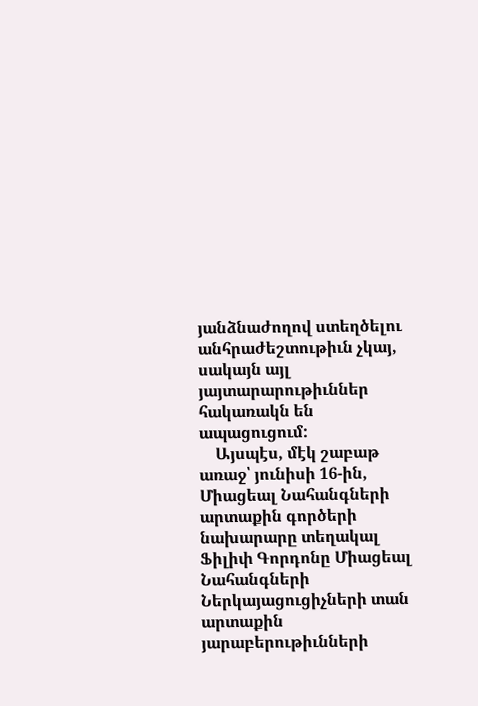յանձնաժողով ստեղծելու անհրաժեշտութիւն չկայ, սակայն այլ յայտարարութիւններ հակառակն են ապացուցում:
    Այսպէս, մէկ շաբաթ առաջ՝ յունիսի 16-ին, Միացեալ Նահանգների արտաքին գործերի նախարարը տեղակալ Ֆիլիփ Գորդոնը Միացեալ Նահանգների Ներկայացուցիչների տան արտաքին յարաբերութիւնների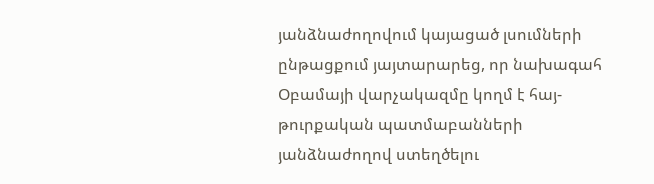յանձնաժողովում կայացած լսումների ընթացքում յայտարարեց, որ նախագահ Օբամայի վարչակազմը կողմ է հայ-թուրքական պատմաբանների յանձնաժողով ստեղծելու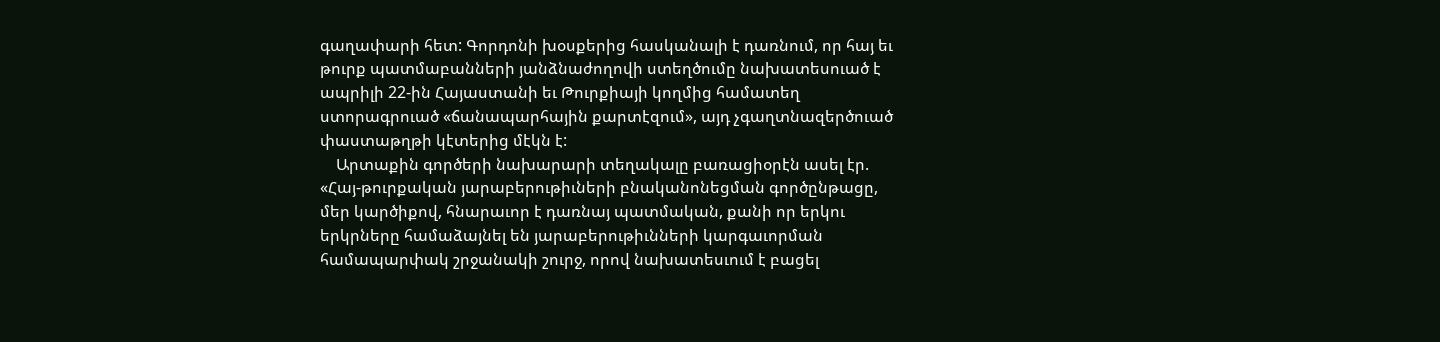գաղափարի հետ: Գորդոնի խօսքերից հասկանալի է դառնում, որ հայ եւ թուրք պատմաբանների յանձնաժողովի ստեղծումը նախատեսուած է ապրիլի 22-ին Հայաստանի եւ Թուրքիայի կողմից համատեղ ստորագրուած «ճանապարհային քարտէզում», այդ չգաղտնազերծուած փաստաթղթի կէտերից մէկն է:
    Արտաքին գործերի նախարարի տեղակալը բառացիօրէն ասել էր. «Հայ-թուրքական յարաբերութիւների բնականոնեցման գործընթացը, մեր կարծիքով, հնարաւոր է դառնայ պատմական, քանի որ երկու երկրները համաձայնել են յարաբերութիւնների կարգաւորման համապարփակ շրջանակի շուրջ, որով նախատեսւում է բացել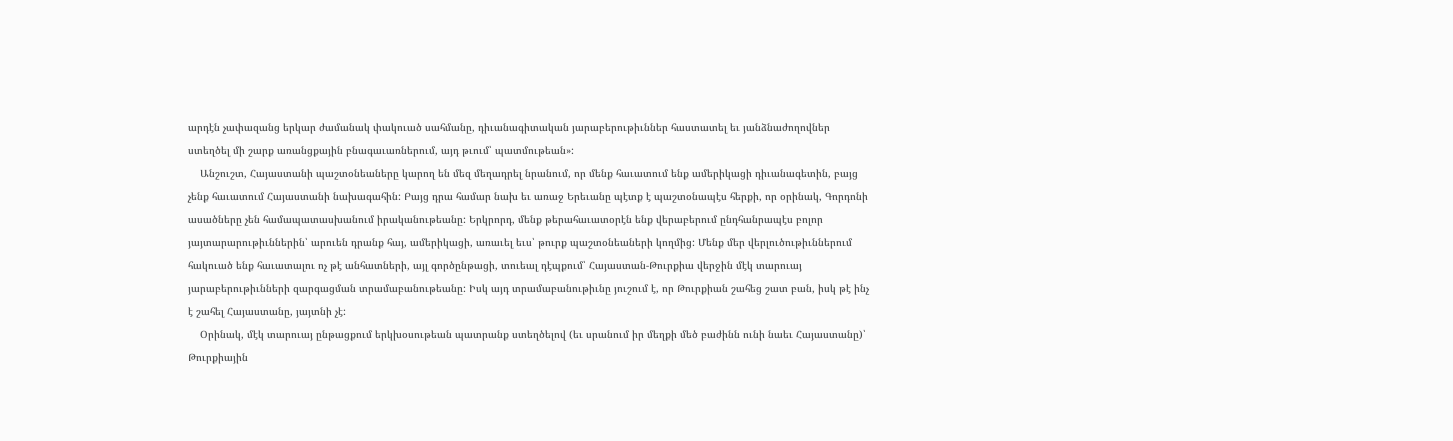արդէն չափազանց երկար ժամանակ փակուած սահմանը, դիւանագիտական յարաբերութիւններ հաստատել եւ յանձնաժողովներ ստեղծել մի շարք առանցքային բնագաւառներում, այդ թւում՝ պատմութեան»:
    Անշուշտ, Հայաստանի պաշտօնեաները կարող են մեզ մեղադրել նրանում, որ մենք հաւատում ենք ամերիկացի դիւանագետին, բայց չենք հաւատում Հայաստանի նախագահին: Բայց դրա համար նախ եւ առաջ Երեւանը պէտք է պաշտօնապէս հերքի, որ օրինակ, Գորդոնի ասածները չեն համապատասխանում իրականութեանը: Երկրորդ, մենք թերահաւատօրէն ենք վերաբերում ընդհանրապէս բոլոր յայտարարութիւններին՝ արուեն դրանք հայ, ամերիկացի, առաւել եւս՝ թուրք պաշտօնեաների կողմից: Մենք մեր վերլուծութիւններում հակուած ենք հաւատալու ոչ թէ անհատների, այլ գործընթացի, տուեալ դէպքում՝ Հայաստան-Թուրքիա վերջին մէկ տարուայ յարաբերութիւնների զարգացման տրամաբանութեանը: Իսկ այդ տրամաբանութիւնը յուշում է, որ Թուրքիան շահեց շատ բան, իսկ թէ ինչ է շահել Հայաստանը, յայտնի չէ:
    Օրինակ, մէկ տարուայ ընթացքում երկխօսութեան պատրանք ստեղծելով (եւ սրանում իր մեղքի մեծ բաժինն ունի նաեւ Հայաստանը)՝ Թուրքիային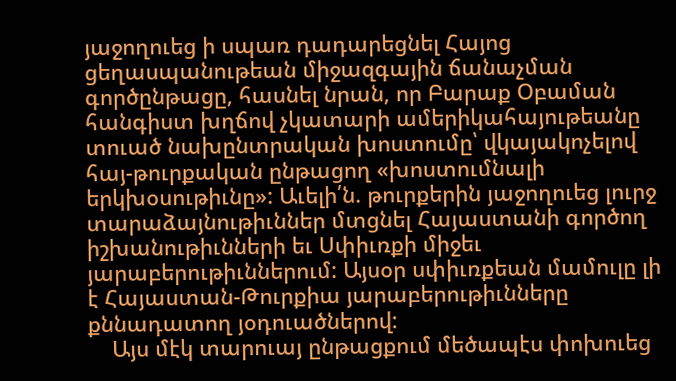յաջողուեց ի սպառ դադարեցնել Հայոց ցեղասպանութեան միջազգային ճանաչման գործընթացը, հասնել նրան, որ Բարաք Օբաման հանգիստ խղճով չկատարի ամերիկահայութեանը տուած նախընտրական խոստումը՝ վկայակոչելով հայ-թուրքական ընթացող «խոստումնալի երկխօսութիւնը»: Աւելի՛ն. թուրքերին յաջողուեց լուրջ տարաձայնութիւններ մտցնել Հայաստանի գործող իշխանութիւնների եւ Սփիւռքի միջեւ յարաբերութիւններում: Այսօր սփիւռքեան մամուլը լի է Հայաստան-Թուրքիա յարաբերութիւնները քննադատող յօդուածներով:
    Այս մէկ տարուայ ընթացքում մեծապէս փոխուեց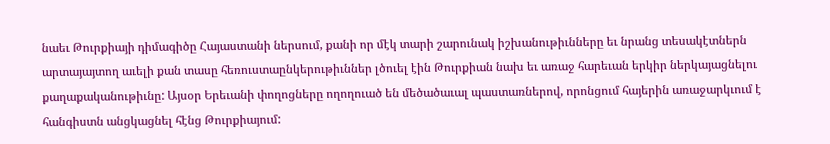նաեւ Թուրքիայի դիմագիծը Հայաստանի ներսում, քանի որ մէկ տարի շարունակ իշխանութիւնները եւ նրանց տեսակէտներն արտայայտող աւելի քան տասը հեռուստաընկերութիւններ լծուել էին Թուրքիան նախ եւ առաջ հարեւան երկիր ներկայացնելու քաղաքականութիւնը: Այսօր Երեւանի փողոցները ողողուած են մեծածաւալ պաստառներով, որոնցում հայերին առաջարկւում է հանգիստն անցկացնել հէնց Թուրքիայում: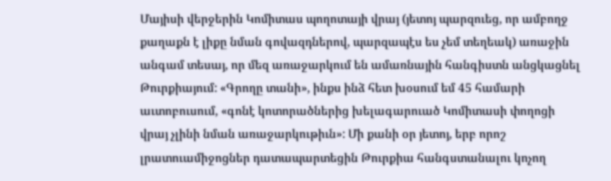Մայիսի վերջերին Կոմիտաս պողոտայի վրայ (յետոյ պարզուեց, որ ամբողջ քաղաքն է լիքը նման գովազդներով, պարզապէս ես չեմ տեղեակ) առաջին անգամ տեսայ, որ մեզ առաջարկում են ամառնային հանգիստն անցկացնել Թուրքիայում: «Գրողը տանի», ինքս ինձ հետ խօսում եմ 45 համարի աւտոբուսում, «գոնէ կոտորածներից խելագարուած Կոմիտասի փողոցի վրայ չլինի նման առաջարկութիւն»: Մի քանի օր յետոյ, երբ որոշ լրատուամիջոցներ դատապարտեցին Թուրքիա հանգստանալու կոչող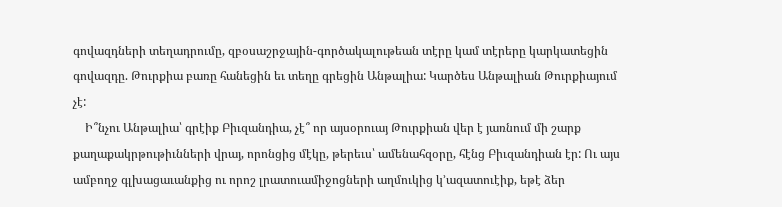գովազդների տեղադրումը, զբօսաշրջային-գործակալութեան տէրը կամ տէրերը կարկատեցին գովազդը. Թուրքիա բառը հանեցին եւ տեղը գրեցին Անթալիա: Կարծես Անթալիան Թուրքիայում չէ:
    Ի՞նչու Անթալիա՝ գրէիք Բիւզանդիա, չէ՞ որ այսօրուայ Թուրքիան վեր է յառնում մի շարք քաղաքակրթութիւնների վրայ, որոնցից մէկը, թերեւս՝ ամենահզօրը, հէնց Բիւզանդիան էր: Ու այս ամբողջ գլխացաւանքից ու որոշ լրատուամիջոցների աղմուկից կ՚ազատուէիք, եթէ ձեր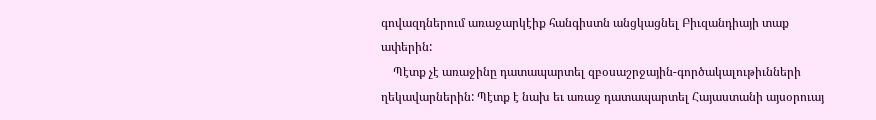գովազդներում առաջարկէիք հանգիստն անցկացնել Բիւզանդիայի տաք ափերին:
    Պէտք չէ առաջինը դատապարտել զբօսաշրջային-գործակալութիւնների ղեկավարներին: Պէտք է նախ եւ առաջ դատապարտել Հայաստանի այսօրուայ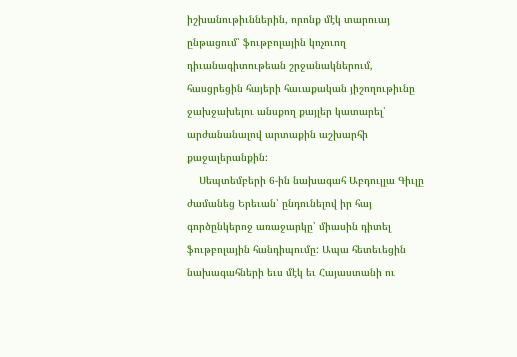իշխանութիւններին, որոնք մէկ տարուայ ընթացում՝ ֆութբոլային կոչուող դիւանագիտութեան շրջանակներում, հասցրեցին հայերի հաւաքական յիշողութիւնը ջախջախելու անսքող քայլեր կատարել՝ արժանանալով արտաքին աշխարհի քաջալերանքին:
    Սեպտեմբերի 6-ին նախագահ Աբդուլլա Գիւլը ժամանեց Երեւան՝ ընդունելով իր հայ գործընկերոջ առաջարկը՝ միասին դիտել ֆութբոլային հանդիպումը: Ապա հետեւեցին նախագահների եւս մէկ եւ Հայաստանի ու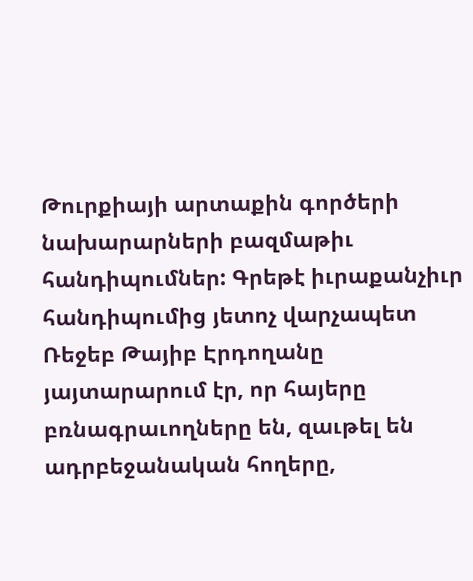Թուրքիայի արտաքին գործերի նախարարների բազմաթիւ հանդիպումներ: Գրեթէ իւրաքանչիւր հանդիպումից յետոչ վարչապետ Ռեջեբ Թայիբ Էրդողանը յայտարարում էր, որ հայերը բռնագրաւողները են, զաւթել են ադրբեջանական հողերը,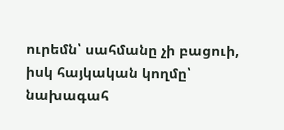ուրեմն՝ սահմանը չի բացուի, իսկ հայկական կողմը՝ նախագահ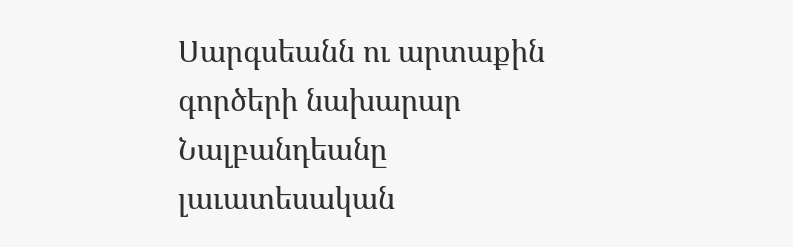Սարգսեանն ու արտաքին գործերի նախարար Նալբանդեանը լաւատեսական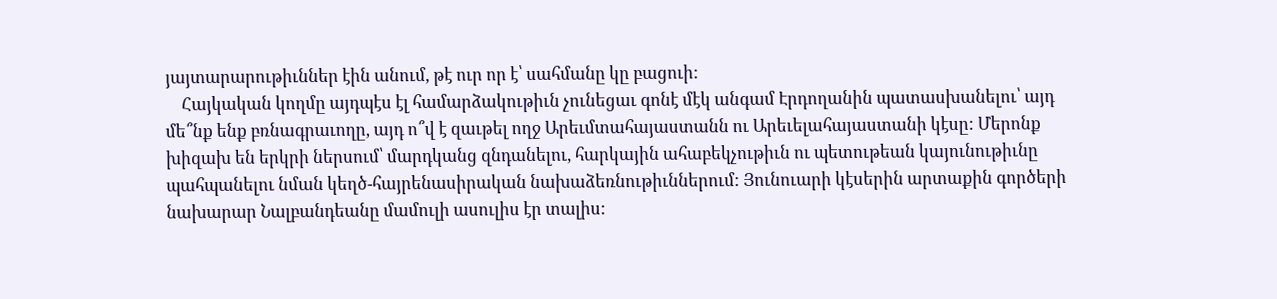յայտարարութիւններ էին անում, թէ ուր որ է՝ սահմանը կը բացուի:
    Հայկական կողմը այդպէս էլ համարձակութիւն չունեցաւ գոնէ մէկ անգամ Էրդողանին պատասխանելու՝ այդ մե՞նք ենք բռնագրաւողը, այդ ո՞վ է զաւթել ողջ Արեւմտահայաստանն ու Արեւելահայաստանի կէսը: Մերոնք խիզախ են երկրի ներսում՝ մարդկանց զնդանելու, հարկային ահաբեկչութիւն ու պետութեան կայունութիւնը պահպանելու նման կեղծ-հայրենասիրական նախաձեռնութիւններում: Յունուարի կէսերին արտաքին գործերի նախարար Նալբանդեանը մամուլի ասուլիս էր տալիս: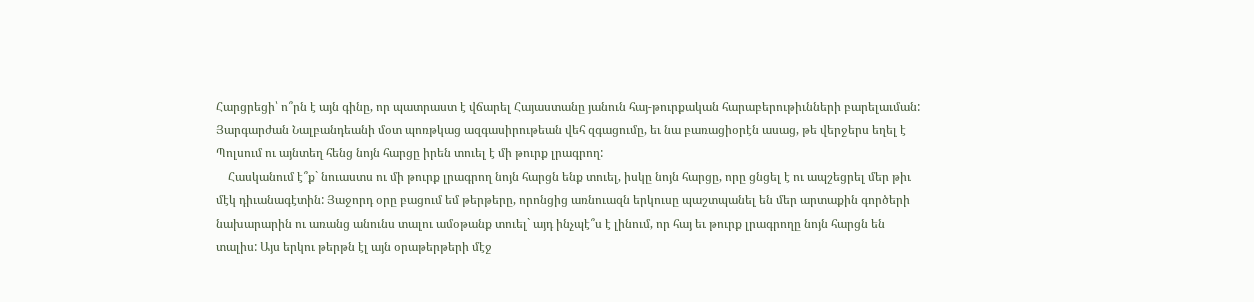Հարցրեցի՝ ո՞րն է այն գինը, որ պատրաստ է վճարել Հայաստանը յանուն հայ-թուրքական հարաբերութիւնների բարելաւման: Յարգարժան Նալբանդեանի մօտ պոռթկաց ազգասիրութեան վեհ զգացումը, եւ նա բառացիօրէն ասաց, թե վերջերս եղել է Պոլսում ու այնտեղ հենց նոյն հարցը իրեն տուել է մի թուրք լրագրող:
    Հասկանում է՞ք` նուաստս ու մի թուրք լրագրող նոյն հարցն ենք տուել, իսկը նոյն հարցը, որը ցնցել է ու ապշեցրել մեր թիւ մէկ դիւանագէտին: Յաջորդ օրը բացում եմ թերթերը, որոնցից առնուազն երկուսը պաշտպանել են մեր արտաքին գործերի նախարարին ու առանց անունս տալու ամօթանք տուել` այդ ինչպէ՞ս է լինում, որ հայ եւ թուրք լրագրողը նոյն հարցն են տալիս: Այս երկու թերթն էլ այն օրաթերթերի մէջ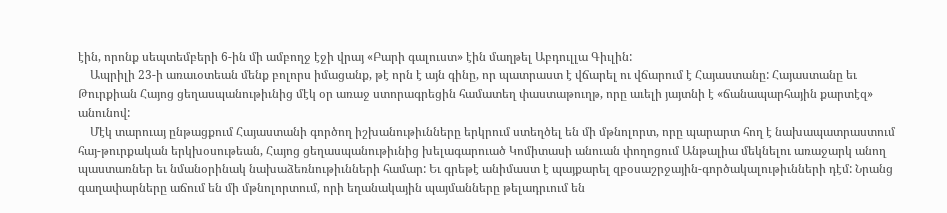էին, որոնք սեպտեմբերի 6-ին մի ամբողջ էջի վրայ «Բարի գալուստ» էին մաղթել Աբդուլլա Գիւլին:
    Ապրիլի 23-ի առաւօտեան մենք բոլորս իմացանք, թէ որն է այն գինը, որ պատրաստ է վճարել ու վճարում է Հայաստանը: Հայաստանը եւ Թուրքիան Հայոց ցեղասպանութիւնից մէկ օր առաջ ստորագրեցին համատեղ փաստաթուղթ, որը աւելի յայտնի է «ճանապարհային քարտէզ» անունով:
    Մէկ տարուայ ընթացքում Հայաստանի գործող իշխանութիւնները երկրում ստեղծել են մի մթնոլորտ, որը պարարտ հող է նախապատրաստում հայ-թուրքական երկխօսութեան, Հայոց ցեղասպանութիւնից խելագարուած Կոմիտասի անուան փողոցում Անթալիա մեկնելու առաջարկ անող պաստառներ եւ նմանօրինակ նախաձեռնութիւնների համար: Եւ գրեթէ անիմաստ է պայքարել զբօսաշրջային-գործակալութիւնների դէմ: Նրանց գաղափարները աճում են մի մթնոլորտում, որի եղանակային պայմանները թելադրւում են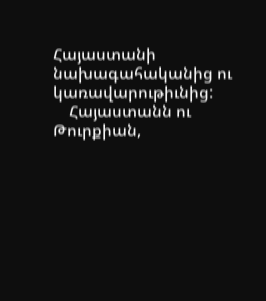Հայաստանի նախագահականից ու կառավարութիւնից:
    Հայաստանն ու Թուրքիան,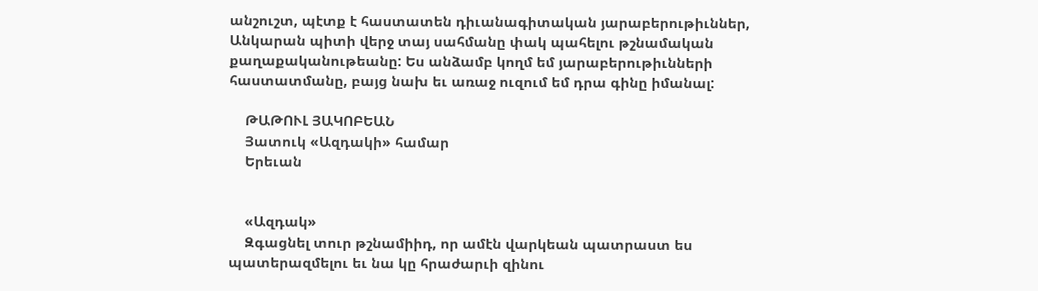անշուշտ, պէտք է հաստատեն դիւանագիտական յարաբերութիւններ, Անկարան պիտի վերջ տայ սահմանը փակ պահելու թշնամական քաղաքականութեանը: Ես անձամբ կողմ եմ յարաբերութիւնների հաստատմանը, բայց նախ եւ առաջ ուզում եմ դրա գինը իմանալ:

    ԹԱԹՈՒԼ ՅԱԿՈԲԵԱՆ
    Յատուկ «Ազդակի» համար
    Երեւան


    «Ազդակ»
    Զգացնել տուր թշնամիիդ, որ ամէն վարկեան պատրաստ ես պատերազմելու եւ նա կը հրաժարւի զինու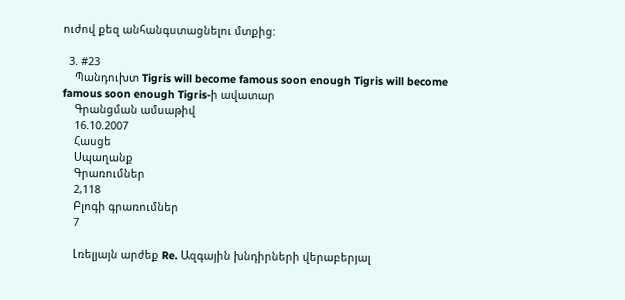ուժով քեզ անհանգստացնելու մտքից:

  3. #23
    Պանդուխտ Tigris will become famous soon enough Tigris will become famous soon enough Tigris-ի ավատար
    Գրանցման ամսաթիվ
    16.10.2007
    Հասցե
    Սպաղանք
    Գրառումներ
    2,118
    Բլոգի գրառումներ
    7

    Լռելյայն արժեք Re. Ազգային խնդիրների վերաբերյալ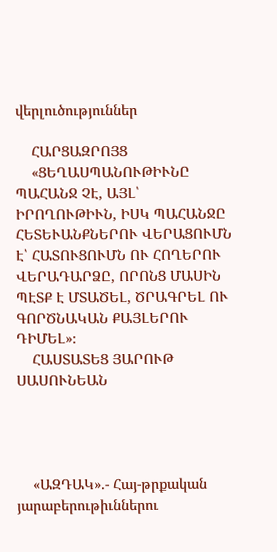վերլուծություններ

    ՀԱՐՑԱԶՐՈՅՑ
    «ՑԵՂԱՍՊԱՆՈՒԹԻՒՆԸ ՊԱՀԱՆՋ ՉԷ, ԱՅԼ՝ ԻՐՈՂՈՒԹԻՒՆ, ԻՍԿ ՊԱՀԱՆՋԸ ՀԵՏԵՒԱՆՔՆԵՐՈՒ ՎԵՐԱՑՈՒՄՆ Է՝ ՀԱՏՈՒՑՈՒՄՆ ՈՒ ՀՈՂԵՐՈՒ ՎԵՐԱԴԱՐՁԸ, ՈՐՈՆՑ ՄԱՍԻՆ ՊԷՏՔ Է ՄՏԱԾԵԼ, ԾՐԱԳՐԵԼ ՈՒ ԳՈՐԾՆԱԿԱՆ ՔԱՅԼԵՐՈՒ ԴԻՄԵԼ»։
    ՀԱՍՏԱՏԵՑ ՅԱՐՈՒԹ ՍԱՍՈՒՆԵԱՆ




    «ԱԶԴԱԿ».- Հայ-թրքական յարաբերութիւններու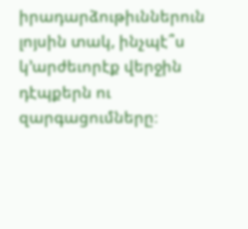իրադարձութիւններուն լոյսին տակ, ինչպէ՞ս կ՚արժեւորէք վերջին դէպքերն ու զարգացումները։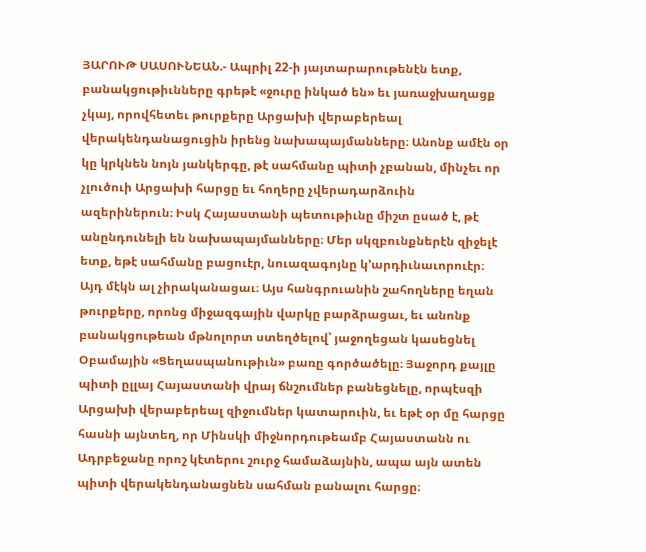ՅԱՐՈՒԹ ՍԱՍՈՒՆԵԱՆ.- Ապրիլ 22-ի յայտարարութենէն ետք, բանակցութիւնները գրեթէ «ջուրը ինկած են» եւ յառաջխաղացք չկայ, որովհետեւ թուրքերը Արցախի վերաբերեալ վերակենդանացուցին իրենց նախապայմանները։ Անոնք ամէն օր կը կրկնեն նոյն յանկերգը, թէ սահմանը պիտի չբանան, մինչեւ որ չլուծուի Արցախի հարցը եւ հողերը չվերադարձուին ազերիներուն։ Իսկ Հայաստանի պետութիւնը միշտ ըսած է, թէ անընդունելի են նախապայմանները։ Մեր սկզբունքներէն զիջելէ ետք, եթէ սահմանը բացուէր, նուազագոյնը կ՚արդիւնաւորուէր։ Այդ մէկն ալ չիրականացաւ։ Այս հանգրուանին շահողները եղան թուրքերը, որոնց միջազգային վարկը բարձրացաւ, եւ անոնք բանակցութեան մթնոլորտ ստեղծելով՝ յաջողեցան կասեցնել Օբամային «Ցեղասպանութիւն» բառը գործածելը։ Յաջորդ քայլը պիտի ըլլայ Հայաստանի վրայ ճնշումներ բանեցնելը, որպէսզի Արցախի վերաբերեալ զիջումներ կատարուին, եւ եթէ օր մը հարցը հասնի այնտեղ, որ Մինսկի միջնորդութեամբ Հայաստանն ու Ադրբեջանը որոշ կէտերու շուրջ համաձայնին, ապա այն ատեն պիտի վերակենդանացնեն սահման բանալու հարցը։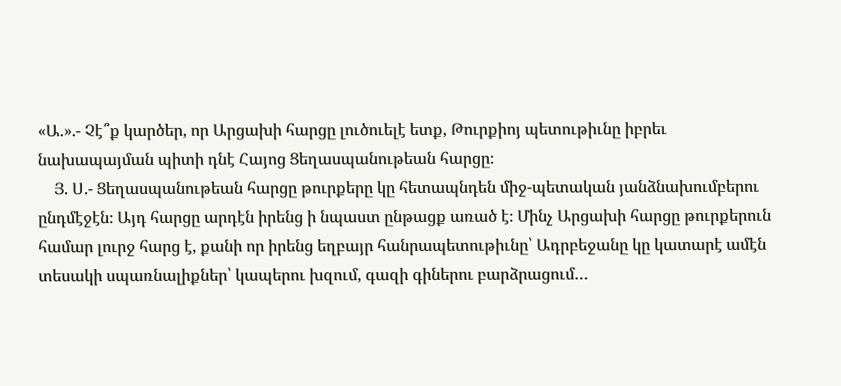«Ա.».- Չէ՞ք կարծեր, որ Արցախի հարցը լուծուելէ ետք, Թուրքիոյ պետութիւնը իբրեւ նախապայման պիտի դնէ Հայոց Ցեղասպանութեան հարցը։
    Յ. Ս.- Ցեղասպանութեան հարցը թուրքերը կը հետապնդեն միջ-պետական յանձնախումբերու ընդմէջէն։ Այդ հարցը արդէն իրենց ի նպաստ ընթացք առած է։ Մինչ Արցախի հարցը թուրքերուն համար լուրջ հարց է, քանի որ իրենց եղբայր հանրապետութիւնը՝ Ադրբեջանը կը կատարէ ամէն տեսակի սպառնալիքներ՝ կապերու խզում, գազի գիներու բարձրացում…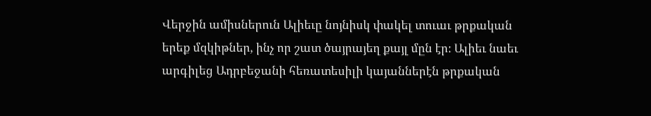Վերջին ամիսներուն Ալիեւը նոյնիսկ փակել տուաւ թրքական երեք մզկիթներ, ինչ որ շատ ծայրայեղ քայլ մըն էր։ Ալիեւ նաեւ արգիլեց Ադրբեջանի հեռատեսիլի կայաններէն թրքական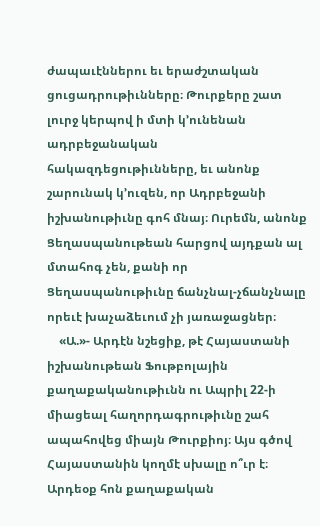ժապաւէններու եւ երաժշտական ցուցադրութիւնները։ Թուրքերը շատ լուրջ կերպով ի մտի կ՚ունենան ադրբեջանական հակազդեցութիւնները, եւ անոնք շարունակ կ՚ուզեն, որ Ադրբեջանի իշխանութիւնը գոհ մնայ։ Ուրեմն, անոնք Ցեղասպանութեան հարցով այդքան ալ մտահոգ չեն, քանի որ Ցեղասպանութիւնը ճանչնալ-չճանչնալը որեւէ խաչաձեւում չի յառաջացներ։
    «Ա.»- Արդէն նշեցիք, թէ Հայաստանի իշխանութեան Ֆութբոլային քաղաքականութիւնն ու Ապրիլ 22-ի միացեալ հաղորդագրութիւնը շահ ապահովեց միայն Թուրքիոյ։ Այս գծով Հայաստանին կողմէ սխալը ո՞ւր է։ Արդեօք հոն քաղաքական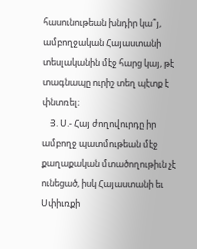հասունութեան խնդիր կա՞յ, ամբողջական Հայաստանի տեսլականին մէջ հարց կայ, թէ տագնապը ուրիշ տեղ պէտք է փնտռել։
    Յ. Ս.- Հայ ժողովուրդը իր ամբողջ պատմութեան մէջ քաղաքական մտածողութիւն չէ ունեցած, իսկ Հայաստանի եւ Սփիւռքի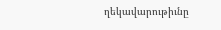ղեկավարութիւնը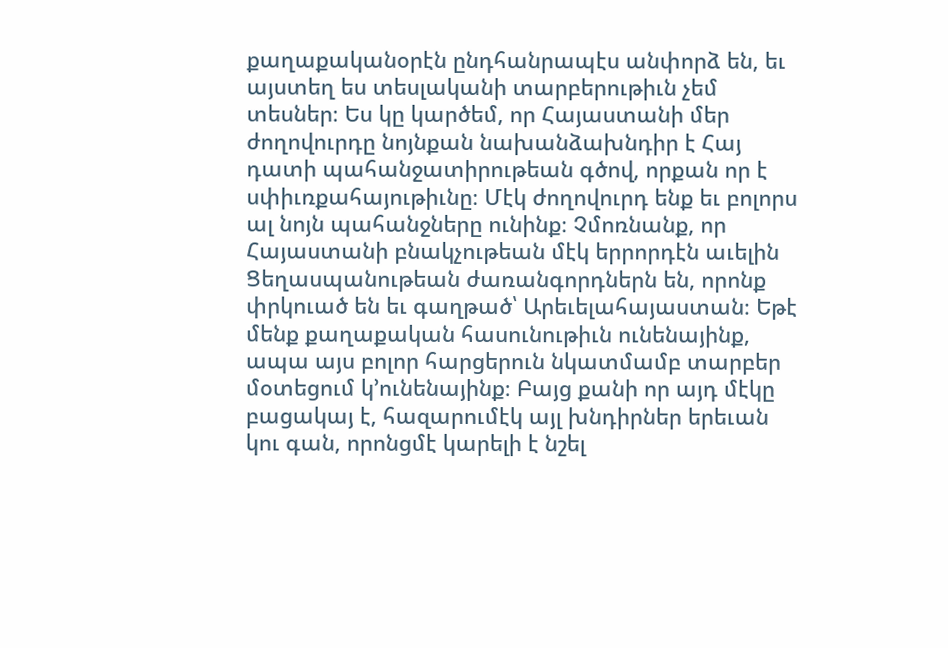քաղաքականօրէն ընդհանրապէս անփորձ են, եւ այստեղ ես տեսլականի տարբերութիւն չեմ տեսներ։ Ես կը կարծեմ, որ Հայաստանի մեր ժողովուրդը նոյնքան նախանձախնդիր է Հայ դատի պահանջատիրութեան գծով, որքան որ է սփիւռքահայութիւնը։ Մէկ ժողովուրդ ենք եւ բոլորս ալ նոյն պահանջները ունինք։ Չմոռնանք, որ Հայաստանի բնակչութեան մէկ երրորդէն աւելին Ցեղասպանութեան ժառանգորդներն են, որոնք փրկուած են եւ գաղթած՝ Արեւելահայաստան։ Եթէ մենք քաղաքական հասունութիւն ունենայինք, ապա այս բոլոր հարցերուն նկատմամբ տարբեր մօտեցում կ՚ունենայինք։ Բայց քանի որ այդ մէկը բացակայ է, հազարումէկ այլ խնդիրներ երեւան կու գան, որոնցմէ կարելի է նշել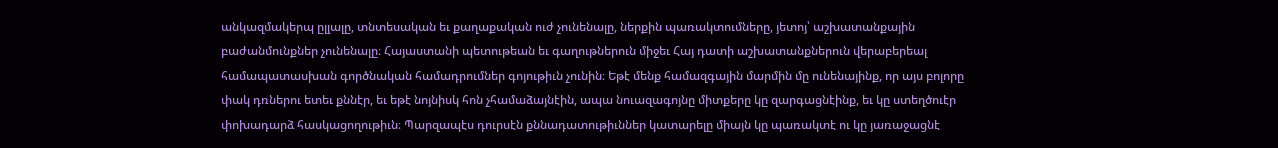անկազմակերպ ըլլալը, տնտեսական եւ քաղաքական ուժ չունենալը, ներքին պառակտումները, յետոյ՝ աշխատանքային բաժանմունքներ չունենալը։ Հայաստանի պետութեան եւ գաղութներուն միջեւ Հայ դատի աշխատանքներուն վերաբերեալ համապատասխան գործնական համադրումներ գոյութիւն չունին։ Եթէ մենք համազգային մարմին մը ունենայինք, որ այս բոլորը փակ դռներու ետեւ քննէր, եւ եթէ նոյնիսկ հոն չհամաձայնէին, ապա նուազագոյնը միտքերը կը զարգացնէինք, եւ կը ստեղծուէր փոխադարձ հասկացողութիւն։ Պարզապէս դուրսէն քննադատութիւններ կատարելը միայն կը պառակտէ ու կը յառաջացնէ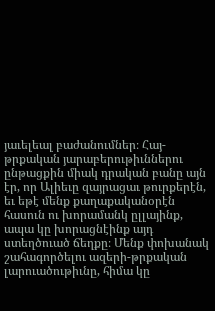յաւելեալ բաժանումներ։ Հայ-թրքական յարաբերութիւններու ընթացքին միակ դրական բանը այն էր, որ Ալիեւը զայրացաւ թուրքերէն, եւ եթէ մենք քաղաքականօրէն հասուն ու խորամանկ ըլլայինք, ապա կը խորացնէինք այդ ստեղծուած ճեղքը։ Մենք փոխանակ շահագործելու ազերի-թրքական լարուածութիւնը, հիմա կը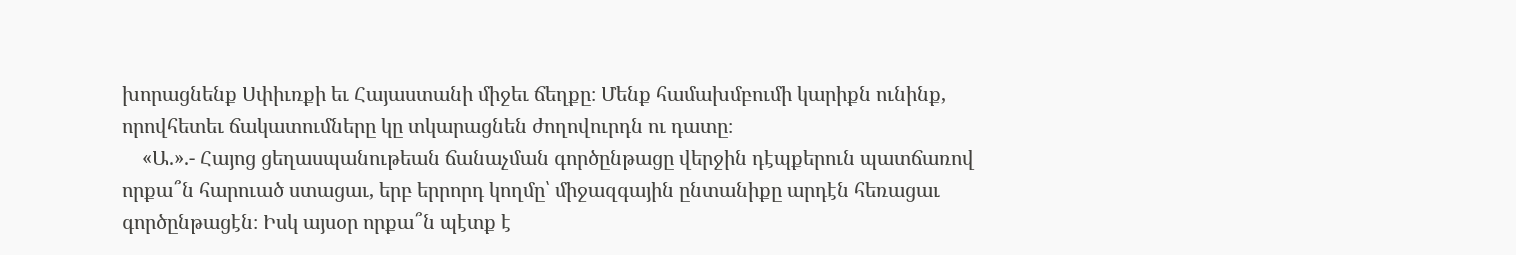խորացնենք Սփիւռքի եւ Հայաստանի միջեւ ճեղքը։ Մենք համախմբումի կարիքն ունինք, որովհետեւ ճակատումները կը տկարացնեն ժողովուրդն ու դատը։
    «Ա.».- Հայոց ցեղասպանութեան ճանաչման գործընթացը վերջին դէպքերուն պատճառով որքա՞ն հարուած ստացաւ, երբ երրորդ կողմը՝ միջազգային ընտանիքը արդէն հեռացաւ գործընթացէն։ Իսկ այսօր որքա՞ն պէտք է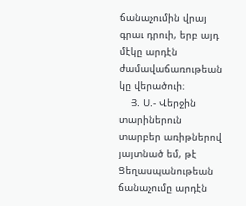ճանաչումին վրայ գրաւ դրուի, երբ այդ մէկը արդէն ժամավաճառութեան կը վերածուի։
    Յ. Ս.- Վերջին տարիներուն տարբեր առիթներով յայտնած եմ, թէ Ցեղասպանութեան ճանաչումը արդէն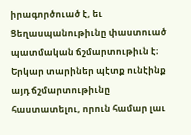իրագործուած է, եւ Ցեղասպանութիւնը փաստուած պատմական ճշմարտութիւն է։ Երկար տարիներ պէտք ունէինք այդ ճշմարտութիւնը հաստատելու, որուն համար լաւ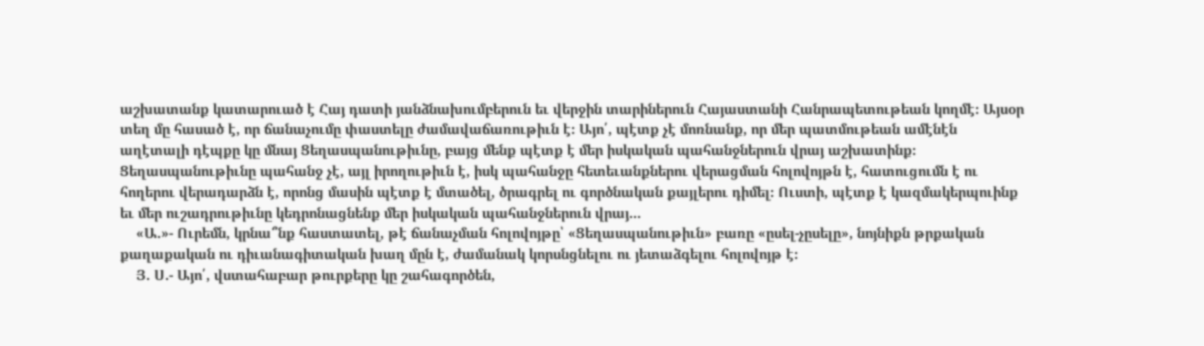աշխատանք կատարուած է Հայ դատի յանձնախումբերուն եւ վերջին տարիներուն Հայաստանի Հանրապետութեան կողմէ։ Այսօր տեղ մը հասած է, որ ճանաչումը փաստելը ժամավաճառութիւն է։ Այո՛, պէտք չէ մոռնանք, որ մեր պատմութեան ամէնէն աղէտալի դէպքը կը մնայ Ցեղասպանութիւնը, բայց մենք պէտք է մեր իսկական պահանջներուն վրայ աշխատինք։ Ցեղասպանութիւնը պահանջ չէ, այլ իրողութիւն է, իսկ պահանջը հետեւանքներու վերացման հոլովոյթն է, հատուցումն է ու հողերու վերադարձն է, որոնց մասին պէտք է մտածել, ծրագրել ու գործնական քայլերու դիմել։ Ուստի, պէտք է կազմակերպուինք եւ մեր ուշադրութիւնը կեդրոնացնենք մեր իսկական պահանջներուն վրայ...
    «Ա.»- Ուրեմն, կրնա՞նք հաստատել, թէ ճանաչման հոլովոյթը՝ «Ցեղասպանութիւն» բառը «ըսել-չըսելը», նոյնիքն թրքական քաղաքական ու դիւանագիտական խաղ մըն է, ժամանակ կորսնցնելու ու յետաձգելու հոլովոյթ է։
    Յ. Ս.- Այո՛, վստահաբար թուրքերը կը շահագործեն,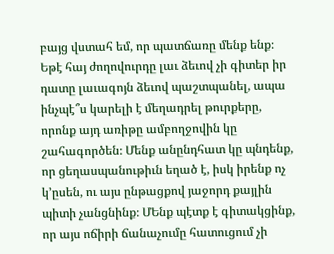բայց վստահ եմ, որ պատճառը մենք ենք։ Եթէ հայ ժողովուրդը լաւ ձեւով չի գիտեր իր դատը լաւագոյն ձեւով պաշտպանել, ապա ինչպէ՞ս կարելի է մեղադրել թուրքերը, որոնք այդ առիթը ամբողջովին կը շահագործեն։ Մենք անընդհատ կը պնդենք, որ ցեղասպանութիւն եղած է, իսկ իրենք ոչ կ՚ըսեն, ու այս ընթացքով յաջորդ քայլին պիտի չանցնինք։ ՄԵնք պէտք է գիտակցինք, որ այս ոճիրի ճանաչումը հատուցում չի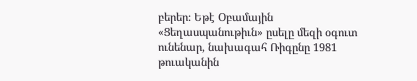բերեր։ Եթէ Օբամային «Ցեղասպանութիւն» ըսելը մեզի օգուտ ունենար, նախագահ Ռիգընը 1981 թուականին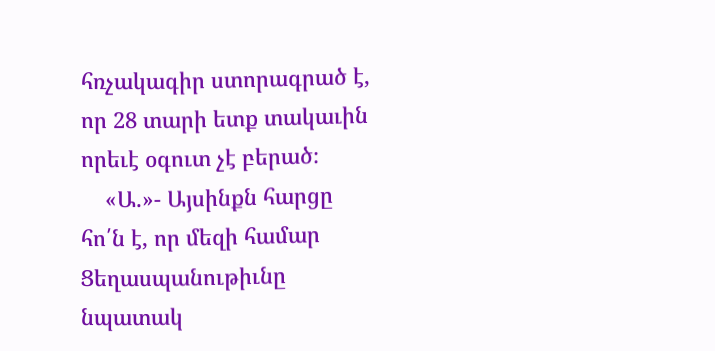հռչակագիր ստորագրած է, որ 28 տարի ետք տակաւին որեւէ օգուտ չէ բերած։
    «Ա.»- Այսինքն հարցը հո՛ն է, որ մեզի համար Ցեղասպանութիւնը նպատակ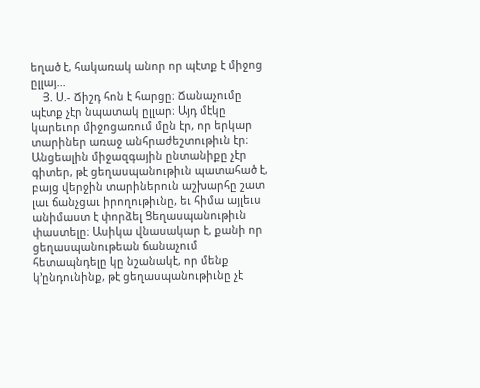եղած է, հակառակ անոր որ պէտք է միջոց ըլլայ...
    Յ. Ս.- Ճիշդ հոն է հարցը։ Ճանաչումը պէտք չէր նպատակ ըլլար։ Այդ մէկը կարեւոր միջոցառում մըն էր, որ երկար տարիներ առաջ անհրաժեշտութիւն էր։ Անցեալին միջազգային ընտանիքը չէր գիտեր, թէ ցեղասպանութիւն պատահած է, բայց վերջին տարիներուն աշխարհը շատ լաւ ճանչցաւ իրողութիւնը, եւ հիմա այլեւս անիմաստ է փորձել Ցեղասպանութիւն փաստելը։ Ասիկա վնասակար է, քանի որ ցեղասպանութեան ճանաչում հետապնդելը կը նշանակէ, որ մենք կ՚ընդունինք, թէ ցեղասպանութիւնը չէ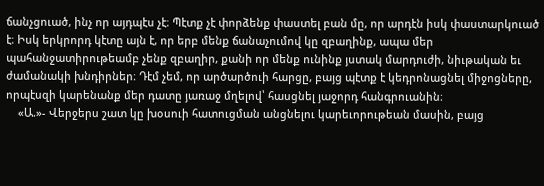ճանչցուած, ինչ որ այդպէս չէ։ Պէտք չէ փորձենք փաստել բան մը, որ արդէն իսկ փաստարկուած է։ Իսկ երկրորդ կէտը այն է, որ երբ մենք ճանաչումով կը զբաղինք, ապա մեր պահանջատիրութեամբ չենք զբաղիր, քանի որ մենք ունինք յստակ մարդուժի, նիւթական եւ ժամանակի խնդիրներ։ Դէմ չեմ, որ արծարծուի հարցը, բայց պէտք է կեդրոնացնել միջոցները, որպէսզի կարենանք մեր դատը յառաջ մղելով՝ հասցնել յաջորդ հանգրուանին։
    «Ա.»- Վերջերս շատ կը խօսուի հատուցման անցնելու կարեւորութեան մասին, բայց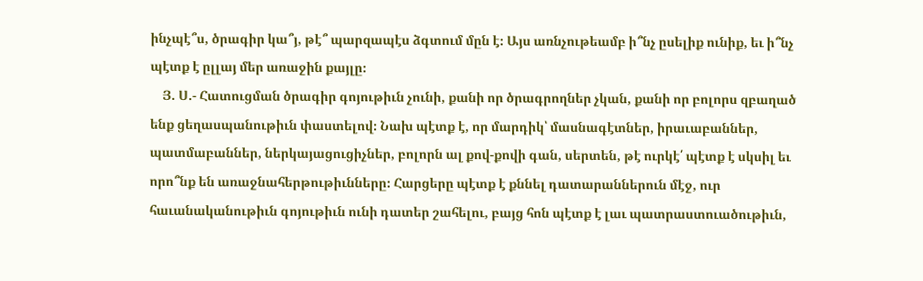ինչպէ՞ս, ծրագիր կա՞յ, թէ՞ պարզապէս ձգտում մըն է։ Այս առնչութեամբ ի՞նչ ըսելիք ունիք, եւ ի՞նչ պէտք է ըլլայ մեր առաջին քայլը։
    Յ. Ս.- Հատուցման ծրագիր գոյութիւն չունի, քանի որ ծրագրողներ չկան, քանի որ բոլորս զբաղած ենք ցեղասպանութիւն փաստելով։ Նախ պէտք է, որ մարդիկ՝ մասնագէտներ, իրաւաբաններ, պատմաբաններ, ներկայացուցիչներ, բոլորն ալ քով-քովի գան, սերտեն, թէ ուրկէ՛ պէտք է սկսիլ եւ որո՞նք են առաջնահերթութիւնները։ Հարցերը պէտք է քննել դատարաններուն մէջ, ուր հաւանականութիւն գոյութիւն ունի դատեր շահելու, բայց հոն պէտք է լաւ պատրաստուածութիւն,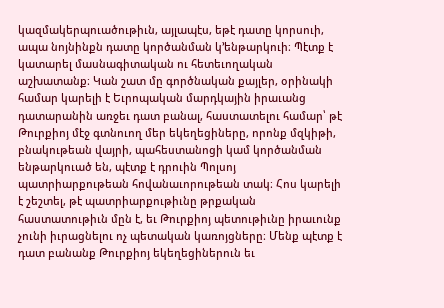կազմակերպուածութիւն, այլապէս, եթէ դատը կորսուի, ապա նոյնինքն դատը կործանման կ՚ենթարկուի։ Պէտք է կատարել մասնագիտական ու հետեւողական աշխատանք։ Կան շատ մը գործնական քայլեր, օրինակի համար կարելի է Եւրոպական մարդկային իրաւանց դատարանին առջեւ դատ բանալ, հաստատելու համար՝ թէ Թուրքիոյ մէջ գտնուող մեր եկեղեցիները, որոնք մզկիթի, բնակութեան վայրի, պահեստանոցի կամ կործանման ենթարկուած են, պէտք է դրուին Պոլսոյ պատրիարքութեան հովանաւորութեան տակ։ Հոս կարելի է շեշտել, թէ պատրիարքութիւնը թրքական հաստատութիւն մըն է, եւ Թուրքիոյ պետութիւնը իրաւունք չունի իւրացնելու ոչ պետական կառոյցները։ Մենք պէտք է դատ բանանք Թուրքիոյ եկեղեցիներուն եւ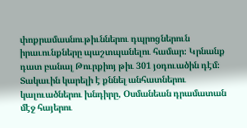փոքրամասնութիւններու դպրոցներուն իրաւունքները պաշտպանելու համար։ Կրնանք դատ բանալ Թուրքիոյ թիւ 301 յօդուածին դէմ։ Տակաւին կարելի է քննել անհատներու կալուածներու խնդիրը, Օսմանեան դրամատան մէջ հայերու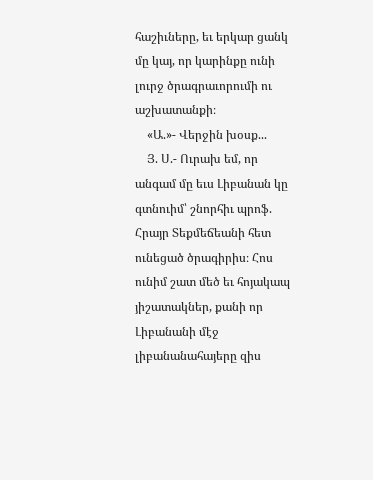հաշիւները, եւ երկար ցանկ մը կայ, որ կարինքը ունի լուրջ ծրագրաւորումի ու աշխատանքի։
    «Ա.»- Վերջին խօսք...
    Յ. Ս.- Ուրախ եմ, որ անգամ մը եւս Լիբանան կը գտնուիմ՝ շնորհիւ պրոֆ. Հրայր Տեքմեճեանի հետ ունեցած ծրագիրիս։ Հոս ունիմ շատ մեծ եւ հոյակապ յիշատակներ, քանի որ Լիբանանի մէջ լիբանանահայերը զիս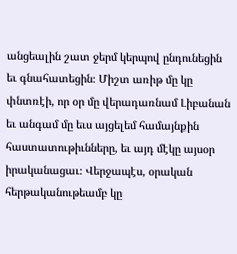անցեալին շատ ջերմ կերպով ընդունեցին եւ գնահատեցին։ Միշտ առիթ մը կը փնտռէի, որ օր մը վերադառնամ Լիբանան եւ անգամ մը եւս այցելեմ համայնքին հաստատութիւնները, եւ այդ մէկը այսօր իրականացաւ։ Վերջապէս, օրական հերթականութեամբ կը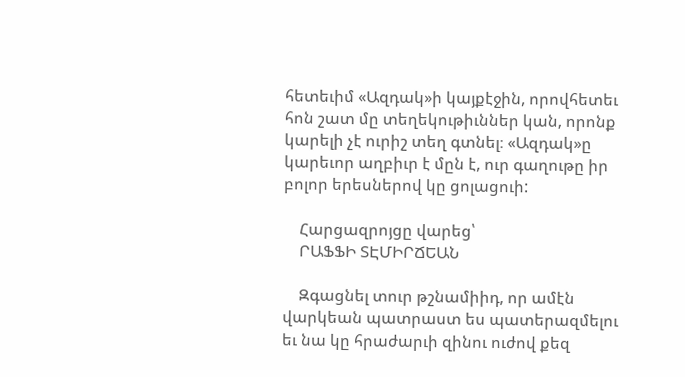հետեւիմ «Ազդակ»ի կայքէջին, որովհետեւ հոն շատ մը տեղեկութիւններ կան, որոնք կարելի չէ ուրիշ տեղ գտնել։ «Ազդակ»ը կարեւոր աղբիւր է մըն է, ուր գաղութը իր բոլոր երեսներով կը ցոլացուի:

    Հարցազրոյցը վարեց՝
    ՐԱՖՖԻ ՏԷՄԻՐՃԵԱՆ

    Զգացնել տուր թշնամիիդ, որ ամէն վարկեան պատրաստ ես պատերազմելու եւ նա կը հրաժարւի զինու ուժով քեզ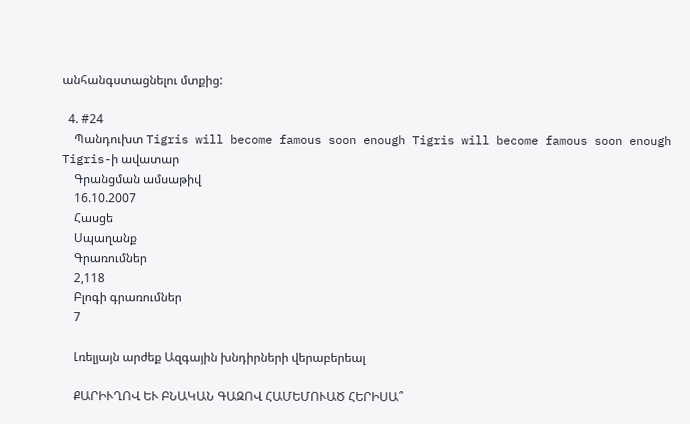անհանգստացնելու մտքից:

  4. #24
    Պանդուխտ Tigris will become famous soon enough Tigris will become famous soon enough Tigris-ի ավատար
    Գրանցման ամսաթիվ
    16.10.2007
    Հասցե
    Սպաղանք
    Գրառումներ
    2,118
    Բլոգի գրառումներ
    7

    Լռելյայն արժեք Ազգային խնդիրների վերաբերեալ

    ՔԱՐԻՒՂՈՎ ԵՒ ԲՆԱԿԱՆ ԳԱԶՈՎ ՀԱՄԵՄՈՒԱԾ ՀԵՐԻՍԱ՞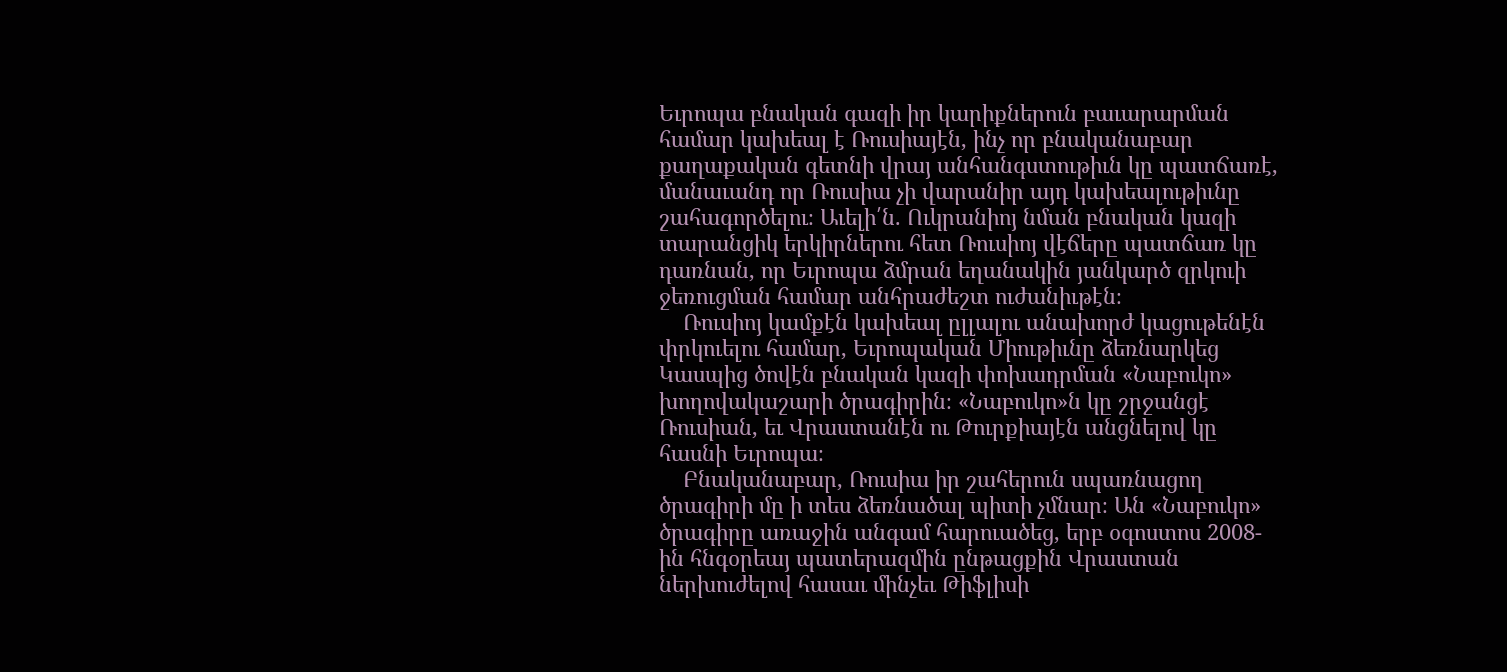Եւրոպա բնական գազի իր կարիքներուն բաւարարման համար կախեալ է Ռուսիայէն, ինչ որ բնականաբար քաղաքական գետնի վրայ անհանգստութիւն կը պատճառէ, մանաւանդ որ Ռուսիա չի վարանիր այդ կախեալութիւնը շահագործելու։ Աւելի՛ն. Ուկրանիոյ նման բնական կազի տարանցիկ երկիրներու հետ Ռուսիոյ վէճերը պատճառ կը դառնան, որ Եւրոպա ձմրան եղանակին յանկարծ զրկուի ջեռուցման համար անհրաժեշտ ուժանիւթէն։
    Ռուսիոյ կամքէն կախեալ ըլլալու անախորժ կացութենէն փրկուելու համար, Եւրոպական Միութիւնը ձեռնարկեց Կասպից ծովէն բնական կազի փոխադրման «Նաբուկո» խողովակաշարի ծրագիրին։ «Նաբուկո»ն կը շրջանցէ Ռուսիան, եւ Վրաստանէն ու Թուրքիայէն անցնելով կը հասնի Եւրոպա։
    Բնականաբար, Ռուսիա իր շահերուն սպառնացող ծրագիրի մը ի տես ձեռնածալ պիտի չմնար։ Ան «Նաբուկո» ծրագիրը առաջին անգամ հարուածեց, երբ օգոստոս 2008-ին հնգօրեայ պատերազմին ընթացքին Վրաստան ներխուժելով հասաւ մինչեւ Թիֆլիսի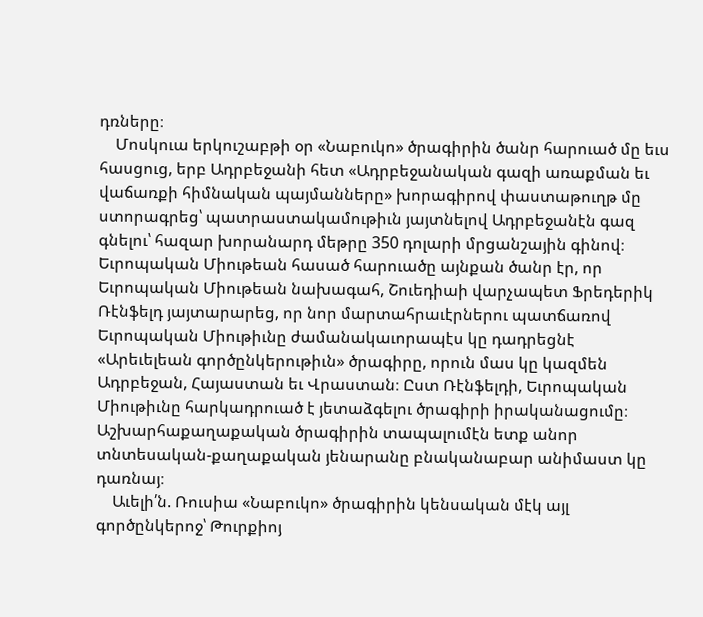դռները։
    Մոսկուա երկուշաբթի օր «Նաբուկո» ծրագիրին ծանր հարուած մը եւս հասցուց, երբ Ադրբեջանի հետ «Ադրբեջանական գազի առաքման եւ վաճառքի հիմնական պայմանները» խորագիրով փաստաթուղթ մը ստորագրեց՝ պատրաստակամութիւն յայտնելով Ադրբեջանէն գազ գնելու՝ հազար խորանարդ մեթրը 350 դոլարի մրցանշային գինով։ Եւրոպական Միութեան հասած հարուածը այնքան ծանր էր, որ Եւրոպական Միութեան նախագահ, Շուեդիաի վարչապետ Ֆրեդերիկ Ռէնֆելդ յայտարարեց, որ նոր մարտահրաւէրներու պատճառով Եւրոպական Միութիւնը ժամանակաւորապէս կը դադրեցնէ «Արեւելեան գործընկերութիւն» ծրագիրը, որուն մաս կը կազմեն Ադրբեջան, Հայաստան եւ Վրաստան։ Ըստ Ռէնֆելդի, Եւրոպական Միութիւնը հարկադրուած է յետաձգելու ծրագիրի իրականացումը։ Աշխարհաքաղաքական ծրագիրին տապալումէն ետք անոր տնտեսական-քաղաքական յենարանը բնականաբար անիմաստ կը դառնայ։
    Աւելի՛ն. Ռուսիա «Նաբուկո» ծրագիրին կենսական մէկ այլ գործընկերոջ՝ Թուրքիոյ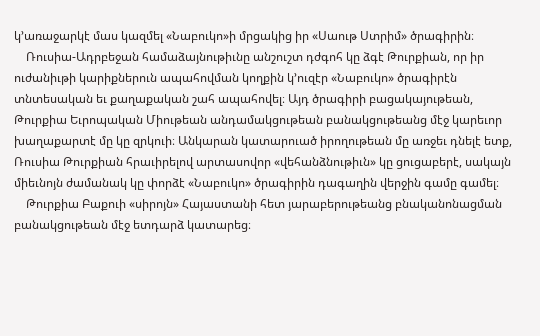կ՚առաջարկէ մաս կազմել «Նաբուկո»ի մրցակից իր «Սաութ Ստրիմ» ծրագիրին։
    Ռուսիա-Ադրբեջան համաձայնութիւնը անշուշտ դժգոհ կը ձգէ Թուրքիան, որ իր ուժանիւթի կարիքներուն ապահովման կողքին կ՚ուզէր «Նաբուկո» ծրագիրէն տնտեսական եւ քաղաքական շահ ապահովել։ Այդ ծրագիրի բացակայութեան, Թուրքիա Եւրոպական Միութեան անդամակցութեան բանակցութեանց մէջ կարեւոր խաղաքարտէ մը կը զրկուի։ Անկարան կատարուած իրողութեան մը առջեւ դնելէ ետք, Ռուսիա Թուրքիան հրաւիրելով արտասովոր «վեհանձնութիւն» կը ցուցաբերէ, սակայն միեւնոյն ժամանակ կը փորձէ «Նաբուկո» ծրագիրին դագաղին վերջին գամը գամել։
    Թուրքիա Բաքուի «սիրոյն» Հայաստանի հետ յարաբերութեանց բնականոնացման բանակցութեան մէջ ետդարձ կատարեց։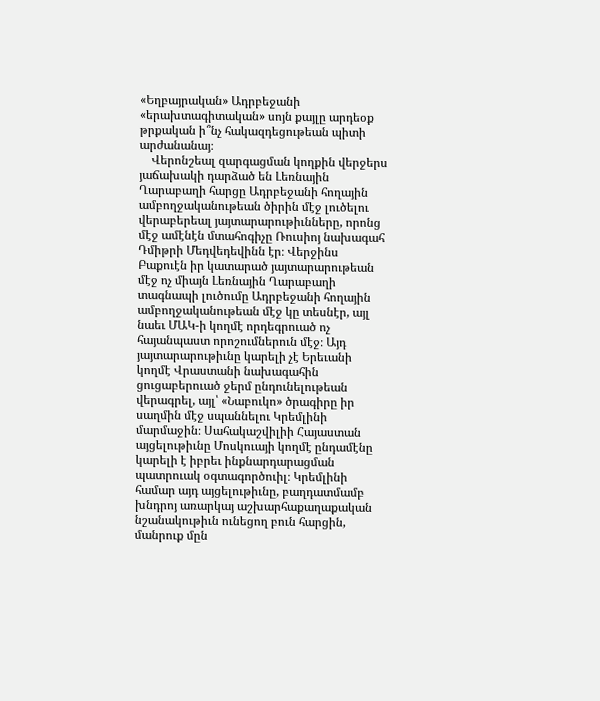«Եղբայրական» Ադրբեջանի «երախտագիտական» սոյն քայլը արդեօք թրքական ի՞նչ հակազդեցութեան պիտի արժանանայ։
    Վերոնշեալ զարգացման կողքին վերջերս յաճախակի դարձած են Լեռնային Ղարաբաղի հարցը Ադրբեջանի հողային ամբողջականութեան ծիրին մէջ լուծելու վերաբերեալ յայտարարութիւնները, որոնց մէջ ամէնէն մտահոգիչը Ռուսիոյ նախագահ Դմիթրի Մեդվեդեվինն էր։ Վերջինս Բաքուէն իր կատարած յայտարարութեան մէջ ոչ միայն Լեռնային Ղարաբաղի տագնապի լուծումը Ադրբեջանի հողային ամբողջականութեան մէջ կը տեսնէր, այլ նաեւ ՄԱԿ-ի կողմէ որդեգրուած ոչ հայանպաստ որոշումներուն մէջ։ Այդ յայտարարութիւնը կարելի չէ Երեւանի կողմէ Վրաստանի նախագահին ցուցաբերուած ջերմ ընդունելութեան վերագրել, այլ՝ «Նաբուկո» ծրագիրը իր սաղմին մէջ սպաննելու Կրեմլինի մարմաջին։ Սահակաշվիլիի Հայաստան այցելութիւնը Մոսկուայի կողմէ ընդամէնը կարելի է իբրեւ ինքնարդարացման պատրուակ օգտագործուիլ։ Կրեմլինի համար այդ այցելութիւնը, բաղդատմամբ խնդրոյ առարկայ աշխարհաքաղաքական նշանակութիւն ունեցող բուն հարցին, մանրուք մըն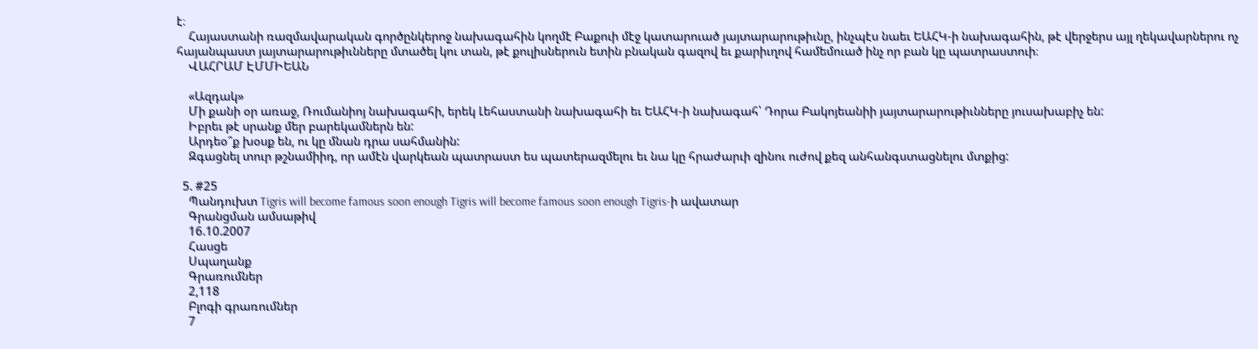է։
    Հայաստանի ռազմավարական գործընկերոջ նախագահին կողմէ Բաքուի մէջ կատարուած յայտարարութիւնը, ինչպէս նաեւ ԵԱՀԿ-ի նախագահին, թէ վերջերս այլ ղեկավարներու ոչ հայանպաստ յայտարարութիւնները մտածել կու տան, թէ քուլիսներուն ետին բնական գազով եւ քարիւղով համեմուած ինչ որ բան կը պատրաստուի։
    ՎԱՀՐԱՄ ԷՄՄԻԵԱՆ

    «Ազդակ»
    Մի քանի օր առաջ, Ռումանիոյ նախագահի, երեկ Լեհաստանի նախագահի եւ ԵԱՀԿ-ի նախագահ՝ Դորա Բակոյեանիի յայտարարութիւնները յուսախաբիչ են:
    Իբրեւ թէ սրանք մեր բարեկամներն են:
    Արդեօ՞ք խօսք են, ու կը մնան դրա սահմանին:
    Զգացնել տուր թշնամիիդ, որ ամէն վարկեան պատրաստ ես պատերազմելու եւ նա կը հրաժարւի զինու ուժով քեզ անհանգստացնելու մտքից:

  5. #25
    Պանդուխտ Tigris will become famous soon enough Tigris will become famous soon enough Tigris-ի ավատար
    Գրանցման ամսաթիվ
    16.10.2007
    Հասցե
    Սպաղանք
    Գրառումներ
    2,118
    Բլոգի գրառումներ
    7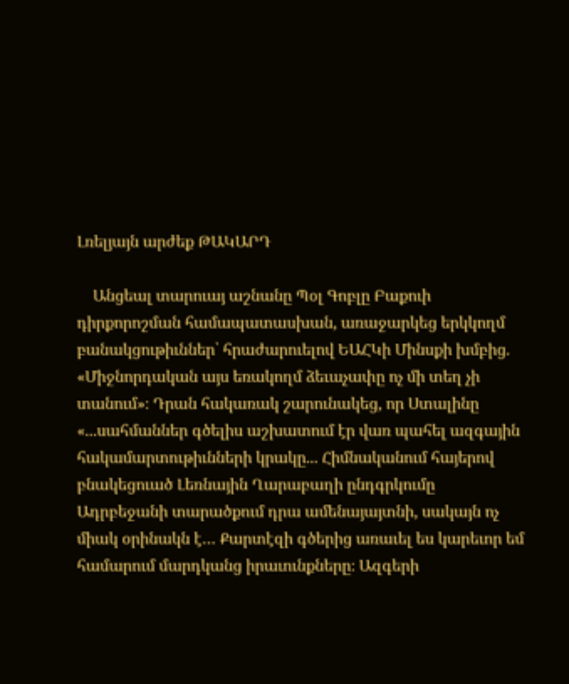Լռելյայն արժեք ԹԱԿԱՐԴ

    Անցեալ տարուայ աշնանը Պօլ Գոբլը Բաքուի դիրքորոշման համապատասխան, առաջարկեց երկկողմ բանակցութիւններ՝ հրաժարուելով ԵԱՀԿի Մինսքի խմբից. «Միջնորդական այս եռակողմ ձեւաչափը ոչ մի տեղ չի տանում»։ Դրան հակառակ շարունակեց, որ Ստալինը «...սահմաններ գծելիս աշխատում էր վառ պահել ազգային հակամարտութիւնների կրակը... Հիմնականում հայերով բնակեցուած Լեռնային Ղարաբաղի ընդգրկումը Ադրբեջանի տարածքում դրա ամենայայտնի, սակայն ոչ միակ օրինակն է… Քարտէզի գծերից առաւել ես կարեւոր եմ համարում մարդկանց իրաւունքները։ Ազգերի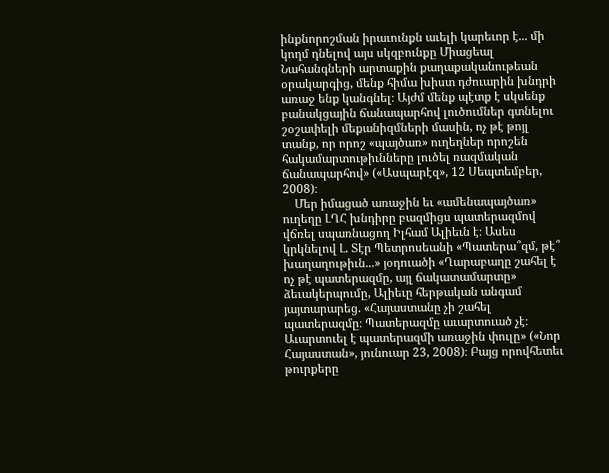ինքնորոշման իրաւունքն աւելի կարեւոր է... մի կողմ դնելով այս սկզբունքը Միացեալ Նահանգների արտաքին քաղաքականութեան օրակարգից, մենք հիմա խիստ դժուարին խնդրի առաջ ենք կանգնել։ Այժմ մենք պէտք է սկսենք բանակցային ճանապարհով լուծումներ գտնելու շօշափելի մեքանիզմների մասին, ոչ թէ թոյլ տանք, որ որոշ «պայծառ» ուղեղներ որոշեն հակամարտութիւնները լուծել ռազմական ճանապարհով» («Ասպարէզ», 12 Սեպտեմբեր, 2008)։
    Մեր իմացած առաջին եւ «ամենապայծառ» ուղեղը ԼՂՀ խնդիրը բազմիցս պատերազմով վճռել սպառնացող Իլհամ Ալիեւն է։ Ասես կրկնելով Լ. Տէր Պետրոսեանի «Պատերա՞զմ, թէ՞ խաղաղութիւն...» յօդուածի «Ղարաբաղը շահել է ոչ թէ պատերազմը, այլ ճակատամարտը» ձեւակերպումը, Ալիեւը հերթական անգամ յայտարարեց. «Հայաստանը չի շահել պատերազմը։ Պատերազմը աւարտուած չէ։ Աւարտուել է պատերազմի առաջին փուլը» («Նոր Հայաստան», յունուար 23, 2008)։ Բայց որովհետեւ թուրքերը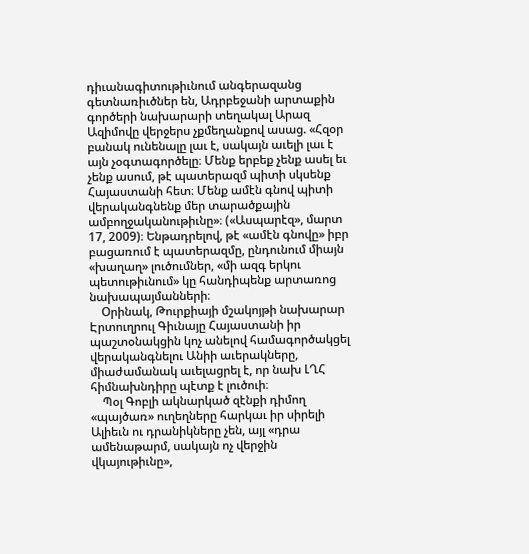դիւանագիտութիւնում անգերազանց գետնառիւծներ են, Ադրբեջանի արտաքին գործերի նախարարի տեղակալ Արազ Ազիմովը վերջերս չքմեղանքով ասաց. «Հզօր բանակ ունենալը լաւ է, սակայն աւելի լաւ է այն չօգտագործելը։ Մենք երբեք չենք ասել եւ չենք ասում, թէ պատերազմ պիտի սկսենք Հայաստանի հետ։ Մենք ամէն գնով պիտի վերականգնենք մեր տարածքային ամբողջականութիւնը»։ («Ասպարէզ», մարտ 17, 2009)։ Ենթադրելով, թէ «ամէն գնովը» իբր բացառում է պատերազմը, ընդունում միայն «խաղաղ» լուծումներ, «մի ազգ երկու պետութիւնում» կը հանդիպենք արտառոց նախապայմանների։
    Օրինակ, Թուրքիայի մշակոյթի նախարար Էրտուղրուլ Գիւնայը Հայաստանի իր պաշտօնակցին կոչ անելով համագործակցել վերականգնելու Անիի աւերակները, միաժամանակ աւելացրել է, որ նախ ԼՂՀ հիմնախնդիրը պէտք է լուծուի։
    Պօլ Գոբլի ակնարկած զէնքի դիմող «պայծառ» ուղեղները հարկաւ իր սիրելի Ալիեւն ու դրանիկները չեն, այլ «դրա ամենաթարմ, սակայն ոչ վերջին վկայութիւնը»,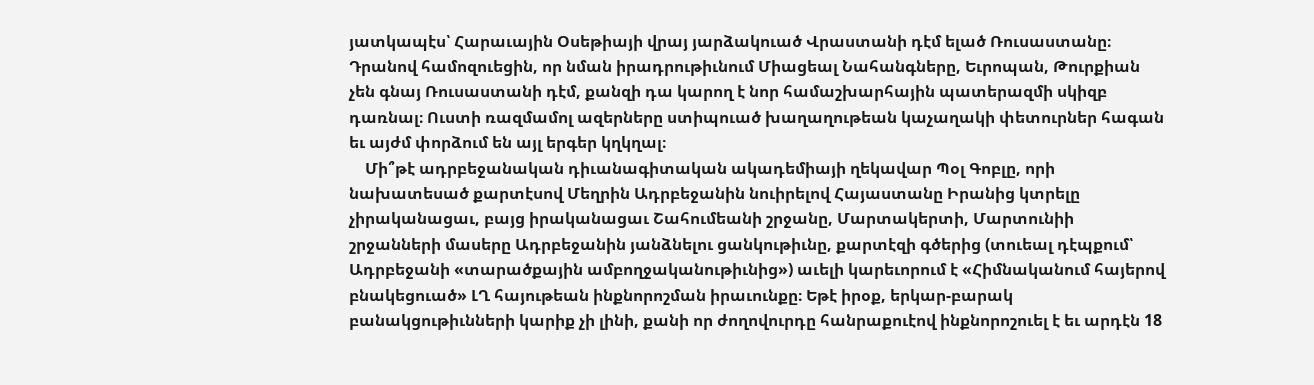յատկապէս՝ Հարաւային Օսեթիայի վրայ յարձակուած Վրաստանի դէմ ելած Ռուսաստանը։ Դրանով համոզուեցին, որ նման իրադրութիւնում Միացեալ Նահանգները, Եւրոպան, Թուրքիան չեն գնայ Ռուսաստանի դէմ, քանզի դա կարող է նոր համաշխարհային պատերազմի սկիզբ դառնալ։ Ուստի ռազմամոլ ազերները ստիպուած խաղաղութեան կաչաղակի փետուրներ հագան եւ այժմ փորձում են այլ երգեր կղկղալ։
    Մի՞թէ ադրբեջանական դիւանագիտական ակադեմիայի ղեկավար Պօլ Գոբլը, որի նախատեսած քարտէսով Մեղրին Ադրբեջանին նուիրելով Հայաստանը Իրանից կտրելը չիրականացաւ, բայց իրականացաւ Շահումեանի շրջանը, Մարտակերտի, Մարտունիի շրջանների մասերը Ադրբեջանին յանձնելու ցանկութիւնը, քարտէզի գծերից (տուեալ դէպքում՝ Ադրբեջանի «տարածքային ամբողջականութիւնից») աւելի կարեւորում է «Հիմնականում հայերով բնակեցուած» ԼՂ հայութեան ինքնորոշման իրաւունքը։ Եթէ իրօք, երկար-բարակ բանակցութիւնների կարիք չի լինի, քանի որ ժողովուրդը հանրաքուէով ինքնորոշուել է եւ արդէն 18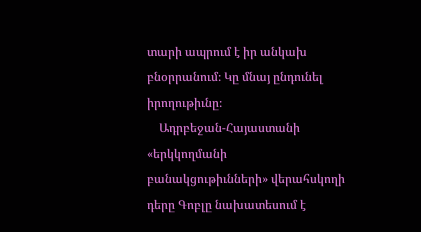տարի ապրում է իր անկախ բնօրրանում։ Կը մնայ ընդունել իրողութիւնը։
    Ադրբեջան-Հայաստանի «երկկողմանի բանակցութիւնների» վերահսկողի դերը Գոբլը նախատեսում է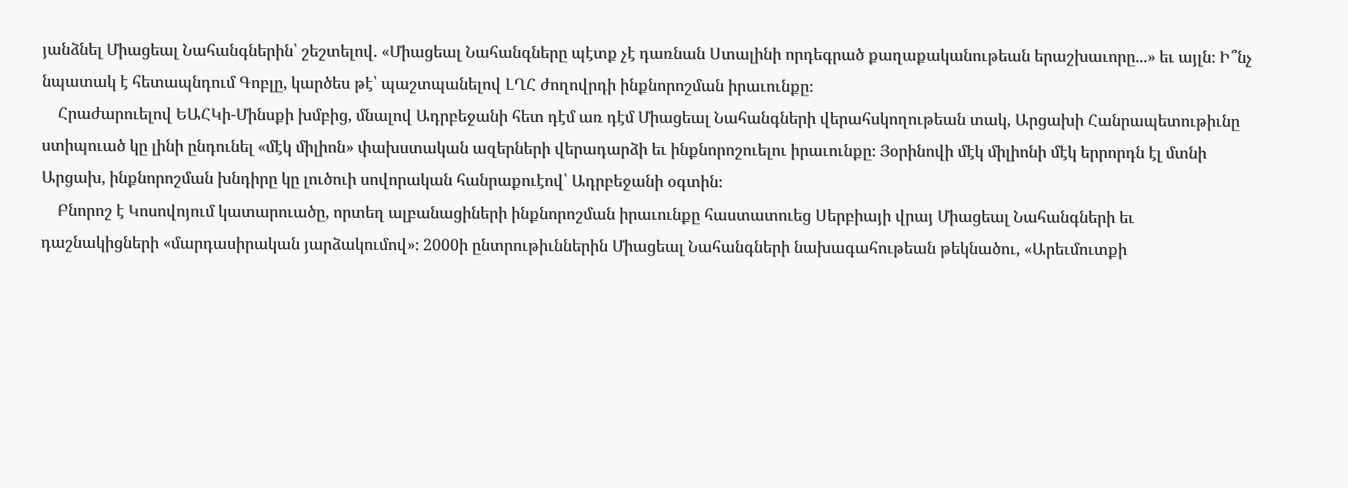յանձնել Միացեալ Նահանգներին՝ շեշտելով. «Միացեալ Նահանգները պէտք չէ դառնան Ստալինի որդեգրած քաղաքականութեան երաշխաւորը...» եւ այլն։ Ի՞նչ նպատակ է հետապնդում Գոբլը, կարծես թէ՝ պաշտպանելով ԼՂՀ ժողովրդի ինքնորոշման իրաւունքը։
    Հրաժարուելով ԵԱՀԿի-Մինսքի խմբից, մնալով Ադրբեջանի հետ դէմ առ դէմ Միացեալ Նահանգների վերահսկողութեան տակ, Արցախի Հանրապետութիւնը ստիպուած կը լինի ընդունել «մէկ միլիոն» փախստական ազերների վերադարձի եւ ինքնորոշուելու իրաւունքը։ Յօրինովի մէկ միլիոնի մէկ երրորդն էլ մտնի Արցախ, ինքնորոշման խնդիրը կը լուծուի սովորական հանրաքուէով՝ Ադրբեջանի օգտին։
    Բնորոշ է Կոսովոյում կատարուածը, որտեղ ալբանացիների ինքնորոշման իրաւունքը հաստատուեց Սերբիայի վրայ Միացեալ Նահանգների եւ դաշնակիցների «մարդասիրական յարձակումով»։ 2000ի ընտրութիւններին Միացեալ Նահանգների նախագահութեան թեկնածու, «Արեւմուտքի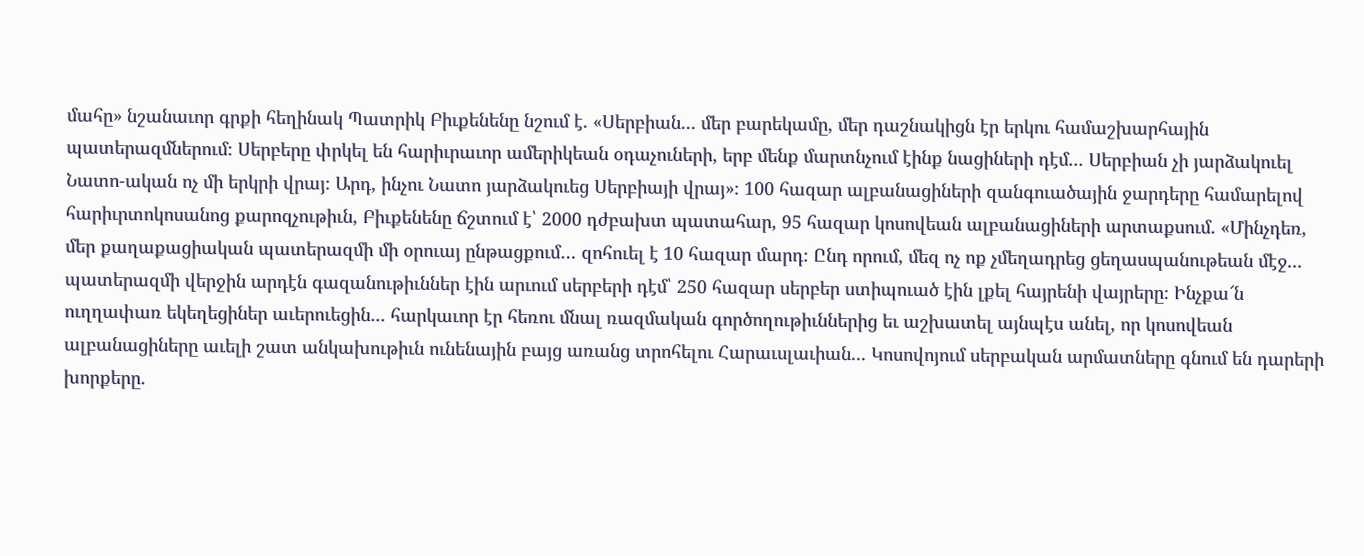մահը» նշանաւոր գրքի հեղինակ Պատրիկ Բիւքենենը նշում է. «Սերբիան... մեր բարեկամը, մեր դաշնակիցն էր երկու համաշխարհային պատերազմներում։ Սերբերը փրկել են հարիւրաւոր ամերիկեան օդաչուների, երբ մենք մարտնչում էինք նացիների դէմ... Սերբիան չի յարձակուել Նատո-ական ոչ մի երկրի վրայ։ Արդ, ինչու Նատո յարձակուեց Սերբիայի վրայ»։ 100 հազար ալբանացիների զանգուածային ջարդերը համարելով հարիւրտոկոսանոց քարոզչութիւն, Բիւքենենը ճշտում է՝ 2000 դժբախտ պատահար, 95 հազար կոսովեան ալբանացիների արտաքսում. «Մինչդեռ, մեր քաղաքացիական պատերազմի մի օրուայ ընթացքում… զոհուել է 10 հազար մարդ։ Ընդ որում, մեզ ոչ ոք չմեղադրեց ցեղասպանութեան մէջ... պատերազմի վերջին արդէն գազանութիւններ էին արւում սերբերի դէմ՝ 250 հազար սերբեր ստիպուած էին լքել հայրենի վայրերը։ Ինչքա՜ն ուղղափառ եկեղեցիներ աւերուեցին... հարկաւոր էր հեռու մնալ ռազմական գործողութիւններից եւ աշխատել այնպէս անել, որ կոսովեան ալբանացիները աւելի շատ անկախութիւն ունենային բայց առանց տրոհելու Հարաւսլաւիան... Կոսովոյում սերբական արմատները գնում են դարերի խորքերը.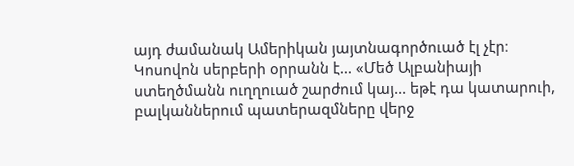այդ ժամանակ Ամերիկան յայտնագործուած էլ չէր։ Կոսովոն սերբերի օրրանն է... «Մեծ Ալբանիայի ստեղծմանն ուղղուած շարժում կայ... եթէ դա կատարուի, բալկաններում պատերազմները վերջ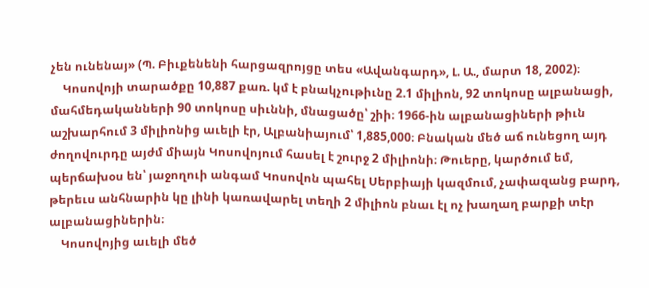չեն ունենայ» (Պ. Բիւքենենի հարցազրոյցը տես «Ավանգարդ», Լ. Ա., մարտ 18, 2002)։
    Կոսովոյի տարածքը 10,887 քառ. կմ է բնակչութիւնը 2.1 միլիոն, 92 տոկոսը ալբանացի, մահմեդականների 90 տոկոսը սիւննի, մնացածը՝ շիի։ 1966-ին ալբանացիների թիւն աշխարհում 3 միլիոնից աւելի էր, Ալբանիայում՝ 1,885,000։ Բնական մեծ աճ ունեցող այդ ժողովուրդը այժմ միայն Կոսովոյում հասել է շուրջ 2 միլիոնի։ Թուերը, կարծում եմ, պերճախօս են՝ յաջողուի անգամ Կոսովոն պահել Սերբիայի կազմում, չափազանց բարդ, թերեւս անհնարին կը լինի կառավարել տեղի 2 միլիոն բնաւ էլ ոչ խաղաղ բարքի տէր ալբանացիներին։
    Կոսովոյից աւելի մեծ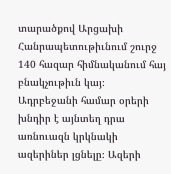տարածքով Արցախի Հանրապետութիւնում շուրջ 140 հազար հիմնականում հայ բնակչութիւն կայ։ Ադրբեջանի համար օրերի խնդիր է այնտեղ դրա առնուազն կրկնակի ազերիներ լցնելը։ Ազերի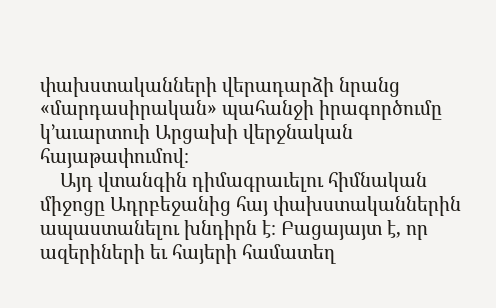փախստականների վերադարձի նրանց «մարդասիրական» պահանջի իրագործումը կ՚աւարտուի Արցախի վերջնական հայաթափումով։
    Այդ վտանգին դիմագրաւելու հիմնական միջոցը Ադրբեջանից հայ փախստականներին ապաստանելու խնդիրն է։ Բացայայտ է, որ ազերիների եւ հայերի համատեղ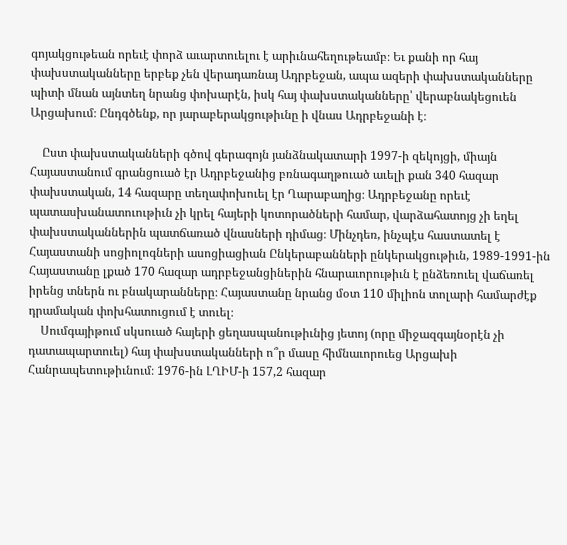գոյակցութեան որեւէ փորձ աւարտուելու է արիւնահեղութեամբ։ Եւ քանի որ հայ փախստականները երբեք չեն վերադառնայ Ադրբեջան, ապա ազերի փախստականները պիտի մնան այնտեղ նրանց փոխարէն, իսկ հայ փախստականները՝ վերաբնակեցուեն Արցախում։ Ընդգծենք, որ յարաբերակցութիւնը ի վնաս Ադրբեջանի է։

    Ըստ փախստականների գծով գերագոյն յանձնակատարի 1997-ի զեկոյցի, միայն Հայաստանում գրանցուած էր Ադրբեջանից բռնագաղթուած աւելի քան 340 հազար փախստական, 14 հազարը տեղափոխուել էր Ղարաբաղից։ Ադրբեջանը որեւէ պատասխանատուութիւն չի կրել հայերի կոտորածների համար, վարձահատոյց չի եղել փախստականներին պատճառած վնասների դիմաց։ Մինչդեռ, ինչպէս հաստատել է Հայաստանի սոցիոլոգների ասոցիացիան Ընկերաբանների ընկերակցութիւն, 1989-1991-ին Հայաստանը լքած 170 հազար ադրբեջանցիներին հնարաւորութիւն է ընձեռուել վաճառել իրենց տներն ու բնակարանները։ Հայաստանը նրանց մօտ 110 միլիոն տոլարի համարժէք դրամական փոխհատուցում է տուել։
    Սումգայիթում սկսուած հայերի ցեղասպանութիւնից յետոյ (որը միջազգայնօրէն չի դատապարտուել) հայ փախստականների ո՞ր մասը հիմնաւորուեց Արցախի Հանրապետութիւնում։ 1976-ին ԼՂԻՄ-ի 157,2 հազար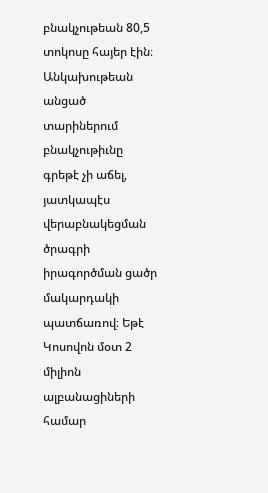բնակչութեան 80,5 տոկոսը հայեր էին։ Անկախութեան անցած տարիներում բնակչութիւնը գրեթէ չի աճել, յատկապէս վերաբնակեցման ծրագրի իրագործման ցածր մակարդակի պատճառով։ Եթէ Կոսովոն մօտ 2 միլիոն ալբանացիների համար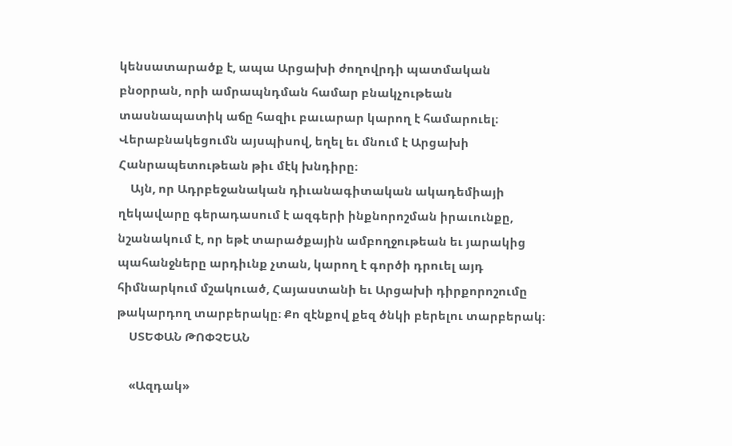կենսատարածք է, ապա Արցախի ժողովրդի պատմական բնօրրան, որի ամրապնդման համար բնակչութեան տասնապատիկ աճը հազիւ բաւարար կարող է համարուել։ Վերաբնակեցումն այսպիսով, եղել եւ մնում է Արցախի Հանրապետութեան թիւ մէկ խնդիրը։
    Այն, որ Ադրբեջանական դիւանագիտական ակադեմիայի ղեկավարը գերադասում է ազգերի ինքնորոշման իրաւունքը, նշանակում է, որ եթէ տարածքային ամբողջութեան եւ յարակից պահանջները արդիւնք չտան, կարող է գործի դրուել այդ հիմնարկում մշակուած, Հայաստանի եւ Արցախի դիրքորոշումը թակարդող տարբերակը։ Քո զէնքով քեզ ծնկի բերելու տարբերակ։
    ՍՏԵՓԱՆ ԹՈՓՉԵԱՆ

    «Ազդակ»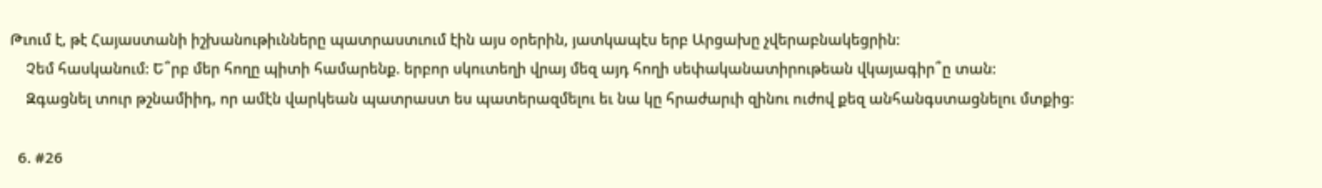Թւում է, թէ Հայաստանի իշխանութիւնները պատրաստւում էին այս օրերին, յատկապէս երբ Արցախը չվերաբնակեցրին:
    Չեմ հասկանում: Ե՞րբ մեր հողը պիտի համարենք. երբոր սկուտեղի վրայ մեզ այդ հողի սեփականատիրութեան վկայագիր՞ը տան:
    Զգացնել տուր թշնամիիդ, որ ամէն վարկեան պատրաստ ես պատերազմելու եւ նա կը հրաժարւի զինու ուժով քեզ անհանգստացնելու մտքից:

  6. #26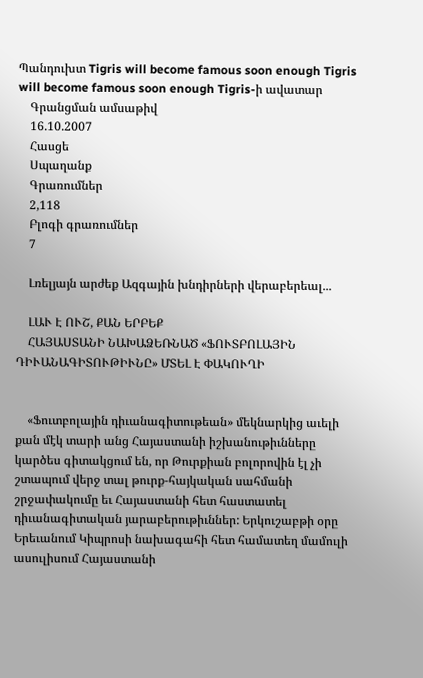Պանդուխտ Tigris will become famous soon enough Tigris will become famous soon enough Tigris-ի ավատար
    Գրանցման ամսաթիվ
    16.10.2007
    Հասցե
    Սպաղանք
    Գրառումներ
    2,118
    Բլոգի գրառումներ
    7

    Լռելյայն արժեք Ազգային խնդիրների վերաբերեալ...

    ԼԱՒ Է ՈՒՇ, ՔԱՆ ԵՐԲԵՔ
    ՀԱՅԱՍՏԱՆԻ ՆԱԽԱՁԵՌՆԱԾ «ՖՈՒՏԲՈԼԱՅԻՆ ԴԻՒԱՆԱԳԻՏՈՒԹԻՒՆԸ» ՄՏԵԼ Է ՓԱԿՈՒՂԻ


    «Ֆուտբոլային դիւանագիտութեան» մեկնարկից աւելի քան մէկ տարի անց Հայաստանի իշխանութիւնները կարծես գիտակցում են, որ Թուրքիան բոլորովին էլ չի շտապում վերջ տալ թուրք-հայկական սահմանի շրջափակումը եւ Հայաստանի հետ հաստատել դիւանագիտական յարաբերութիւններ: Երկուշաբթի օրը Երեւանում Կիպրոսի նախագահի հետ համատեղ մամուլի ասուլիսում Հայաստանի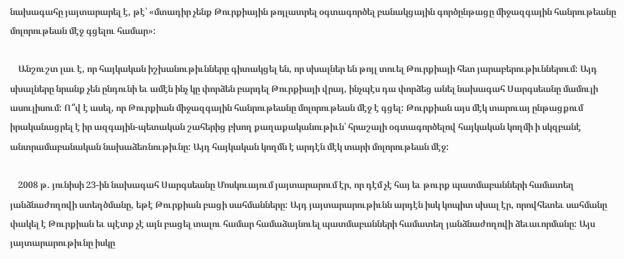նախագահը յայտարարել է, թէ՝ «մտադիր չենք Թուրքիային թոյլատրել օգտագործել բանակցային գործընթացը միջազգային հանրութեանը մոլորութեան մէջ գցելու համար»:

    Անշուշտ լաւ է, որ հայկական իշխանութիւնները գիտակցել են, որ սխալներ են թոյլ տուել Թուրքիայի հետ յարաբերութիւններում: Այդ սխալները նրանք չեն ընդունի եւ ամէն ինչ կը փորձեն բարդել Թուրքիայի վրայ, ինչպէս դա փորձեց անել նախագահ Սարգսեանը մամուլի ասուլիսում: Ո՞վ է ասել, որ Թուրքիան միջազգային հանրութեանը մոլորութեան մէջ է գցել: Թուրքիան այս մէկ տարուայ ընթացքում իրականացրել է իր ազգային-պետական շահերից բխող քաղաքականութիւն՝ հրաշալի օգտագործելով հայկական կողմի ի սկզբանէ անտրամաբանական նախաձեռնութիւնը: Այդ հայկական կողմն է արդէն մէկ տարի մոլորութեան մէջ:

    2008 թ. յունիսի 23-ին նախագահ Սարգսեանը Մոսկուայում յայտարարում էր, որ դէմ չէ հայ եւ թուրք պատմաբանների համատեղ յանձնաժողովի ստեղծմանը, եթէ Թուրքիան բացի սահմանները: Այդ յայտարարութիւնն արդէն իսկ կոպիտ սխալ էր, որովհետեւ սահմանը փակել է Թուրքիան եւ պէտք չէ այն բացել տալու համար համաձայնուել պատմաբանների համատեղ յանձնաժողովի ձեւաւորմանը: Այս յայտարարութիւնը իսկը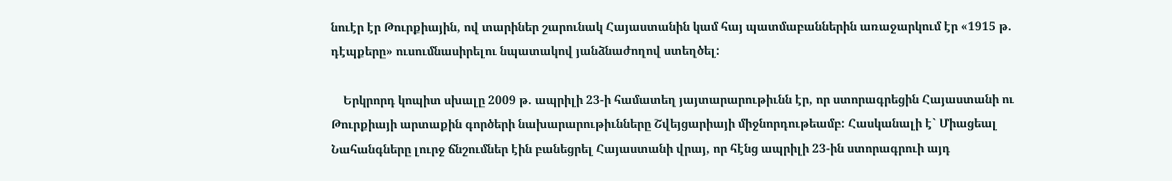նուէր էր Թուրքիային, ով տարիներ շարունակ Հայաստանին կամ հայ պատմաբաններին առաջարկում էր «1915 թ. դէպքերը» ուսումնասիրելու նպատակով յանձնաժողով ստեղծել:

    Երկրորդ կոպիտ սխալը 2009 թ. ապրիլի 23-ի համատեղ յայտարարութիւնն էր, որ ստորագրեցին Հայաստանի ու Թուրքիայի արտաքին գործերի նախարարութիւնները Շվեյցարիայի միջնորդութեամբ: Հասկանալի է` Միացեալ Նահանգները լուրջ ճնշումներ էին բանեցրել Հայաստանի վրայ, որ հէնց ապրիլի 23-ին ստորագրուի այդ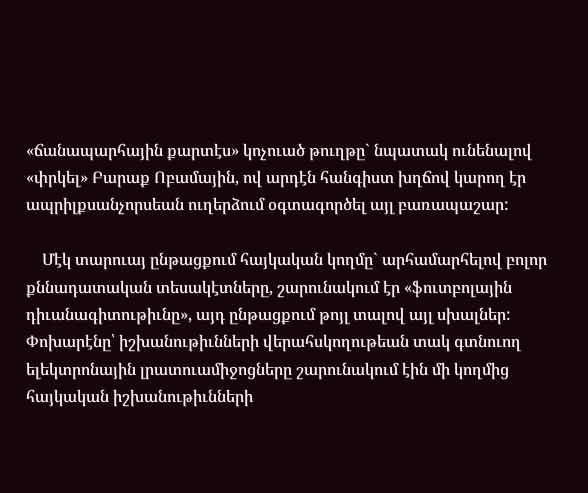«ճանապարհային քարտէս» կոչուած թուղթը` նպատակ ունենալով «փրկել» Բարաք Ոբամային, ով արդէն հանգիստ խղճով կարող էր ապրիլքսանչորսեան ուղերձում օգտագործել այլ բառապաշար:

    Մէկ տարուայ ընթացքում հայկական կողմը` արհամարհելով բոլոր քննադատական տեսակէտները, շարունակում էր «ֆուտբոլային դիւանագիտութիւնը», այդ ընթացքում թոյլ տալով այլ սխալներ: Փոխարէնը՝ իշխանութիւնների վերահսկողութեան տակ գտնուող ելեկտրոնային լրատուամիջոցները շարունակում էին մի կողմից հայկական իշխանութիւնների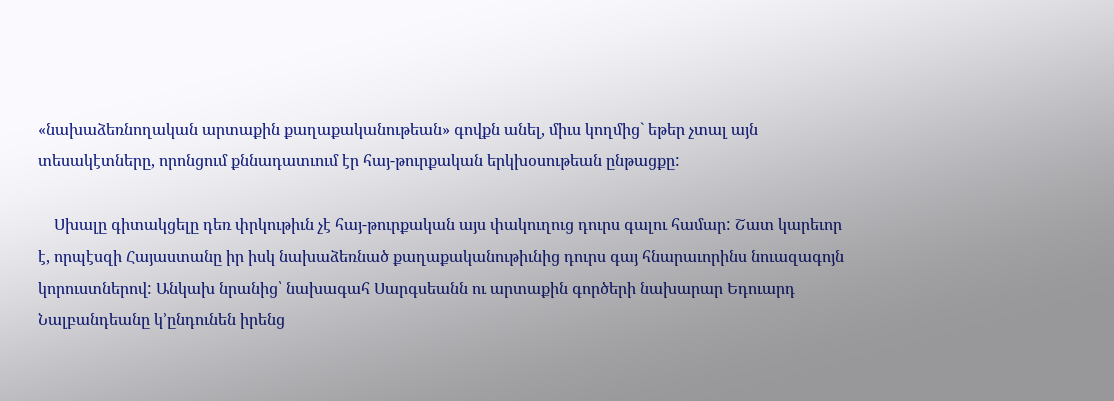«նախաձեռնողական արտաքին քաղաքականութեան» գովքն անել, միւս կողմից` եթեր չտալ այն տեսակէտները, որոնցում քննադատւում էր հայ-թուրքական երկխօսութեան ընթացքը:

    Սխալը գիտակցելը դեռ փրկութիւն չէ հայ-թուրքական այս փակուղուց դուրս գալու համար: Շատ կարեւոր է, որպէսզի Հայաստանը իր իսկ նախաձեռնած քաղաքականութիւնից դուրս գայ հնարաւորինս նուազագոյն կորուստներով: Անկախ նրանից՝ նախագահ Սարգսեանն ու արտաքին գործերի նախարար Եդուարդ Նալբանդեանը կ՚ընդունեն իրենց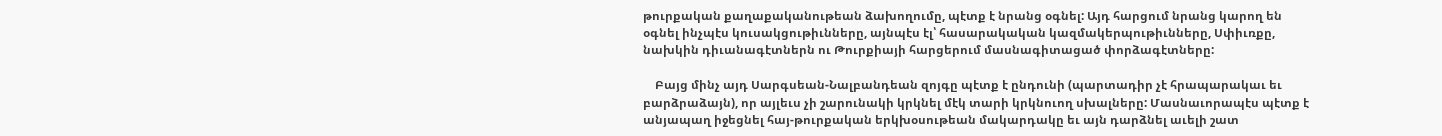թուրքական քաղաքականութեան ձախողումը, պէտք է նրանց օգնել: Այդ հարցում նրանց կարող են օգնել ինչպէս կուսակցութիւնները, այնպէս էլ՝ հասարակական կազմակերպութիւնները, Սփիւռքը, նախկին դիւանագէտներն ու Թուրքիայի հարցերում մասնագիտացած փորձագէտները:

    Բայց մինչ այդ Սարգսեան-Նալբանդեան զոյգը պէտք է ընդունի (պարտադիր չէ հրապարակաւ եւ բարձրաձայն), որ այլեւս չի շարունակի կրկնել մէկ տարի կրկնուող սխալները: Մասնաւորապէս պէտք է անյապաղ իջեցնել հայ-թուրքական երկխօսութեան մակարդակը եւ այն դարձնել աւելի շատ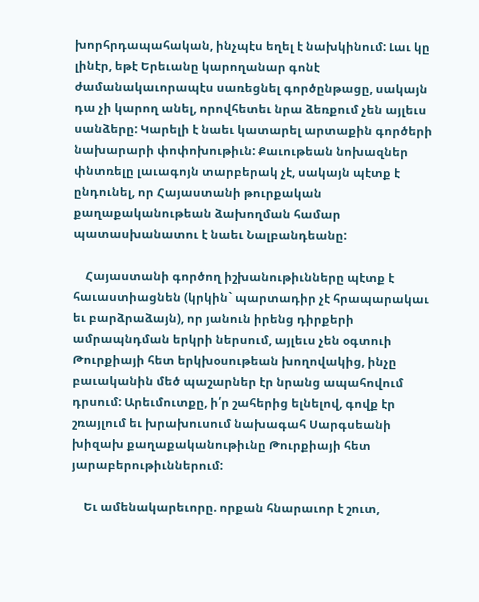խորհրդապահական, ինչպէս եղել է նախկինում: Լաւ կը լինէր, եթէ Երեւանը կարողանար գոնէ ժամանակաւորապէս սառեցնել գործընթացը, սակայն դա չի կարող անել, որովհետեւ նրա ձեռքում չեն այլեւս սանձերը: Կարելի է նաեւ կատարել արտաքին գործերի նախարարի փոփոխութիւն: Քաւութեան նոխազներ փնտռելը լաւագոյն տարբերակ չէ, սակայն պէտք է ընդունել, որ Հայաստանի թուրքական քաղաքականութեան ձախողման համար պատասխանատու է նաեւ Նալբանդեանը:

    Հայաստանի գործող իշխանութիւնները պէտք է հաւաստիացնեն (կրկին` պարտադիր չէ հրապարակաւ եւ բարձրաձայն), որ յանուն իրենց դիրքերի ամրապնդման երկրի ներսում, այլեւս չեն օգտուի Թուրքիայի հետ երկխօսութեան խողովակից, ինչը բաւականին մեծ պաշարներ էր նրանց ապահովում դրսում: Արեւմուտքը, ի՛ր շահերից ելնելով, գովք էր շռայլում եւ խրախուսում նախագահ Սարգսեանի խիզախ քաղաքականութիւնը Թուրքիայի հետ յարաբերութիւններում:

    Եւ ամենակարեւորը. որքան հնարաւոր է շուտ,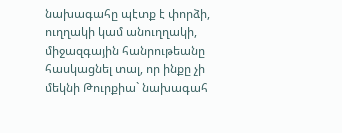նախագահը պէտք է փորձի, ուղղակի կամ անուղղակի, միջազգային հանրութեանը հասկացնել տալ, որ ինքը չի մեկնի Թուրքիա` նախագահ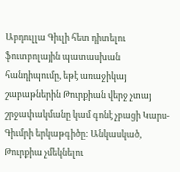Աբդուլլա Գիւլի հետ դիտելու ֆուտբոլային պատասխան հանդիպումը, եթէ առաջիկայ շաբաթներին Թուրքիան վերջ չտայ շրջափակմանը կամ գոնէ չբացի Կարս-Գիւմրի երկաթգիծը: Անկասկած, Թուրքիա չմեկնելու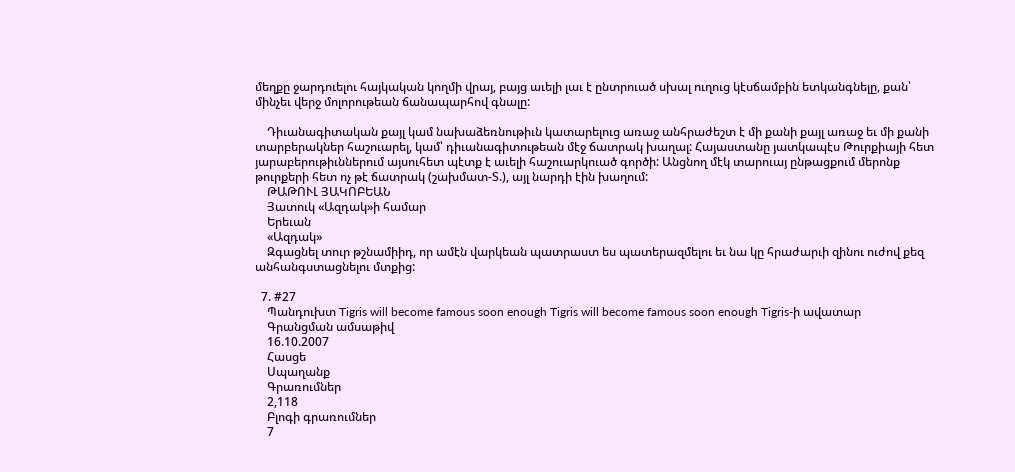մեղքը ջարդուելու հայկական կողմի վրայ, բայց աւելի լաւ է ընտրուած սխալ ուղուց կէսճամբին ետկանգնելը, քան՝ մինչեւ վերջ մոլորութեան ճանապարհով գնալը:

    Դիւանագիտական քայլ կամ նախաձեռնութիւն կատարելուց առաջ անհրաժեշտ է մի քանի քայլ առաջ եւ մի քանի տարբերակներ հաշուարել, կամ՝ դիւանագիտութեան մէջ ճատրակ խաղալ: Հայաստանը յատկապէս Թուրքիայի հետ յարաբերութիւններում այսուհետ պէտք է աւելի հաշուարկուած գործի: Անցնող մէկ տարուայ ընթացքում մերոնք թուրքերի հետ ոչ թէ ճատրակ (շախմատ-Տ.), այլ նարդի էին խաղում:
    ԹԱԹՈՒԼ ՅԱԿՈԲԵԱՆ
    Յատուկ «Ազդակ»ի համար
    Երեւան
    «Ազդակ»
    Զգացնել տուր թշնամիիդ, որ ամէն վարկեան պատրաստ ես պատերազմելու եւ նա կը հրաժարւի զինու ուժով քեզ անհանգստացնելու մտքից:

  7. #27
    Պանդուխտ Tigris will become famous soon enough Tigris will become famous soon enough Tigris-ի ավատար
    Գրանցման ամսաթիվ
    16.10.2007
    Հասցե
    Սպաղանք
    Գրառումներ
    2,118
    Բլոգի գրառումներ
    7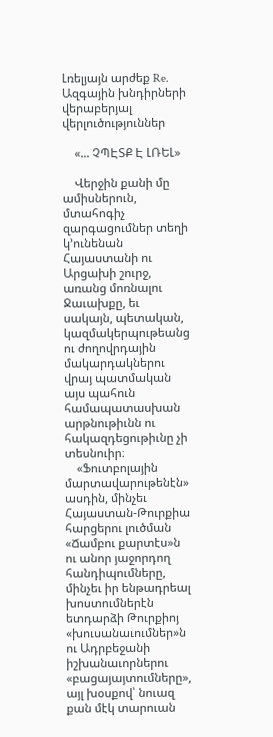Լռելյայն արժեք Re. Ազգային խնդիրների վերաբերյալ վերլուծություններ

    «... ՉՊԷՏՔ Է ԼՌԵԼ»

    Վերջին քանի մը ամիսներուն, մտահոգիչ զարգացումներ տեղի կ՚ունենան Հայաստանի ու Արցախի շուրջ, առանց մոռնալու Ջաւախքը, եւ սակայն, պետական, կազմակերպութեանց ու ժողովրդային մակարդակներու վրայ պատմական այս պահուն համապատասխան արթնութիւնն ու հակազդեցութիւնը չի տեսնուիր։
    «Ֆուտբոլային մարտավարութենէն» ասդին, մինչեւ Հայաստան-Թուրքիա հարցերու լուծման «Ճամբու քարտէս»ն ու անոր յաջորդող հանդիպումները, մինչեւ իր ենթադրեալ խոստումներէն ետդարձի Թուրքիոյ «խուսանաւումներ»ն ու Ադրբեջանի իշխանաւորներու «բացայայտումները», այլ խօսքով՝ նուազ քան մէկ տարուան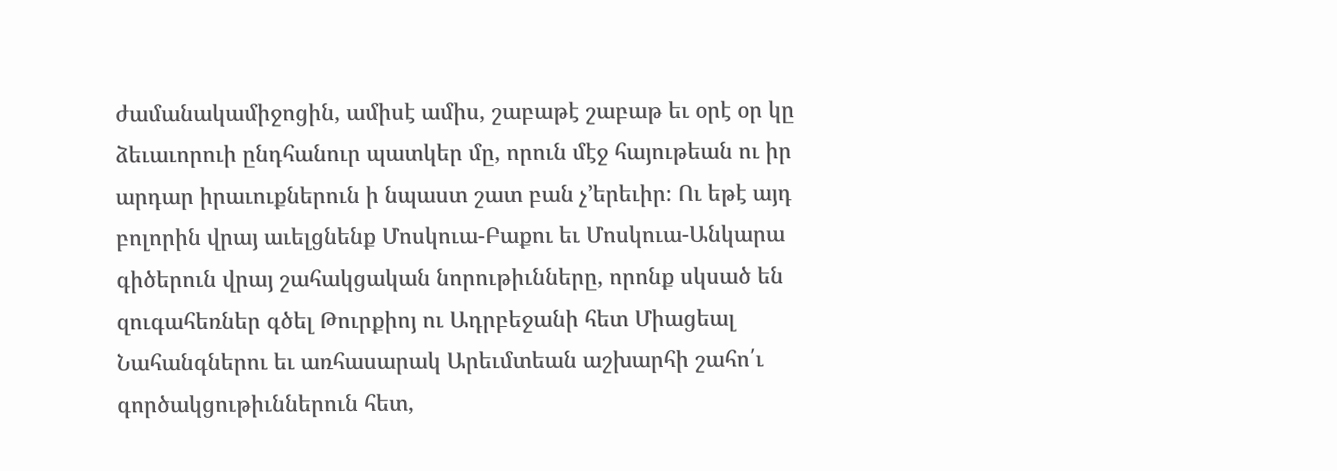ժամանակամիջոցին, ամիսէ ամիս, շաբաթէ շաբաթ եւ օրէ օր կը ձեւաւորուի ընդհանուր պատկեր մը, որուն մէջ հայութեան ու իր արդար իրաւուքներուն ի նպաստ շատ բան չ՚երեւիր։ Ու եթէ այդ բոլորին վրայ աւելցնենք Մոսկուա-Բաքու եւ Մոսկուա-Անկարա գիծերուն վրայ շահակցական նորութիւնները, որոնք սկսած են զուգահեռներ գծել Թուրքիոյ ու Ադրբեջանի հետ Միացեալ Նահանգներու եւ առհասարակ Արեւմտեան աշխարհի շահո՛ւ գործակցութիւններուն հետ,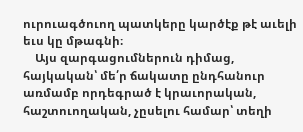ուրուագծուող պատկերը կարծէք թէ աւելի եւս կը մթագնի։
    Այս զարգացումներուն դիմաց, հայկական՝ մե՛ր ճակատը ընդհանուր առմամբ որդեգրած է կրաւորական, հաշտուողական, չըսելու համար՝ տեղի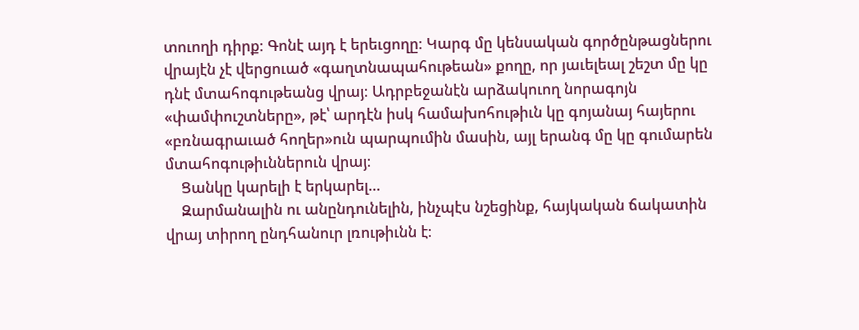տուողի դիրք։ Գոնէ այդ է երեւցողը։ Կարգ մը կենսական գործընթացներու վրայէն չէ վերցուած «գաղտնապահութեան» քողը, որ յաւելեալ շեշտ մը կը դնէ մտահոգութեանց վրայ։ Ադրբեջանէն արձակուող նորագոյն «փամփուշտները», թէ՝ արդէն իսկ համախոհութիւն կը գոյանայ հայերու «բռնագրաւած հողեր»ուն պարպումին մասին, այլ երանգ մը կը գումարեն մտահոգութիւններուն վրայ։
    Ցանկը կարելի է երկարել...
    Զարմանալին ու անընդունելին, ինչպէս նշեցինք, հայկական ճակատին վրայ տիրող ընդհանուր լռութիւնն է։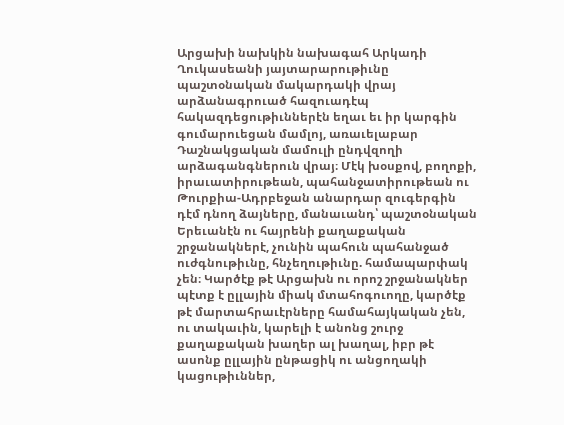Արցախի նախկին նախագահ Արկադի Ղուկասեանի յայտարարութիւնը պաշտօնական մակարդակի վրայ արձանագրուած հազուադէպ հակազդեցութիւններէն եղաւ եւ իր կարգին գումարուեցան մամլոյ, առաւելաբար Դաշնակցական մամուլի ընդվզողի արձագանգներուն վրայ։ Մէկ խօսքով, բողոքի, իրաւատիրութեան, պահանջատիրութեան ու Թուրքիա-Ադրբեջան անարդար զուգերգին դէմ դնող ձայները, մանաւանդ՝ պաշտօնական Երեւանէն ու հայրենի քաղաքական շրջանակներէ, չունին պահուն պահանջած ուժգնութիւնը, հնչեղութիւնը. համապարփակ չեն։ Կարծէք թէ Արցախն ու որոշ շրջանակներ պէտք է ըլլային միակ մտահոգուողը, կարծէք թէ մարտահրաւէրները համահայկական չեն, ու տակաւին, կարելի է անոնց շուրջ քաղաքական խաղեր ալ խաղալ, իբր թէ ասոնք ըլլային ընթացիկ ու անցողակի կացութիւններ,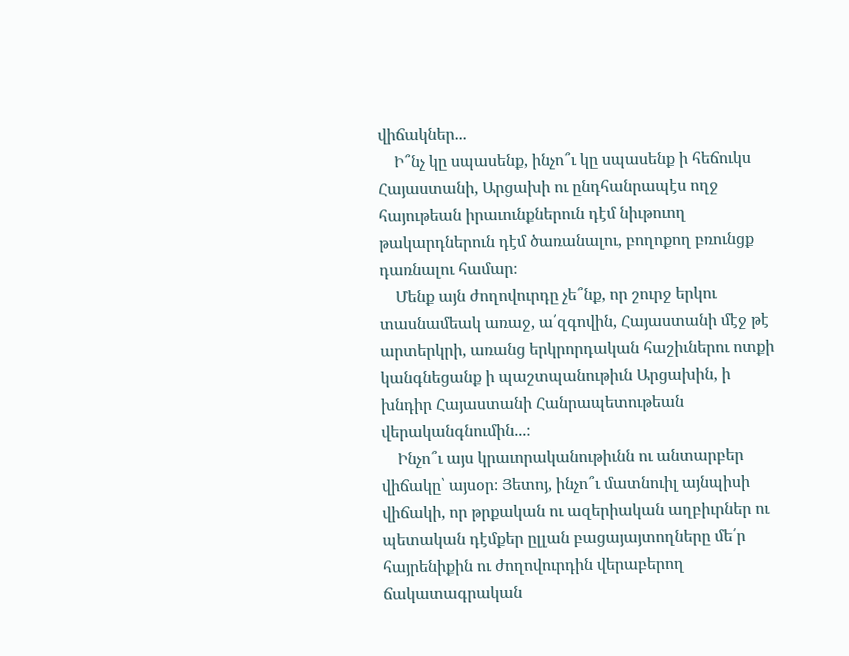վիճակներ...
    Ի՞նչ կը սպասենք, ինչո՞ւ կը սպասենք ի հեճուկս Հայաստանի, Արցախի ու ընդհանրապէս ողջ հայութեան իրաւունքներուն դէմ նիւթուող թակարդներուն դէմ ծառանալու, բողոքող բռունցք դառնալու համար։
    Մենք այն ժողովուրդը չե՞նք, որ շուրջ երկու տասնամեակ առաջ, ա՛զգովին, Հայաստանի մէջ թէ արտերկրի, առանց երկրորդական հաշիւներու ոտքի կանգնեցանք ի պաշտպանութիւն Արցախին, ի խնդիր Հայաստանի Հանրապետութեան վերականգնումին...։
    Ինչո՞ւ այս կրաւորականութիւնն ու անտարբեր վիճակը՝ այսօր։ Յետոյ, ինչո՞ւ մատնուիլ այնպիսի վիճակի, որ թրքական ու ազերիական աղբիւրներ ու պետական դէմքեր ըլլան բացայայտողները մե՛ր հայրենիքին ու ժողովուրդին վերաբերող ճակատագրական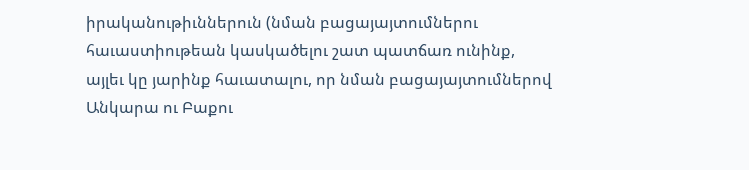իրականութիւններուն (նման բացայայտումներու հաւաստիութեան կասկածելու շատ պատճառ ունինք, այլեւ կը յարինք հաւատալու, որ նման բացայայտումներով Անկարա ու Բաքու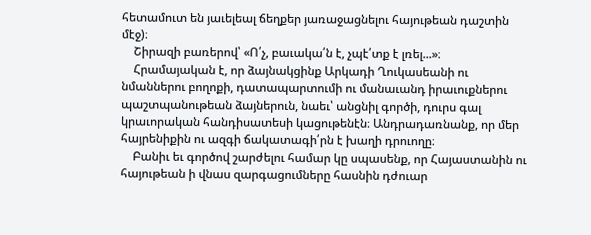հետամուտ են յաւելեալ ճեղքեր յառաջացնելու հայութեան դաշտին մէջ)։
    Շիրազի բառերով՝ «Ո՛չ, բաւակա՛ն է, չպէ՛տք է լռել...»։
    Հրամայական է, որ ձայնակցինք Արկադի Ղուկասեանի ու նմաններու բողոքի, դատապարտումի ու մանաւանդ իրաւուքներու պաշտպանութեան ձայներուն, նաեւ՝ անցնիլ գործի, դուրս գալ կրաւորական հանդիսատեսի կացութենէն։ Անդրադառնանք, որ մեր հայրենիքին ու ազգի ճակատագի՛րն է խաղի դրուողը։
    Բանիւ եւ գործով շարժելու համար կը սպասենք, որ Հայաստանին ու հայութեան ի վնաս զարգացումները հասնին դժուար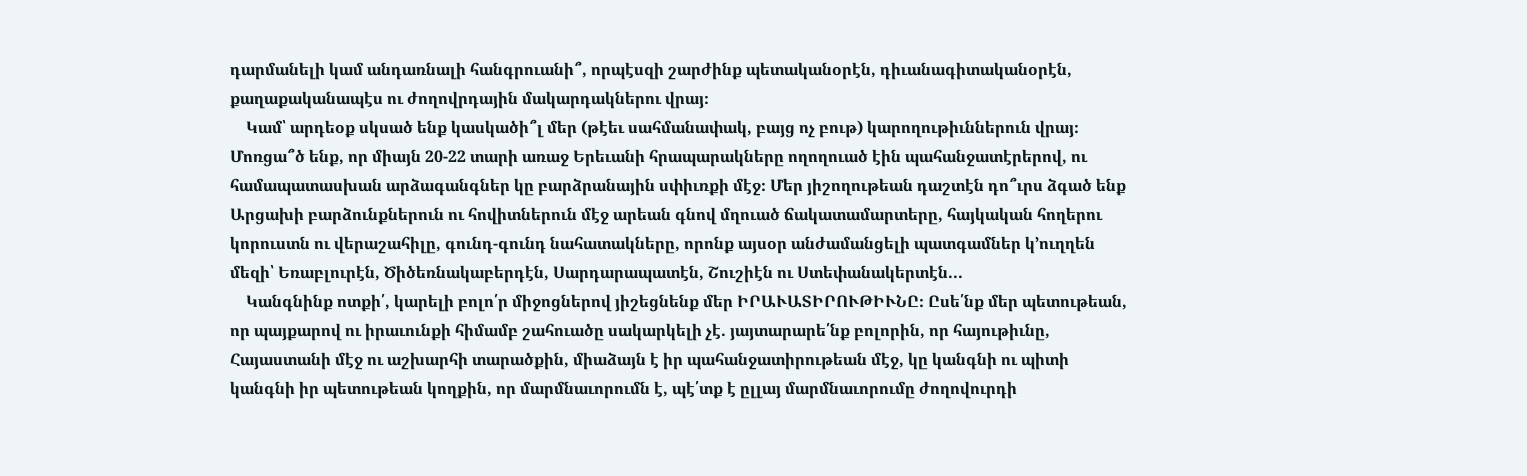դարմանելի կամ անդառնալի հանգրուանի՞, որպէսզի շարժինք պետականօրէն, դիւանագիտականօրէն, քաղաքականապէս ու ժողովրդային մակարդակներու վրայ։
    Կամ՝ արդեօք սկսած ենք կասկածի՞լ մեր (թէեւ սահմանափակ, բայց ոչ բութ) կարողութիւններուն վրայ։ Մոռցա՞ծ ենք, որ միայն 20-22 տարի առաջ Երեւանի հրապարակները ողողուած էին պահանջատէրերով, ու համապատասխան արձագանգներ կը բարձրանային սփիւռքի մէջ։ Մեր յիշողութեան դաշտէն դո՞ւրս ձգած ենք Արցախի բարձունքներուն ու հովիտներուն մէջ արեան գնով մղուած ճակատամարտերը, հայկական հողերու կորուստն ու վերաշահիլը, գունդ-գունդ նահատակները, որոնք այսօր անժամանցելի պատգամներ կ՚ուղղեն մեզի՝ Եռաբլուրէն, Ծիծեռնակաբերդէն, Սարդարապատէն, Շուշիէն ու Ստեփանակերտէն...
    Կանգնինք ոտքի՛, կարելի բոլո՛ր միջոցներով յիշեցնենք մեր ԻՐԱՒԱՏԻՐՈՒԹԻՒՆԸ։ Ըսե՛նք մեր պետութեան, որ պայքարով ու իրաւունքի հիմամբ շահուածը սակարկելի չէ. յայտարարե՛նք բոլորին, որ հայութիւնը, Հայաստանի մէջ ու աշխարհի տարածքին, միաձայն է իր պահանջատիրութեան մէջ, կը կանգնի ու պիտի կանգնի իր պետութեան կողքին, որ մարմնաւորումն է, պէ՛տք է ըլլայ մարմնաւորումը ժողովուրդի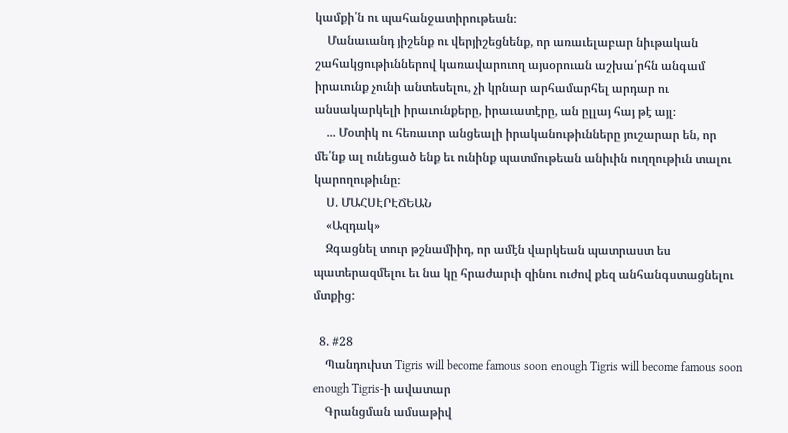կամքի՛ն ու պահանջատիրութեան։
    Մանաւանդ յիշենք ու վերյիշեցնենք, որ առաւելաբար նիւթական շահակցութիւններով կառավարուող այսօրուան աշխա՛րհն անգամ իրաւունք չունի անտեսելու, չի կրնար արհամարհել արդար ու անսակարկելի իրաւունքերը, իրաւատէրը, ան ըլլայ հայ թէ այլ։
    ... Մօտիկ ու հեռաւոր անցեալի իրականութիւնները յուշարար են, որ մե՛նք ալ ունեցած ենք եւ ունինք պատմութեան անիւին ուղղութիւն տալու կարողութիւնը։
    Ս. ՄԱՀՍԷՐԷՃԵԱՆ
    «Ազդակ»
    Զգացնել տուր թշնամիիդ, որ ամէն վարկեան պատրաստ ես պատերազմելու եւ նա կը հրաժարւի զինու ուժով քեզ անհանգստացնելու մտքից:

  8. #28
    Պանդուխտ Tigris will become famous soon enough Tigris will become famous soon enough Tigris-ի ավատար
    Գրանցման ամսաթիվ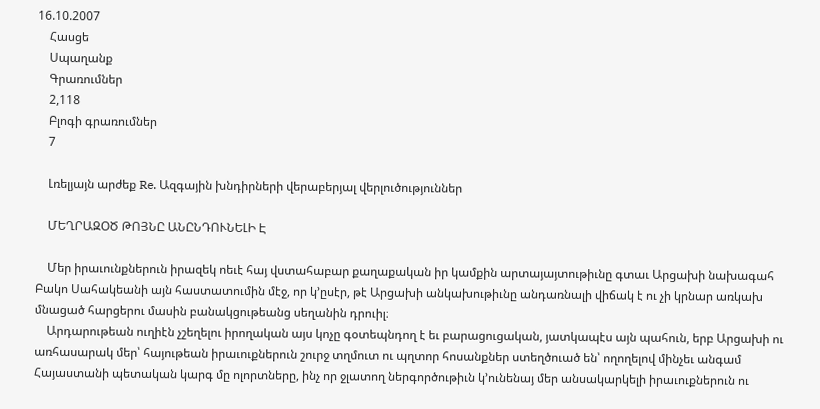16.10.2007
    Հասցե
    Սպաղանք
    Գրառումներ
    2,118
    Բլոգի գրառումներ
    7

    Լռելյայն արժեք Re. Ազգային խնդիրների վերաբերյալ վերլուծություններ

    ՄԵՂՐԱԶՕԾ ԹՈՅՆԸ ԱՆԸՆԴՈՒՆԵԼԻ Է

    Մեր իրաւունքներուն իրազեկ ոեւէ հայ վստահաբար քաղաքական իր կամքին արտայայտութիւնը գտաւ Արցախի նախագահ Բակո Սահակեանի այն հաստատումին մէջ, որ կ՚ըսէր, թէ Արցախի անկախութիւնը անդառնալի վիճակ է ու չի կրնար առկախ մնացած հարցերու մասին բանակցութեանց սեղանին դրուիլ։
    Արդարութեան ուղիէն չշեղելու իրողական այս կոչը գօտեպնդող է եւ բարացուցական, յատկապէս այն պահուն, երբ Արցախի ու առհասարակ մեր՝ հայութեան իրաւուքներուն շուրջ տղմուտ ու պղտոր հոսանքներ ստեղծուած են՝ ողողելով մինչեւ անգամ Հայաստանի պետական կարգ մը ոլորտները, ինչ որ ջլատող ներգործութիւն կ՚ունենայ մեր անսակարկելի իրաւուքներուն ու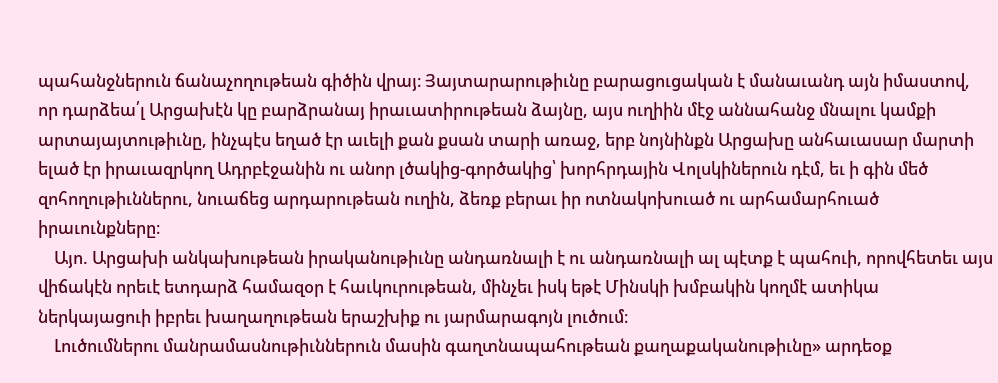պահանջներուն ճանաչողութեան գիծին վրայ։ Յայտարարութիւնը բարացուցական է մանաւանդ այն իմաստով, որ դարձեա՛լ Արցախէն կը բարձրանայ իրաւատիրութեան ձայնը, այս ուղիին մէջ աննահանջ մնալու կամքի արտայայտութիւնը, ինչպէս եղած էր աւելի քան քսան տարի առաջ, երբ նոյնինքն Արցախը անհաւասար մարտի ելած էր իրաւազրկող Ադրբէջանին ու անոր լծակից-գործակից՝ խորհրդային Վոլսկիներուն դէմ, եւ ի գին մեծ զոհողութիւններու, նուաճեց արդարութեան ուղին, ձեռք բերաւ իր ոտնակոխուած ու արհամարհուած իրաւունքները։
    Այո. Արցախի անկախութեան իրականութիւնը անդառնալի է ու անդառնալի ալ պէտք է պահուի, որովհետեւ այս վիճակէն որեւէ ետդարձ համազօր է հաւկուրութեան, մինչեւ իսկ եթէ Մինսկի խմբակին կողմէ ատիկա ներկայացուի իբրեւ խաղաղութեան երաշխիք ու յարմարագոյն լուծում։
    Լուծումներու մանրամասնութիւններուն մասին գաղտնապահութեան քաղաքականութիւնը» արդեօք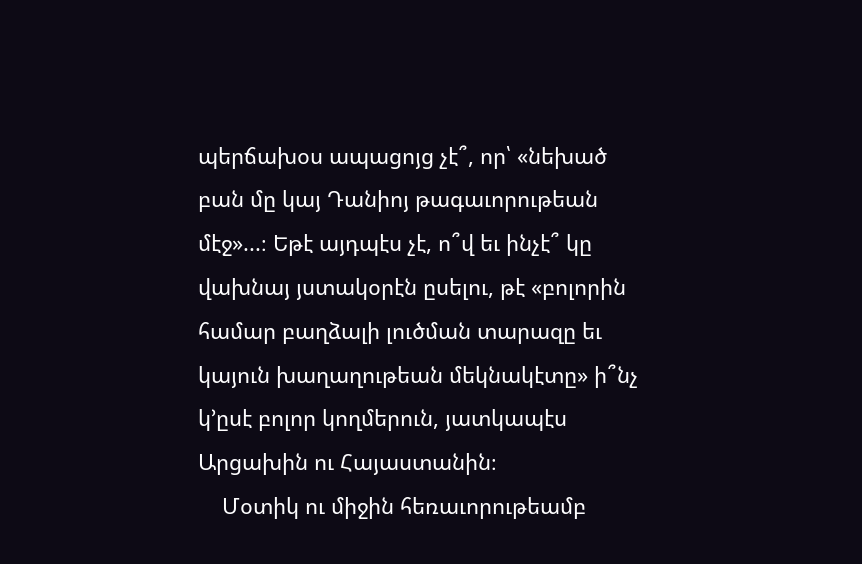պերճախօս ապացոյց չէ՞, որ՝ «նեխած բան մը կայ Դանիոյ թագաւորութեան մէջ»...։ Եթէ այդպէս չէ, ո՞վ եւ ինչէ՞ կը վախնայ յստակօրէն ըսելու, թէ «բոլորին համար բաղձալի լուծման տարազը եւ կայուն խաղաղութեան մեկնակէտը» ի՞նչ կ՚ըսէ բոլոր կողմերուն, յատկապէս Արցախին ու Հայաստանին։
    Մօտիկ ու միջին հեռաւորութեամբ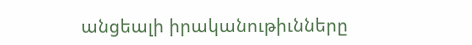անցեալի իրականութիւնները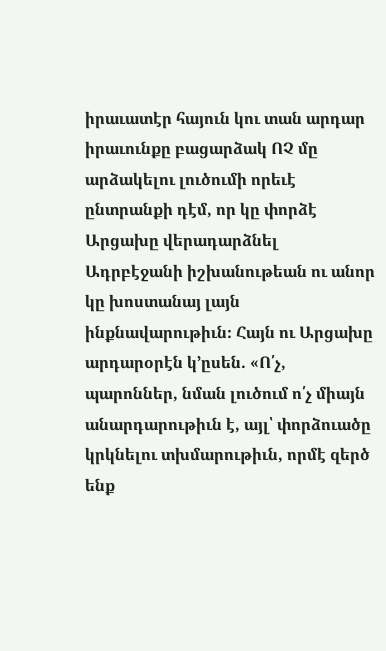իրաւատէր հայուն կու տան արդար իրաւունքը բացարձակ ՈՉ մը արձակելու լուծումի որեւէ ընտրանքի դէմ, որ կը փորձէ Արցախը վերադարձնել Ադրբէջանի իշխանութեան ու անոր կը խոստանայ լայն ինքնավարութիւն։ Հայն ու Արցախը արդարօրէն կ՚ըսեն. «Ո՛չ, պարոններ, նման լուծում ո՛չ միայն անարդարութիւն է, այլ՝ փորձուածը կրկնելու տխմարութիւն, որմէ զերծ ենք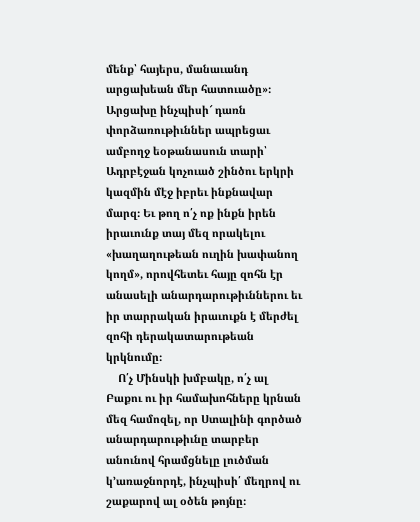մենք՝ հայերս, մանաւանդ արցախեան մեր հատուածը»։ Արցախը ինչպիսի՜ դառն փորձառութիւններ ապրեցաւ ամբողջ եօթանասուն տարի՝ Ադրբէջան կոչուած շինծու երկրի կազմին մէջ իբրեւ ինքնավար մարզ։ Եւ թող ո՛չ ոք ինքն իրեն իրաւունք տայ մեզ որակելու «խաղաղութեան ուղին խափանող կողմ», որովհետեւ հայը զոհն էր անասելի անարդարութիւններու եւ իր տարրական իրաւուքն է մերժել զոհի դերակատարութեան կրկնումը։
    Ո՛չ Մինսկի խմբակը, ո՛չ ալ Բաքու ու իր համախոհները կրնան մեզ համոզել, որ Ստալինի գործած անարդարութիւնը տարբեր անունով հրամցնելը լուծման կ՚առաջնորդէ, ինչպիսի՛ մեղրով ու շաքարով ալ օծեն թոյնը։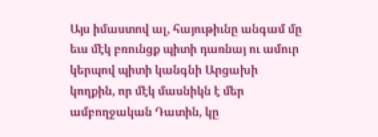Այս իմաստով ալ, հայութիւնը անգամ մը եւս մէկ բռունցք պիտի դառնայ ու ամուր կերպով պիտի կանգնի Արցախի կողքին, որ մէկ մասնիկն է մեր ամբողջական Դատին, կը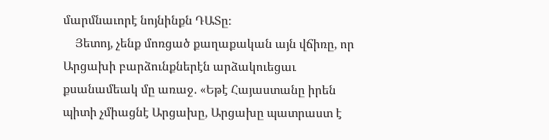մարմնաւորէ նոյնինքն ԴԱՏը։
    Յետոյ, չենք մոռցած քաղաքական այն վճիռը, որ Արցախի բարձունքներէն արձակուեցաւ քսանամեակ մը առաջ. «Եթէ Հայաստանը իրեն պիտի չմիացնէ Արցախը, Արցախը պատրաստ է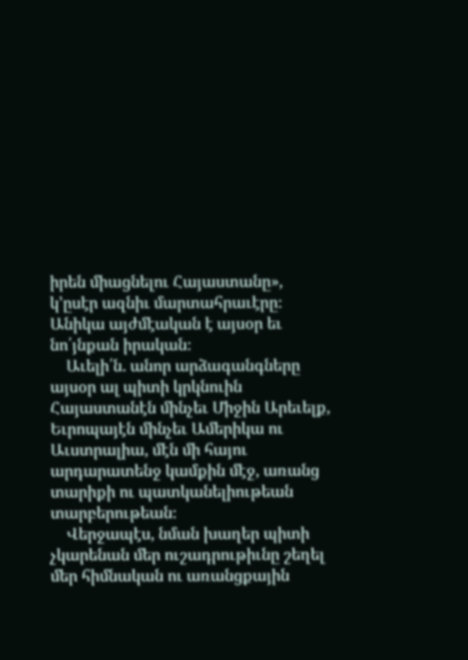իրեն միացնելու Հայաստանը», կ՚ըսէր ազնիւ մարտահրաւէրը։ Անիկա այժմէական է այսօր եւ նո՛յնքան իրական։
    Աւելի՛ն. անոր արձագանգները այսօր ալ պիտի կրկնուին Հայաստանէն մինչեւ Միջին Արեւելք, Եւրոպայէն մինչեւ Ամերիկա ու Աւստրալիա, մէն մի հայու արդարատենջ կամքին մէջ, առանց տարիքի ու պատկանելիութեան տարբերութեան։
    Վերջապէս, նման խաղեր պիտի չկարենան մեր ուշադրութիւնը շեղել մեր հիմնական ու առանցքային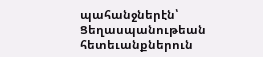պահանջներէն՝ Ցեղասպանութեան հետեւանքներուն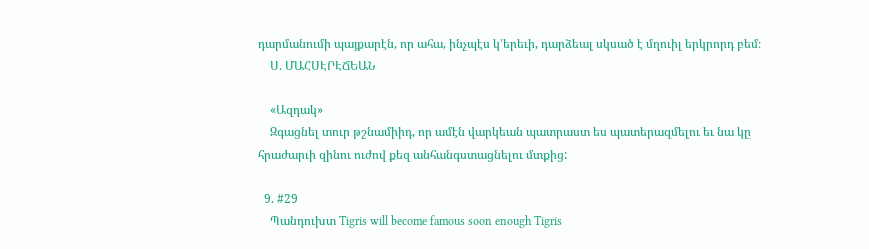դարմանումի պայքարէն, որ ահա, ինչպէս կ՚երեւի, դարձեալ սկսած է մղուիլ երկրորդ բեմ։
    Ս. ՄԱՀՍԷՐԷՃԵԱՆ

    «Ազդակ»
    Զգացնել տուր թշնամիիդ, որ ամէն վարկեան պատրաստ ես պատերազմելու եւ նա կը հրաժարւի զինու ուժով քեզ անհանգստացնելու մտքից:

  9. #29
    Պանդուխտ Tigris will become famous soon enough Tigris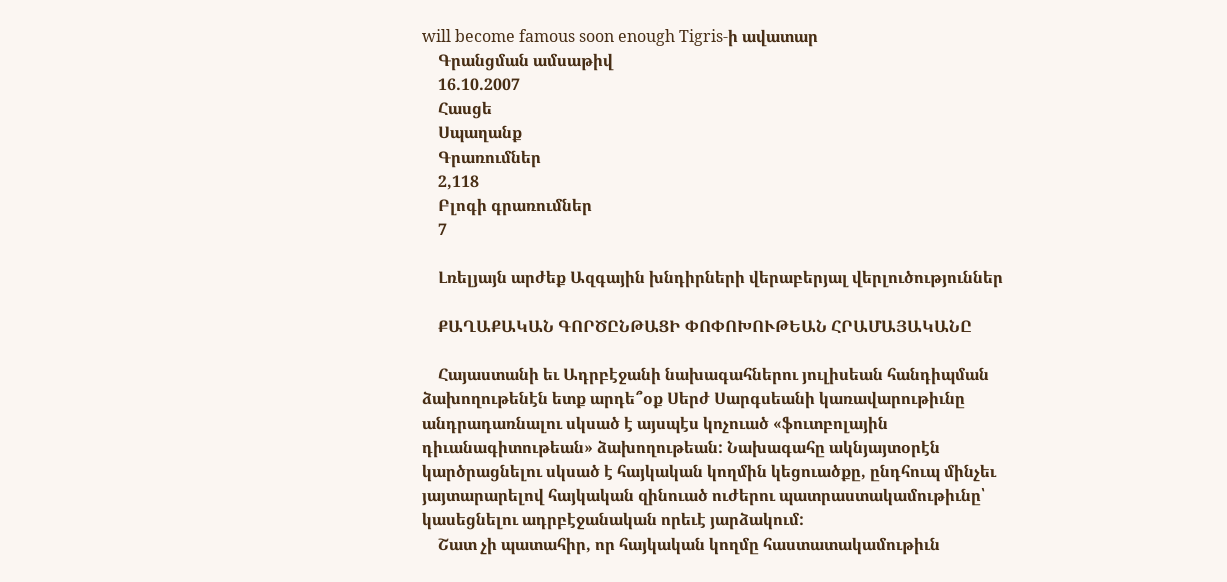will become famous soon enough Tigris-ի ավատար
    Գրանցման ամսաթիվ
    16.10.2007
    Հասցե
    Սպաղանք
    Գրառումներ
    2,118
    Բլոգի գրառումներ
    7

    Լռելյայն արժեք Ազգային խնդիրների վերաբերյալ վերլուծություններ

    ՔԱՂԱՔԱԿԱՆ ԳՈՐԾԸՆԹԱՑԻ ՓՈՓՈԽՈՒԹԵԱՆ ՀՐԱՄԱՅԱԿԱՆԸ

    Հայաստանի եւ Ադրբէջանի նախագահներու յուլիսեան հանդիպման ձախողութենէն ետք արդե՞օք Սերժ Սարգսեանի կառավարութիւնը անդրադառնալու սկսած է այսպէս կոչուած «ֆուտբոլային դիւանագիտութեան» ձախողութեան: Նախագահը ակնյայտօրէն կարծրացնելու սկսած է հայկական կողմին կեցուածքը, ընդհուպ մինչեւ յայտարարելով հայկական զինուած ուժերու պատրաստակամութիւնը՝ կասեցնելու ադրբէջանական որեւէ յարձակում:
    Շատ չի պատահիր, որ հայկական կողմը հաստատակամութիւն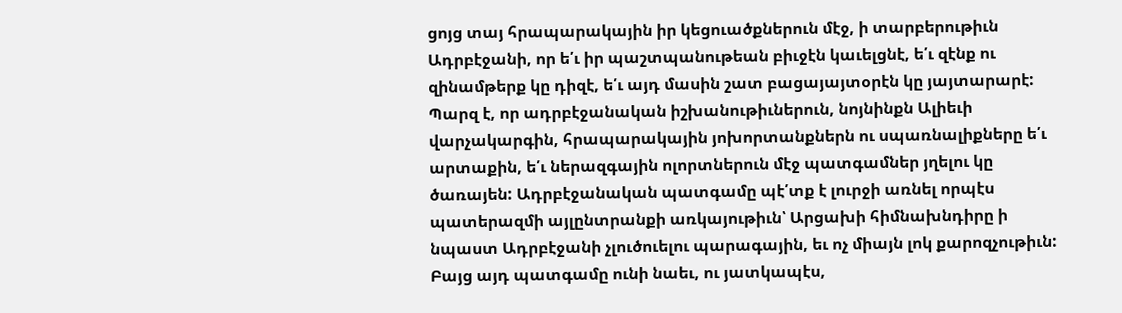ցոյց տայ հրապարակային իր կեցուածքներուն մէջ, ի տարբերութիւն Ադրբէջանի, որ ե՛ւ իր պաշտպանութեան բիւջէն կաւելցնէ, ե՛ւ զէնք ու զինամթերք կը դիզէ, ե՛ւ այդ մասին շատ բացայայտօրէն կը յայտարարէ: Պարզ է, որ ադրբէջանական իշխանութիւներուն, նոյնինքն Ալիեւի վարչակարգին, հրապարակային յոխորտանքներն ու սպառնալիքները ե՛ւ արտաքին, ե՛ւ ներազգային ոլորտներուն մէջ պատգամներ յղելու կը ծառայեն: Ադրբէջանական պատգամը պէ՛տք է լուրջի առնել որպէս պատերազմի այլընտրանքի առկայութիւն՝ Արցախի հիմնախնդիրը ի նպաստ Ադրբէջանի չլուծուելու պարագային, եւ ոչ միայն լոկ քարոզչութիւն: Բայց այդ պատգամը ունի նաեւ, ու յատկապէս,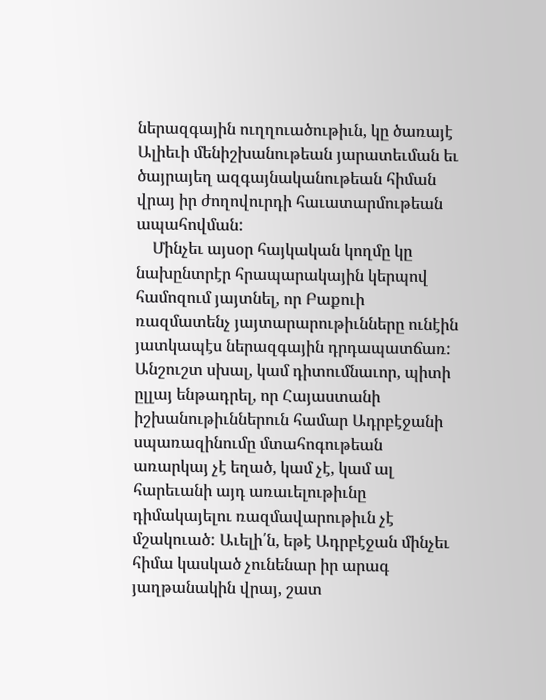ներազգային ուղղուածութիւն, կը ծառայէ Ալիեւի մենիշխանութեան յարատեւման եւ ծայրայեղ ազգայնականութեան հիման վրայ իր ժողովուրդի հաւատարմութեան ապահովման:
    Մինչեւ այսօր հայկական կողմը կը նախընտրէր հրապարակային կերպով համոզում յայտնել, որ Բաքուի ռազմատենչ յայտարարութիւնները ունէին յատկապէս ներազգային դրդապատճառ: Անշուշտ սխալ, կամ դիտումնաւոր, պիտի ըլլայ ենթադրել, որ Հայաստանի իշխանութիւններուն համար Ադրբէջանի սպառազինումը մտահոգութեան առարկայ չէ եղած, կամ չէ, կամ ալ հարեւանի այդ առաւելութիւնը դիմակայելու ռազմավարութիւն չէ մշակուած: Աւելի՛ն, եթէ Ադրբէջան մինչեւ հիմա կասկած չունենար իր արագ յաղթանակին վրայ, շատ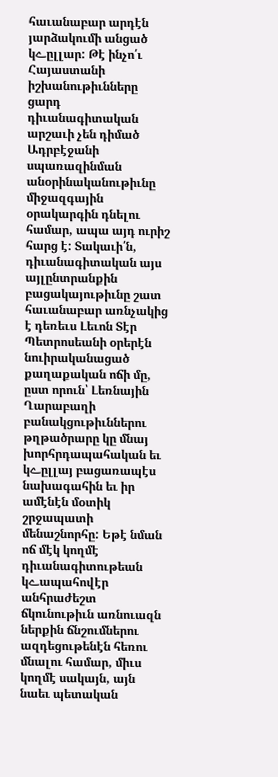հաւանաբար արդէն յարձակումի անցած կےըլլար: Թէ ինչո՛ւ Հայաստանի իշխանութիւնները ցարդ դիւանագիտական արշաւի չեն դիմած Ադրբէջանի սպառազինման անօրինականութիւնը միջազգային օրակարգին դնելու համար, ապա այդ ուրիշ հարց է: Տակաւի՛ն, դիւանագիտական այս այլընտրանքին բացակայութիւնը շատ հաւանաբար առնչակից է դեռեւս Լեւոն Տէր Պետրոսեանի օրերէն նուիրականացած քաղաքական ոճի մը, ըստ որուն՝ Լեռնային Ղարաբաղի բանակցութիւններու թղթածրարը կը մնայ խորհրդապահական եւ կےըլլայ բացառապէս նախագահին եւ իր ամէնէն մօտիկ շրջապատի մենաշնորհը: Եթէ նման ոճ մէկ կողմէ դիւանագիտութեան կےապահովէր անհրաժեշտ ճկունութիւն առնուազն ներքին ճնշումներու ազդեցութենէն հեռու մնալու համար, միւս կողմէ սակայն, այն նաեւ պետական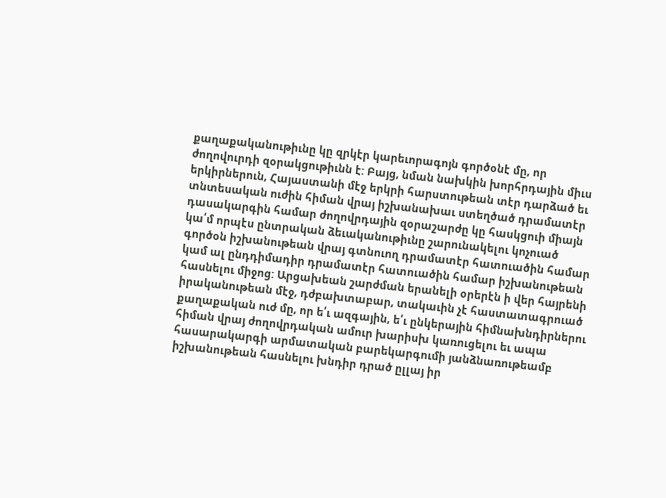քաղաքականութիւնը կը զրկէր կարեւորագոյն գործօնէ մը, որ ժողովուրդի զօրակցութիւնն է: Բայց, նման նախկին խորհրդային միւս երկիրներուն, Հայաստանի մէջ երկրի հարստութեան տէր դարձած եւ տնտեսական ուժին հիման վրայ իշխանախաւ ստեղծած դրամատէր դասակարգին համար ժողովրդային զօրաշարժը կը հասկցուի միայն կա՛մ որպէս ընտրական ձեւականութիւնը շարունակելու կոչուած գործօն իշխանութեան վրայ գտնուող դրամատէր հատուածին համար կամ ալ ընդդիմադիր դրամատէր հատուածին համար իշխանութեան հասնելու միջոց: Արցախեան շարժման երանելի օրերէն ի վեր հայրենի իրականութեան մէջ, դժբախտաբար, տակաւին չէ հաստատագրուած քաղաքական ուժ մը, որ ե՛ւ ազգային, ե՛ւ ընկերային հիմնախնդիրներու հիման վրայ ժողովրդական ամուր խարիսխ կառուցելու եւ ապա հասարակարգի արմատական բարեկարգումի յանձնառութեամբ իշխանութեան հասնելու խնդիր դրած ըլլայ իր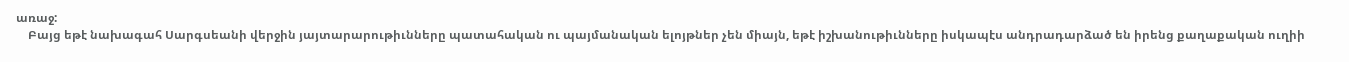առաջ:
    Բայց եթէ նախագահ Սարգսեանի վերջին յայտարարութիւնները պատահական ու պայմանական ելոյթներ չեն միայն, եթէ իշխանութիւնները իսկապէս անդրադարձած են իրենց քաղաքական ուղիի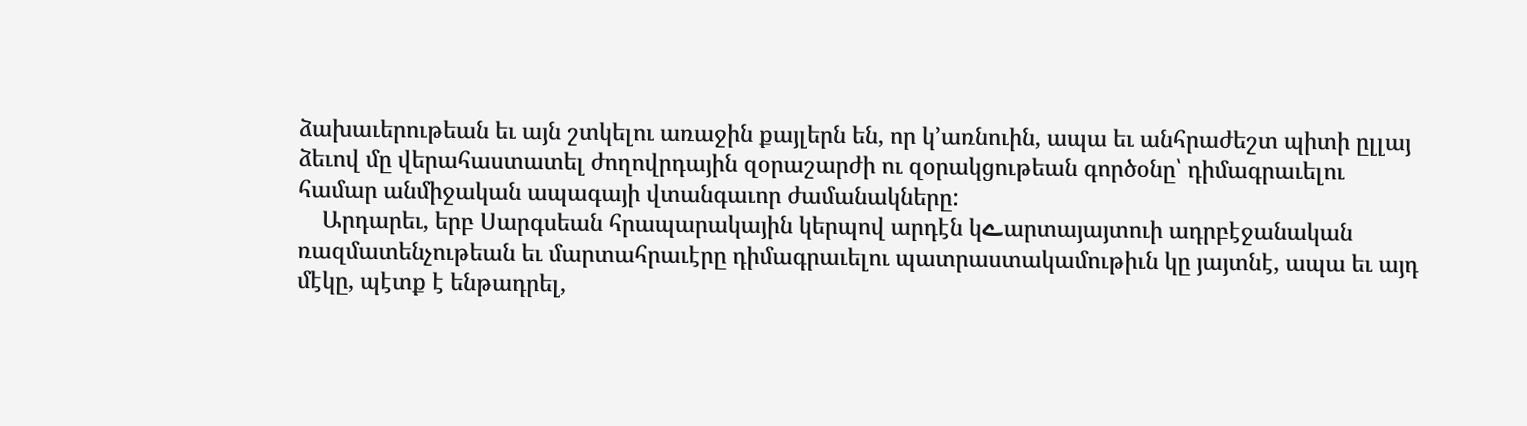ձախաւերութեան եւ այն շտկելու առաջին քայլերն են, որ կ՚առնուին, ապա եւ անհրաժեշտ պիտի ըլլայ ձեւով մը վերահաստատել ժողովրդային զօրաշարժի ու զօրակցութեան գործօնը՝ դիմագրաւելու համար անմիջական ապագայի վտանգաւոր ժամանակները:
    Արդարեւ, երբ Սարգսեան հրապարակային կերպով արդէն կےարտայայտուի ադրբէջանական ռազմատենչութեան եւ մարտահրաւէրը դիմագրաւելու պատրաստակամութիւն կը յայտնէ, ապա եւ այդ մէկը, պէտք է ենթադրել,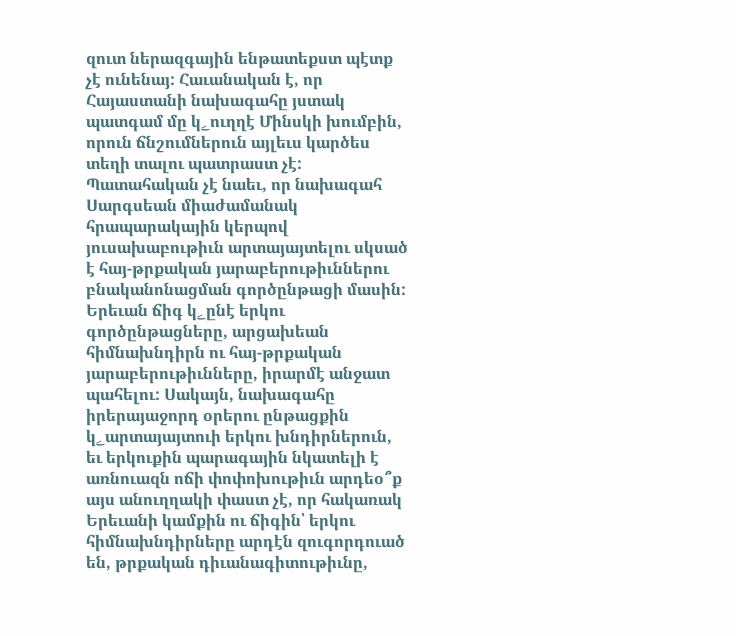զուտ ներազգային ենթատեքստ պէտք չէ ունենայ: Հաւանական է, որ Հայաստանի նախագահը յստակ պատգամ մը կےուղղէ Մինսկի խումբին, որուն ճնշումներուն այլեւս կարծես տեղի տալու պատրաստ չէ: Պատահական չէ նաեւ, որ նախագահ Սարգսեան միաժամանակ հրապարակային կերպով յուսախաբութիւն արտայայտելու սկսած է հայ-թրքական յարաբերութիւններու բնականոնացման գործընթացի մասին: Երեւան ճիգ կےընէ երկու գործընթացները, արցախեան հիմնախնդիրն ու հայ-թրքական յարաբերութիւնները, իրարմէ անջատ պահելու: Սակայն, նախագահը իրերայաջորդ օրերու ընթացքին կےարտայայտուի երկու խնդիրներուն, եւ երկուքին պարագային նկատելի է առնուազն ոճի փոփոխութիւն արդեօ՞ք այս անուղղակի փաստ չէ, որ հակառակ Երեւանի կամքին ու ճիգին՝ երկու հիմնախնդիրները արդէն զուգորդուած են, թրքական դիւանագիտութիւնը,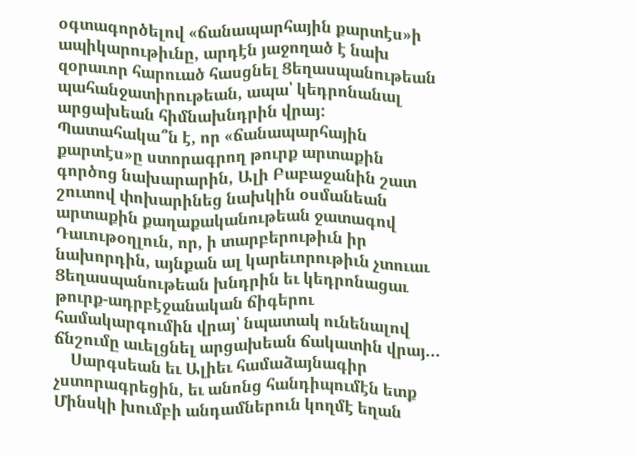օգտագործելով «ճանապարհային քարտէս»ի ապիկարութիւնը, արդէն յաջողած է նախ զօրաւոր հարուած հասցնել Ցեղասպանութեան պահանջատիրութեան, ապա՝ կեդրոնանալ արցախեան հիմնախնդրին վրայ: Պատահակա՞ն է, որ «ճանապարհային քարտէս»ը ստորագրող թուրք արտաքին գործոց նախարարին, Ալի Բաբաջանին շատ շուտով փոխարինեց նախկին օսմանեան արտաքին քաղաքականութեան ջատագով Դաւութօղլուն, որ, ի տարբերութիւն իր նախորդին, այնքան ալ կարեւորութիւն չտուաւ Ցեղասպանութեան խնդրին եւ կեդրոնացաւ թուրք-ադրբէջանական ճիգերու համակարգումին վրայ՝ նպատակ ունենալով ճնշումը աւելցնել արցախեան ճակատին վրայ...
    Սարգսեան եւ Ալիեւ համաձայնագիր չստորագրեցին, եւ անոնց հանդիպումէն ետք Մինսկի խումբի անդամներուն կողմէ եղան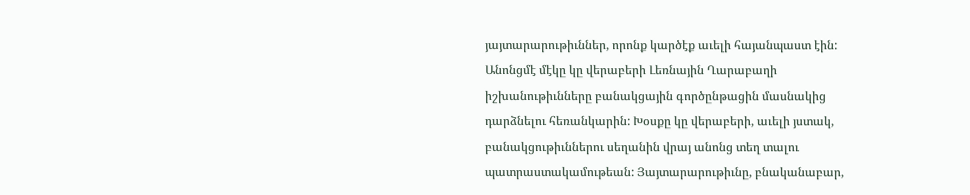յայտարարութիւններ, որոնք կարծէք աւելի հայանպաստ էին: Անոնցմէ մէկը կը վերաբերի Լեռնային Ղարաբաղի իշխանութիւնները բանակցային գործընթացին մասնակից դարձնելու հեռանկարին: Խօսքը կը վերաբերի, աւելի յստակ, բանակցութիւններու սեղանին վրայ անոնց տեղ տալու պատրաստակամութեան: Յայտարարութիւնը, բնականաբար,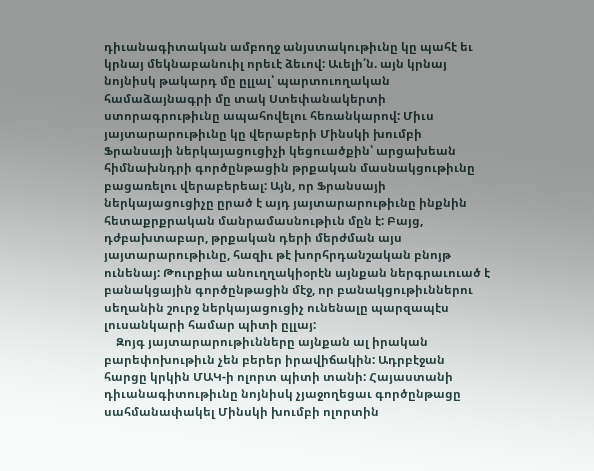դիւանագիտական ամբողջ անյստակութիւնը կը պահէ եւ կրնայ մեկնաբանուիլ որեւէ ձեւով: Աւելի՛ն. այն կրնայ նոյնիսկ թակարդ մը ըլլալ՝ պարտուողական համաձայնագրի մը տակ Ստեփանակերտի ստորագրութիւնը ապահովելու հեռանկարով: Միւս յայտարարութիւնը կը վերաբերի Մինսկի խումբի Ֆրանսայի ներկայացուցիչի կեցուածքին՝ արցախեան հիմնախնդրի գործընթացին թրքական մասնակցութիւնը բացառելու վերաբերեալ: Այն, որ Ֆրանսայի ներկայացուցիչը ըրած է այդ յայտարարութիւնը ինքնին հետաքրքրական մանրամասնութիւն մըն է: Բայց, դժբախտաբար, թրքական դերի մերժման այս յայտարարութիւնը, հազիւ թէ խորհրդանշական բնոյթ ունենայ: Թուրքիա անուղղակիօրէն այնքան ներգրաւուած է բանակցային գործընթացին մէջ, որ բանակցութիւններու սեղանին շուրջ ներկայացուցիչ ունենալը պարզապէս լուսանկարի համար պիտի ըլլայ:
    Զոյգ յայտարարութիւնները այնքան ալ իրական բարեփոխութիւն չեն բերեր իրավիճակին: Ադրբէջան հարցը կրկին ՄԱԿ-ի ոլորտ պիտի տանի: Հայաստանի դիւանագիտութիւնը նոյնիսկ չյաջողեցաւ գործընթացը սահմանափակել Մինսկի խումբի ոլորտին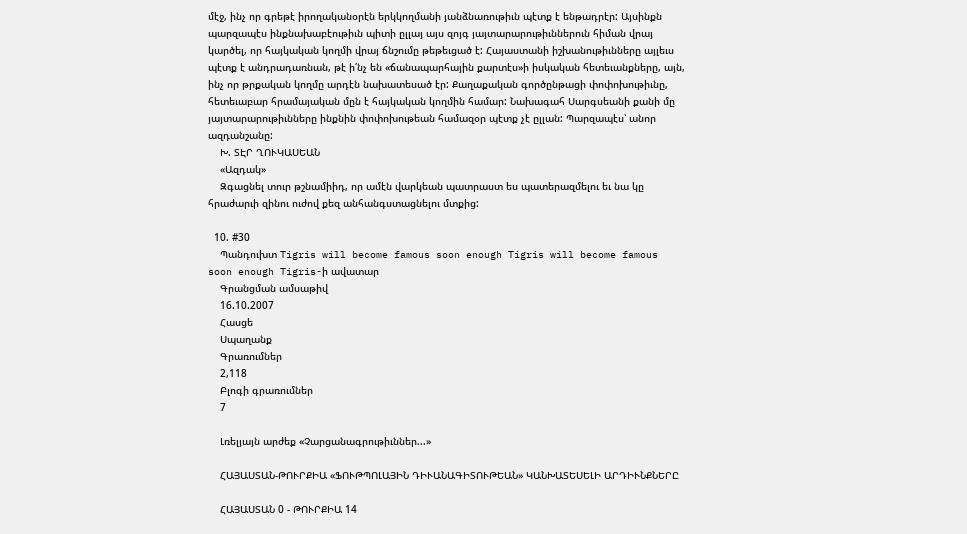մէջ, ինչ որ գրեթէ իրողականօրէն երկկողմանի յանձնառութիւն պէտք է ենթադրէր: Այսինքն պարզապէս ինքնախաբէութիւն պիտի ըլլայ այս զոյգ յայտարարութիւններուն հիման վրայ կարծել, որ հայկական կողմի վրայ ճնշումը թեթեւցած է: Հայաստանի իշխանութիւնները այլեւս պէտք է անդրադառնան, թէ ի՛նչ են «ճանապարհային քարտէս»ի իսկական հետեւանքները, այն, ինչ որ թրքական կողմը արդէն նախատեսած էր: Քաղաքական գործընթացի փոփոխութիւնը, հետեւաբար հրամայական մըն է հայկական կողմին համար: Նախագահ Սարգսեանի քանի մը յայտարարութիւնները ինքնին փոփոխութեան համազօր պէտք չէ ըլլան: Պարզապէս՝ անոր ազդանշանը:
    Խ. ՏԷՐ ՂՈՒԿԱՍԵԱՆ
    «Ազդակ»
    Զգացնել տուր թշնամիիդ, որ ամէն վարկեան պատրաստ ես պատերազմելու եւ նա կը հրաժարւի զինու ուժով քեզ անհանգստացնելու մտքից:

  10. #30
    Պանդուխտ Tigris will become famous soon enough Tigris will become famous soon enough Tigris-ի ավատար
    Գրանցման ամսաթիվ
    16.10.2007
    Հասցե
    Սպաղանք
    Գրառումներ
    2,118
    Բլոգի գրառումներ
    7

    Լռելյայն արժեք «Չարցանագրութիւններ...»

    ՀԱՅԱՍՏԱՆ-ԹՈՒՐՔԻԱ «ՖՈՒԹՊՈԼԱՅԻՆ ԴԻՒԱՆԱԳԻՏՈՒԹԵԱՆ» ԿԱՆԽԱՏԵՍԵԼԻ ԱՐԴԻՒՆՔՆԵՐԸ

    ՀԱՅԱՍՏԱՆ 0 - ԹՈՒՐՔԻԱ 14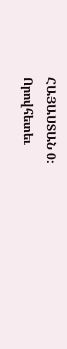ՀԱՅԱՍՏԱՆ 0: Որովհետեւ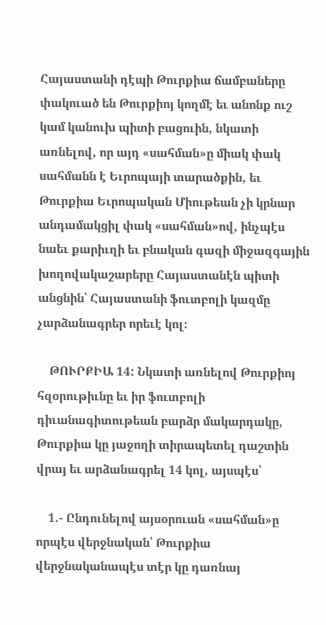Հայաստանի դէպի Թուրքիա ճամբաները փակուած են Թուրքիոյ կողմէ եւ անոնք ուշ կամ կանուխ պիտի բացուին, նկատի առնելով, որ այդ «սահման»ը միակ փակ սահմանն է Եւրոպայի տարածքին, եւ Թուրքիա Եւրոպական Միութեան չի կրնար անդամակցիլ փակ «սահման»ով, ինչպէս նաեւ քարիւղի եւ բնական գազի միջազգային խողովակաշարերը Հայաստանէն պիտի անցնին՝ Հայաստանի ֆուտբոլի կազմը չարձանագրեր որեւէ կոլ։

    ԹՈՒՐՔԻԱ 14: Նկատի առնելով Թուրքիոյ հզօրութիւնը եւ իր ֆուտբոլի դիւանագիտութեան բարձր մակարդակը, Թուրքիա կը յաջողի տիրապետել դաշտին վրայ եւ արձանագրել 14 կոլ, այսպէս՝

    1.- Ընդունելով այսօրուան «սահման»ը որպէս վերջնական՝ Թուրքիա վերջնականապէս տէր կը դառնայ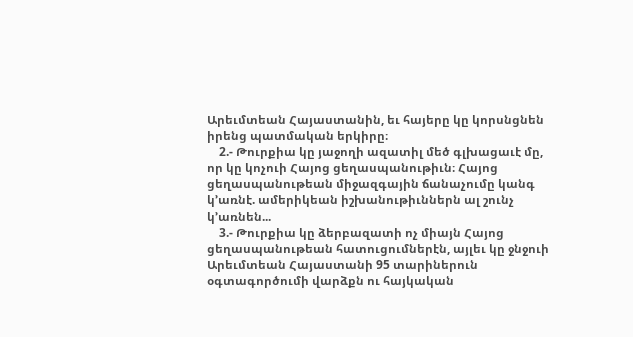Արեւմտեան Հայաստանին, եւ հայերը կը կորսնցնեն իրենց պատմական երկիրը։
    2.- Թուրքիա կը յաջողի ազատիլ մեծ գլխացաւէ մը, որ կը կոչուի Հայոց ցեղասպանութիւն։ Հայոց ցեղասպանութեան միջազգային ճանաչումը կանգ կ՚առնէ. ամերիկեան իշխանութիւններն ալ շունչ կ՚առնեն...
    3.- Թուրքիա կը ձերբազատի ոչ միայն Հայոց ցեղասպանութեան հատուցումներէն, այլեւ կը ջնջուի Արեւմտեան Հայաստանի 95 տարիներուն օգտագործումի վարձքն ու հայկական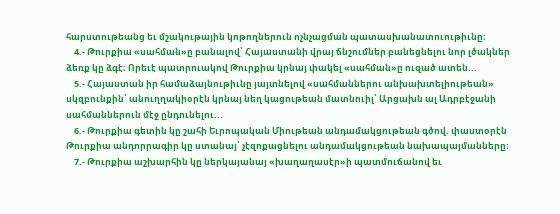հարստութեանց եւ մշակութային կոթողներուն ոչնչացման պատասխանատուութիւնը։
    4.- Թուրքիա «սահման»ը բանալով՝ Հայաստանի վրայ ճնշումներ բանեցնելու նոր լծակներ ձեռք կը ձգէ։ Որեւէ պատրուակով Թուրքիա կրնայ փակել «սահման»ը ուզած ատեն...
    5.- Հայաստան իր համաձայնութիւնը յայտնելով «սահմաններու անխախտելիութեան» սկզբունքին՝ անուղղակիօրէն կրնայ նեղ կացութեան մատնուիլ՝ Արցախն ալ Ադրբէջանի սահմաններուն մէջ ընդունելու...
    6.- Թուրքիա գետին կը շահի Եւրոպական Միութեան անդամակցութեան գծով. փաստօրէն Թուրքիա անդորրագիր կը ստանայ՝ չէզոքացնելու անդամակցութեան նախապայմանները։
    7.- Թուրքիա աշխարհին կը ներկայանայ «խաղաղասէր»ի պատմուճանով եւ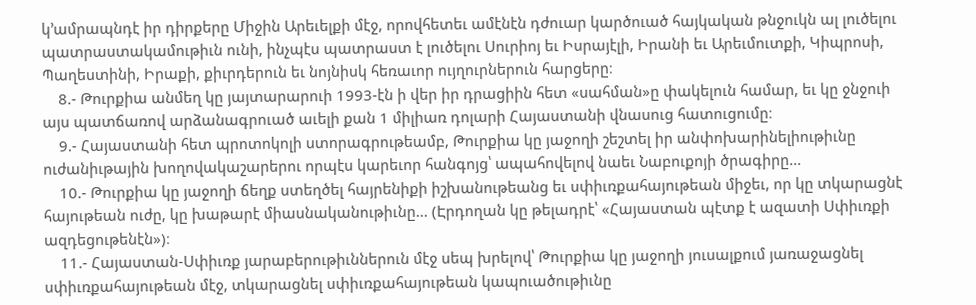կ՚ամրապնդէ իր դիրքերը Միջին Արեւելքի մէջ, որովհետեւ ամէնէն դժուար կարծուած հայկական թնջուկն ալ լուծելու պատրաստակամութիւն ունի, ինչպէս պատրաստ է լուծելու Սուրիոյ եւ Իսրայէլի, Իրանի եւ Արեւմուտքի, Կիպրոսի, Պաղեստինի, Իրաքի, քիւրդերուն եւ նոյնիսկ հեռաւոր ույղուրներուն հարցերը։
    8.- Թուրքիա անմեղ կը յայտարարուի 1993-էն ի վեր իր դրացիին հետ «սահման»ը փակելուն համար, եւ կը ջնջուի այս պատճառով արձանագրուած աւելի քան 1 միլիառ դոլարի Հայաստանի վնասուց հատուցումը։
    9.- Հայաստանի հետ պրոտոկոլի ստորագրութեամբ, Թուրքիա կը յաջողի շեշտել իր անփոխարինելիութիւնը ուժանիւթային խողովակաշարերու որպէս կարեւոր հանգոյց՝ ապահովելով նաեւ Նաբուքոյի ծրագիրը...
    10.- Թուրքիա կը յաջողի ճեղք ստեղծել հայրենիքի իշխանութեանց եւ սփիւռքահայութեան միջեւ, որ կը տկարացնէ հայութեան ուժը, կը խաթարէ միասնականութիւնը... (Էրդողան կը թելադրէ՝ «Հայաստան պէտք է ազատի Սփիւռքի ազդեցութենէն»)։
    11.- Հայաստան-Սփիւռք յարաբերութիւններուն մէջ սեպ խրելով՝ Թուրքիա կը յաջողի յուսալքում յառաջացնել սփիւռքահայութեան մէջ, տկարացնել սփիւռքահայութեան կապուածութիւնը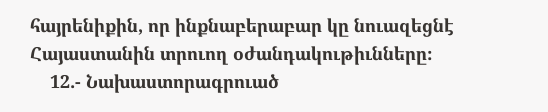հայրենիքին, որ ինքնաբերաբար կը նուազեցնէ Հայաստանին տրուող օժանդակութիւնները։
    12.- Նախաստորագրուած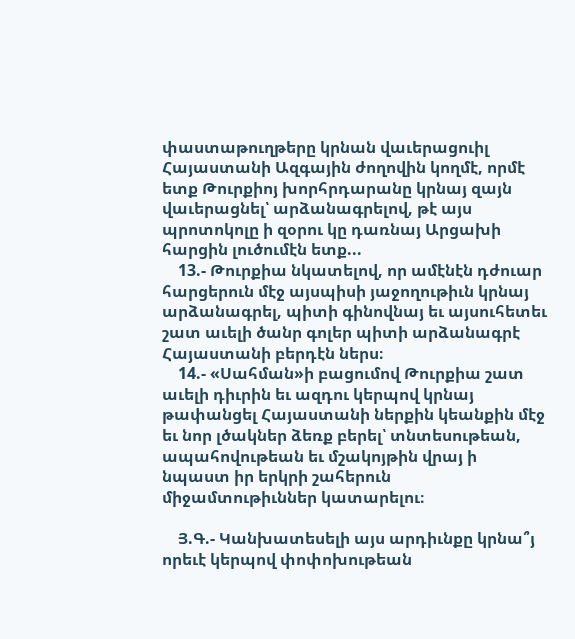փաստաթուղթերը կրնան վաւերացուիլ Հայաստանի Ազգային ժողովին կողմէ, որմէ ետք Թուրքիոյ խորհրդարանը կրնայ զայն վաւերացնել՝ արձանագրելով, թէ այս պրոտոկոլը ի զօրու կը դառնայ Արցախի հարցին լուծումէն ետք...
    13.- Թուրքիա նկատելով, որ ամէնէն դժուար հարցերուն մէջ այսպիսի յաջողութիւն կրնայ արձանագրել, պիտի գինովնայ եւ այսուհետեւ շատ աւելի ծանր գոլեր պիտի արձանագրէ Հայաստանի բերդէն ներս։
    14.- «Սահման»ի բացումով Թուրքիա շատ աւելի դիւրին եւ ազդու կերպով կրնայ թափանցել Հայաստանի ներքին կեանքին մէջ եւ նոր լծակներ ձեռք բերել՝ տնտեսութեան, ապահովութեան եւ մշակոյթին վրայ ի նպաստ իր երկրի շահերուն միջամտութիւններ կատարելու։

    Յ.Գ.- Կանխատեսելի այս արդիւնքը կրնա՞յ որեւէ կերպով փոփոխութեան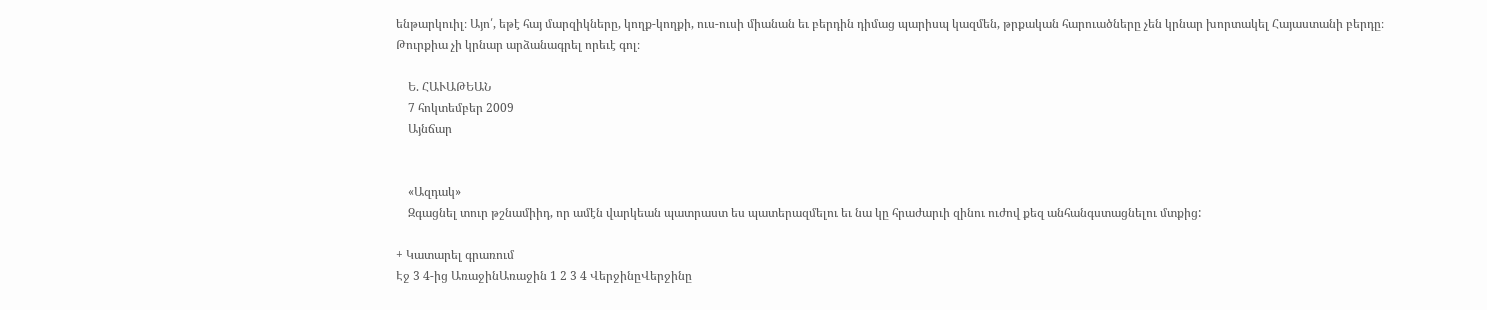ենթարկուիլ։ Այո՛, եթէ հայ մարզիկները, կողք-կողքի, ուս-ուսի միանան եւ բերդին դիմաց պարիսպ կազմեն, թրքական հարուածները չեն կրնար խորտակել Հայաստանի բերդը։ Թուրքիա չի կրնար արձանագրել որեւէ գոլ։

    Ե. ՀԱՒԱԹԵԱՆ
    7 հոկտեմբեր 2009
    Այնճար


    «Ազդակ»
    Զգացնել տուր թշնամիիդ, որ ամէն վարկեան պատրաստ ես պատերազմելու եւ նա կը հրաժարւի զինու ուժով քեզ անհանգստացնելու մտքից:

+ Կատարել գրառում
Էջ 3 4-ից ԱռաջինԱռաջին 1 2 3 4 ՎերջինըՎերջինը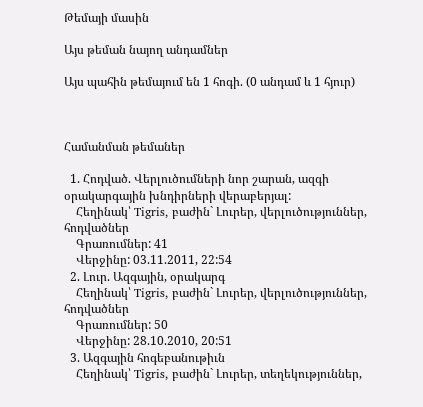Թեմայի մասին

Այս թեման նայող անդամներ

Այս պահին թեմայում են 1 հոգի. (0 անդամ և 1 հյուր)



Համանման թեմաներ

  1. Հոդված. Վերլուծումների նոր շարան, ազգի օրակարգային խնդիրների վերաբերյալ:
    Հեղինակ՝ Tigris, բաժին` Լուրեր, վերլուծություններ, հոդվածներ
    Գրառումներ: 41
    Վերջինը: 03.11.2011, 22:54
  2. Լուր. Ազգային, օրակարգ
    Հեղինակ՝ Tigris, բաժին` Լուրեր, վերլուծություններ, հոդվածներ
    Գրառումներ: 50
    Վերջինը: 28.10.2010, 20:51
  3. Ազգային հոգեբանութիւն
    Հեղինակ՝ Tigris, բաժին` Լուրեր, տեղեկություններ,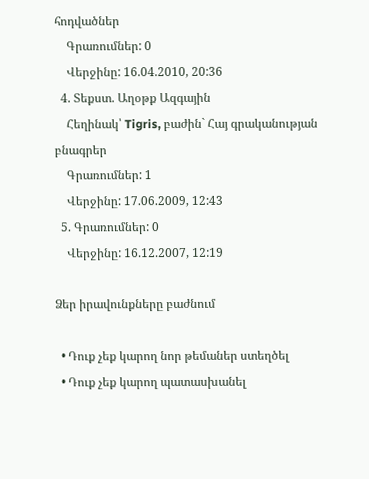հոդվածներ
    Գրառումներ: 0
    Վերջինը: 16.04.2010, 20:36
  4. Տեքստ. Աղօթք Ազգային
    Հեղինակ՝ Tigris, բաժին` Հայ գրականության բնագրեր
    Գրառումներ: 1
    Վերջինը: 17.06.2009, 12:43
  5. Գրառումներ: 0
    Վերջինը: 16.12.2007, 12:19

Ձեր իրավունքները բաժնում

  • Դուք չեք կարող նոր թեմաներ ստեղծել
  • Դուք չեք կարող պատասխանել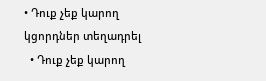• Դուք չեք կարող կցորդներ տեղադրել
  • Դուք չեք կարող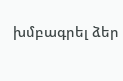խմբագրել ձեր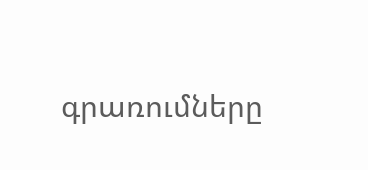գրառումները